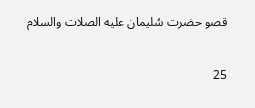قصو حضرت سُليمان عليه الصلات والسلام

25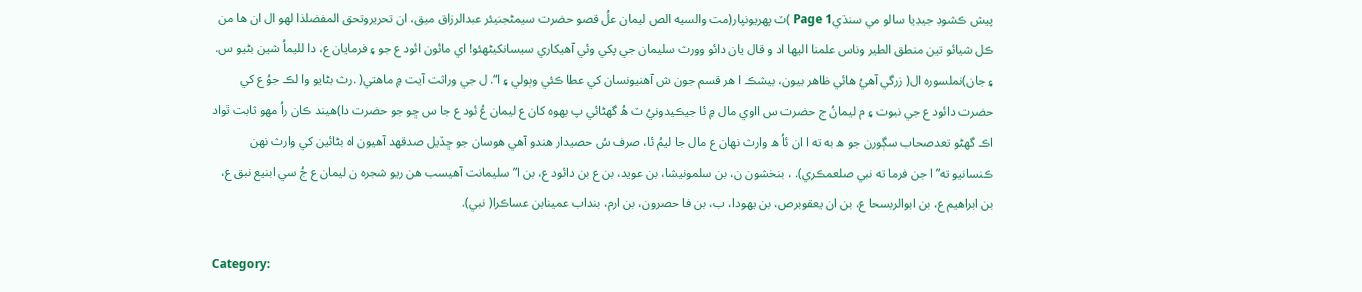پيش ڪشوڊ جيڊيا سالو مي سنڌيPage 1 )ٽ پهريونپار(مت والسيه الص ليمان علُ قصو حضرت سيمڻجنيئر عبدالرزاق ميق، ان تحريروتحق المفضلذا لهو ال ان ها من ڪل شيائو تين منطق الطير وناس علمنا اليها اد و قال يان دائو وورث سليمان جي پکي وئي آهيکاري سيسانکيڻهئو! اي مائون ائود ع جو ۽ فرمايان ع، دا لليماُ شين بڻيو س. ۽ جان)نملسوره ال( زرگي آهيُ هائي ظاهر بيون، بيشڪ ا هر قسم جون ش آهنيونسان کي عطا ڪئي وٻولي ۽ ا“. ل جي وراثت آيت ۾ ماهتي( .رث بڻايو وا لڪ جوُ ع کي حضرت دائود ع جي نبوت ۽ م ليمانُ ج حضرت س ااوي مال ۾ ئا جيڪيدونيُ ٽ هُ گهڻائي پ بهوه کان ع ليمان عُ ئود ع جا س ڇو جو حضرت دا)هيند ڪان راُ مهو ثابت ٿواد اڪ گهڻو تعدصحاب سڳورن جو ه به ته ا ان ئاُ ه وارث نهان ع مال جا ليمُ ئا، صرف سُ حصيدار هندو آهي هوسان جو ڇڏيل صدقهد آهيون اه بڻائين کي وارث نهن ڪنسانيو ته” ا جن فرما ته نبي صلعمڪري). ، بنخشون ن، بن سلمونيشا، بن عويد، بن ع بن دائود ع، بن ا” سليمانت آهيسب هن ريو شجره ن ليمان ع جُ سي ابنيع نبق ع، بن ابراهيم ع، بن ابوالربسحا ع، بن ان يعقوبرص، بن يهودا، ب، بن فا حصرون، بن ارم، بنداب عمينابن عساڪرا( نبي).

Category: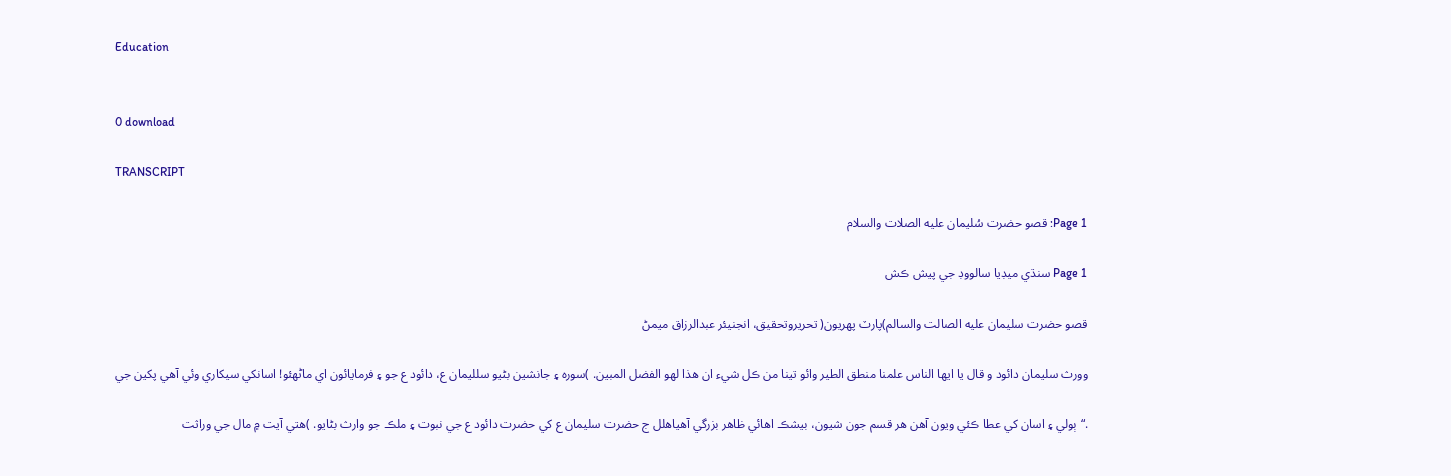Education


0 download

TRANSCRIPT

Page 1: قصو حضرت سُليمان عليه الصلات والسلام

Page 1 سنڌي ميڊيا سالووڊ جي پيش ڪش

قصو حضرت سليمان عليه الصالت والسالم)پارٽ پهريون( تحريروتحقيق، انجنيئر عبدالرزاق ميمڻ

وورث سليمان دائود و قال يا ايها الناس علمنا منطق الطير وائو تينا من ڪل شيء ان هذا لهو الفضل المبين. )سوره ۽ جانشين بڻيو سلليمان ع، دائود ع جو ۽ فرمايائون اي ماڻهئو! اسانکي سيکاري وئي آهي پکين جي

.“ٻولي ۽ اسان کي عطا ڪئي ويون آهن هر قسم جون شيون، بيشڪ اهائي ظاهر بزرگي آهياهلل ج حضرت سليمان ع کي حضرت دائود ع جي نبوت ۽ ملڪ جو وارث بڻايو. )هتي آيت ۾ مال جي وراثت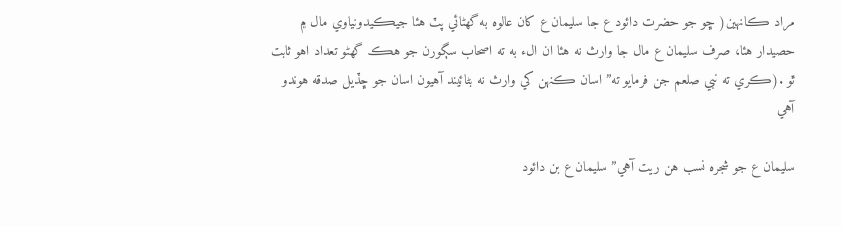مراد ڪانهين( ڇو جو حضرت دائود ع جا سليمان ع کان عالوه به گهڻائي پٽ هئا جيڪيدونياوي مال ۾ حصيدار هئا، صرف سليمان ع مال جا وارث نه هئا ان الء به ته اصحاب سڳورن جو هڪ گهڻو تعداد اهو ثابت ٿو .(ڪري ته نبي صلعم جن فرمايو ته” اسان ڪنهن کي وارث نه بڻائيند آهيون اسان جو ڇڏيل صدقه هوندو آهي

سليمان ع جو شجره نسب هن ريت آهي” سليمان ع بن دائود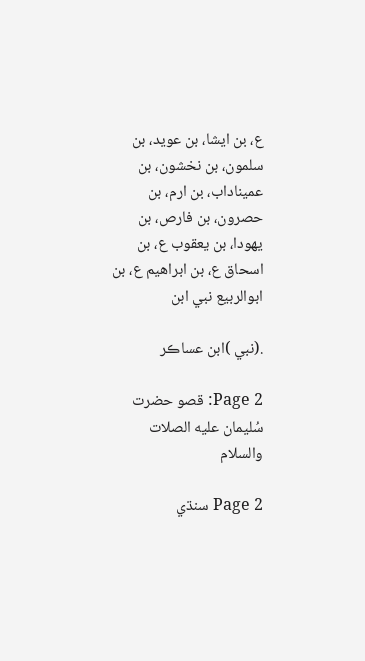ع، بن ايشا، بن عويد، بن سلمون، بن نخشون، بن عميناداب، بن ارم، بن حصرون، بن فارص، بن يهودا، بن يعقوب ع، بن اسحاق ع، بن ابراهيم ع، بن ابوالربيع نبي ابن

.(نبي )ابن عساڪر

Page 2: قصو حضرت سُليمان عليه الصلات والسلام

Page 2 سنڌي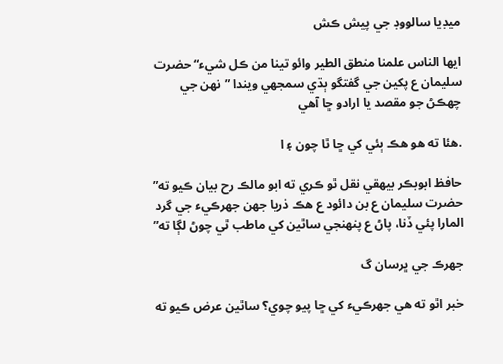ميڊيا سالووڊ جي پيش ڪش

ايها الناس علمنا منطق الطير وائو تينا من ڪل شيء“ حضرت سليمان ع پکين جي گفتگو ٻڌي سمجهي ويندا ”نهن جي چهڪڻ جو مقصد يا ارادو ڇا آهي

.هئا ته هو هڪ ٻئي کي ڇا ٿا چون ۽ ا

حافظ ابوبڪر بيهقي نقل ٿو ڪري ته ابو مالڪ رح بيان ڪيو ته” حضرت سليمان ع بن دائود ع هڪ ذريا جهن جهرڪيء جي گرد المارا پئي ڏنا، پاڻ ع پنهنجي ساٿين کي ماطب ٿي چوڻ لڳا ته”

جهرڪ جي ڀرسان گ

خبر اٿو ته هي جهرڪيء کي ڇا پيو چوي؟ ساٿين عرض ڪيو ته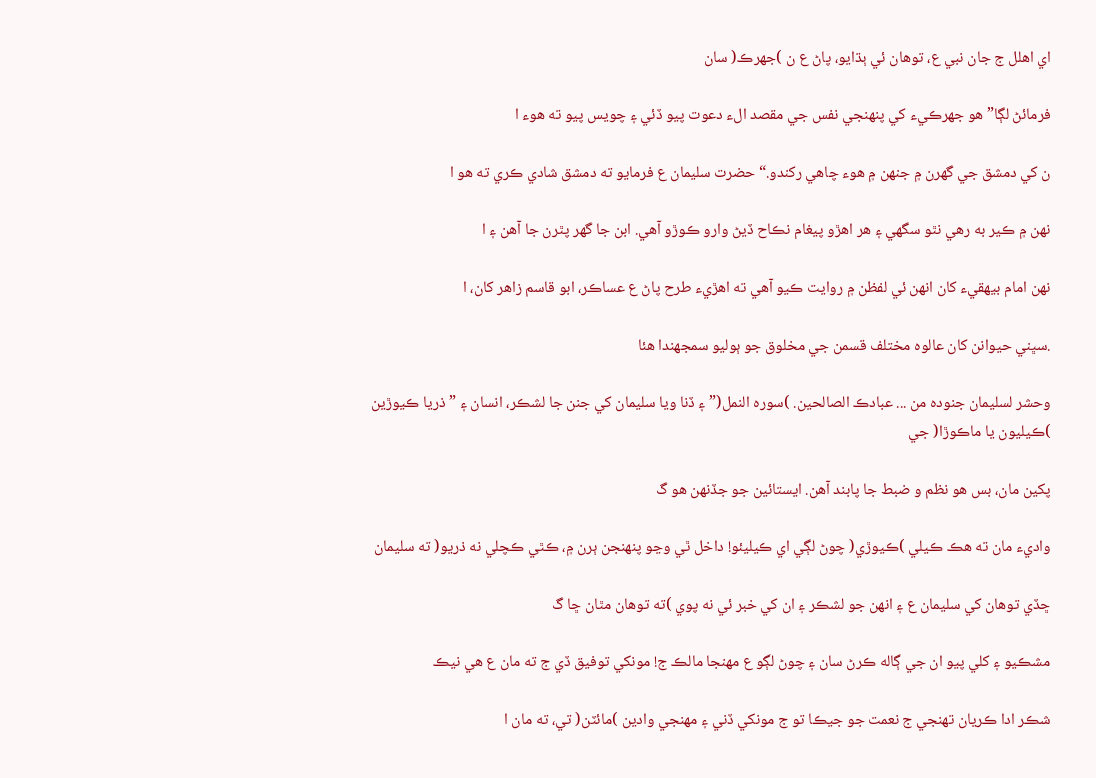اي اهلل ج جان نبي ع، توهان ئي ٻڌايو، پاڻ ع ن )جهرڪ( سان

فرمائڻ لڳا” هو جهرڪيء کي پنهنجي نفس جي مقصد الء دعوت پيو ڏئي ۽ چويس پيو ته هوء ا

ن کي دمشق جي گهرن ۾ جنهن ۾ هوء چاهي رکندو.“ حضرت سليمان ع فرمايو ته دمشق شادي ڪري ته هو ا

نهن ۾ ڪير به رهي نٿو سگهي ۽ هر اهڙو پيغام نڪاح ڏيڻ وارو ڪوڙو آهي. ابن جا گهر پٿرن جا آهن ۽ ا

نهن امام بيهقيء کان انهن ئي لفظن ۾ روايت ڪيو آهي ته اهڙيء طرح پاڻ ع عساڪر، ابو قاسم زاهر کان، ا

.سڀني حيوانن کان عالوه مختلف قسمن جي مخلوق جو ٻوليو سمجهندا هئا

وحشر لسليمان جنوده من ... عبادڪ الصالحين. )سوره النمل(” ۽ ڏنا ويا سليمان کي جنن جا لشڪر، انسان ۽ ”ذريا ڪيوڙين )ڪيليون يا ماڪوڙا( جي

پکين مان، بس هو نظم و ضبط جا پابند آهن. ايستائين جو جڏنهن هو گ

واديء مان ته هڪ ڪيلي )ڪيوڙي( چوڻ لڳي اي ڪيليئو! داخل ٿي وڃو پنهنجن ٻرن ۾، ڪٿي ڪچلي نه ذريو( ته سليمان

ڇڏي توهان کي سليمان ع ۽ انهن جو لشڪر ۽ ان کي خبر ئي نه پوي )ته توهان مٿان ڇا گ

مشڪيو ۽ کلي پيو ان جي ڳاله ڪرڻ سان ۽ چوڻ لڳو ع مهنجا مالڪ ج! مونکي توفيق ڏي ج ته مان ع هي نيڪ

شڪر ادا ڪريان تهنجي ج نعمت جو جيڪا تو ج مونکي ڏني ۽ مهنجي وادين )مائٽن( تي، ته مان ا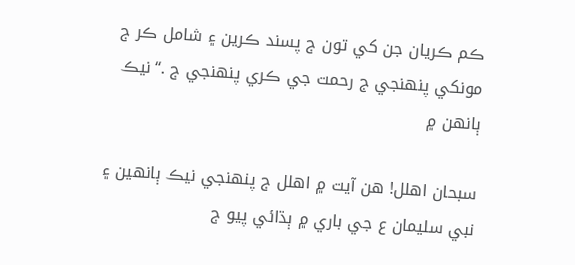ڪم ڪريان جن کي تون ج پسند ڪرين ۽ شامل ڪر ج مونکي پنهنجي ج رحمت جي ڪري پنهنجي ج .“نيڪ ٻانهن ۾

سبحان اهلل! هن آيت ۾ اهلل ج پنهنجي نيڪ ٻانهين ۽ نبي سليمان ع جي باري ۾ ٻڌائي پيو ج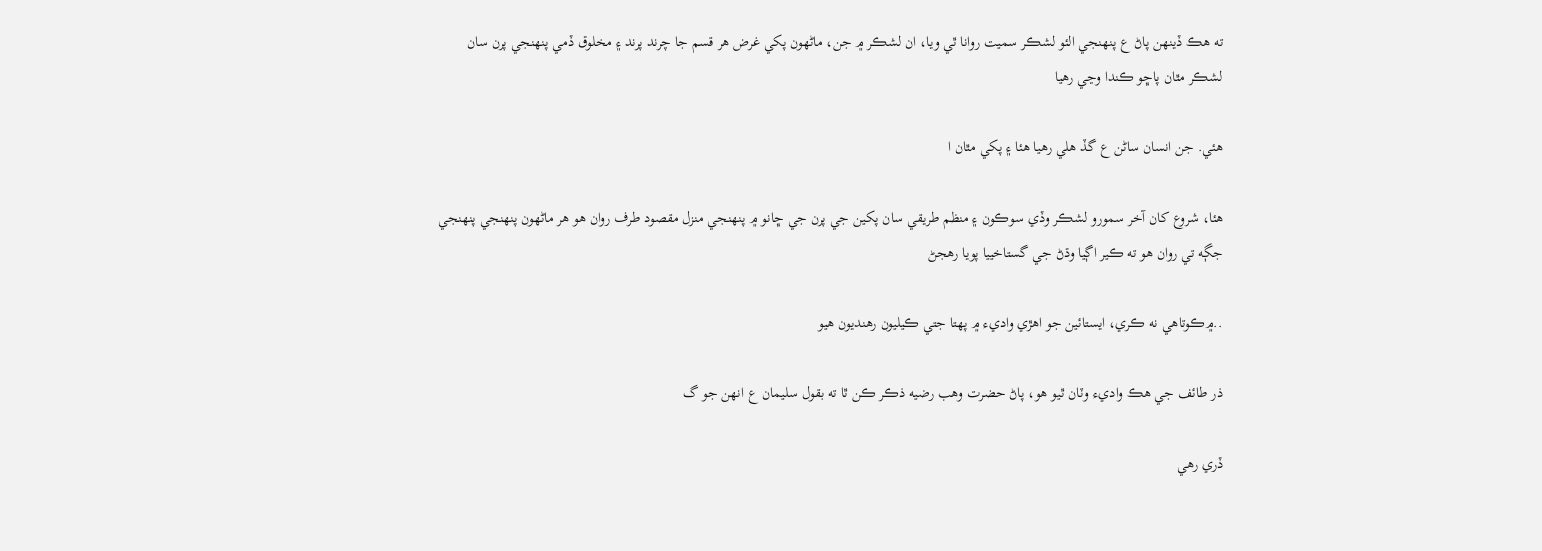ته هڪ ڏينهن پاڻ ع پنهنجي الئو لشڪر سميت روانا ٿي ويا، ان لشڪر ۾ جن، ماڻهون پکي غرض هر قسم جا چرند پرند ۽ مخلوق ڏمي پنهنجي پرن سان لشڪر مٿان پاڇو ڪندا وڃي رهيا

هئي. جن انسان ساڻن ع گڏ هلي رهيا هئا ۽ پکي مٿان ا

هئا، شروع کان آخر سمورو لشڪر وڏي سوڪون ۽ منظم طريقي سان پکين جي پرن جي ڇانو ۾ پنهنجي منزل مقصود طرف روان هو هر ماڻهون پنهنجي پنهنجي جڳه تي روان هو ته ڪير اڳيا وڌڻ جي گستاخييا پويا رهجڻ

..۾ڪوتاهي نه ڪري، ايستائين جو اهڙي واديء ۾ پهتا جتي ڪيليون رهنديون هيو

ذر طائف جي هڪ واديء وٽان ٿيو هو، پاڻ حضرت وهب رضيه ذڪر ڪن ٿا ته بقول سليمان ع انهن جو گ

ڏري رهي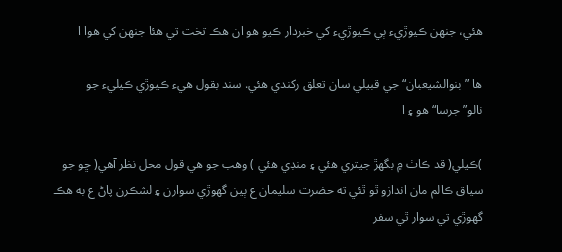هئي، جنهن ڪيوڙيء ٻي ڪيوڙيء کي خبردار ڪيو هو ان هڪ تخت تي هئا جنهن کي هوا ا

ها ”بنوالشيعبان“ جي قبيلي سان تعلق رکندي هئي. سند بقول هيء ڪيوڙي ڪيليء جو نالو”جرسا“ هو ۽ ا

)ڪيلي( قد ڪاٺ ۾ بگهڙ جيتري هئي ۽ منڊي هئي ) وهب جو هي قول محل نظر آهي( ڇو جو سياق ڪالم مان اندازو ٿو ٿئي ته حضرت سليمان ع ٻين گهوڙي سوارن ۽ لشڪرن پاڻ ع به هڪ گهوڙي تي سوار ٿي سفر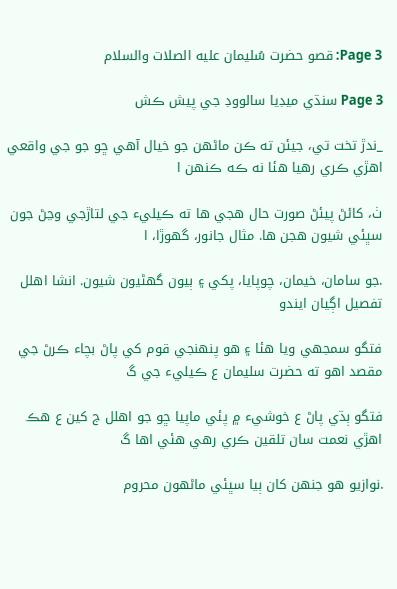Page 3: قصو حضرت سُليمان عليه الصلات والسلام

Page 3 سنڌي ميڊيا سالووڊ جي پيش ڪش

_ندڙ تخت تي، جيئن ته ڪن ماڻهن جو خيال آهي ڇو جو جي واقعي اهڙي ڪري رهيا هئا نه ڪه ڪنهن ا

ٺ، کائڻ پيئڻ صورت حال هجي ها ته ڪيليء جي لتاڙجي وڃڻ جون سڀئي شيون هجن ها. مثال جانور، گهوڙا، ا

.جو سامان، خيمان، چوپايا، پکي ۽ ٻيون گهڻيون شيون. انشا اهلل تفصيل اڳيان ايندو

فتگو سمجهي ويا هئا ۽ هو پنهنجي قوم کي پاڻ بچاء ڪرڻ جي مقصد اهو ته حضرت سليمان ع ڪيليء جي گ

فتگو ٻڌي پاڻ ع خوشيء ۾ پئي ماپيا ڇو جو اهلل ج کين ع هڪ اهڙي نعمت سان تلقين ڪري رهي هئي اها گ

.نوازيو هو جنهن کان ٻيا سڀئي ماڻهون محروم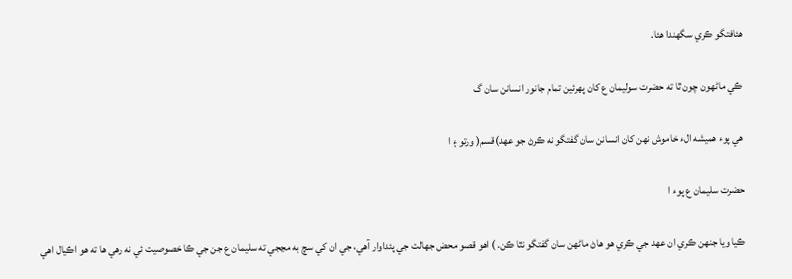هئافتگو ڪري سگهندا هئا.

ڪي ماڻهون چون ٿا ته حضرت سوليمان ع کان پهرئين تمام جانور انسانن سان گ

هي پوء هميشه الء خاموش نهن کان انسانن سان گفتگو نه ڪرڻ جو عهد)قسم( ورتو ۽ ا

حضرت سليمان ع پوء ا

ڪيا ويا جنهن ڪري ان عهد جي ڪري هو هاڻ ماڻهن سان گفتگو نٿا ڪن. ) اهو قصو محض جهالت جي پئداوار آهي، جي ان کي سچ به مڃجي ته سليمان ع جن جي ڪا خصوصيت ئي نه رهي ها ته هو اڪيال اهي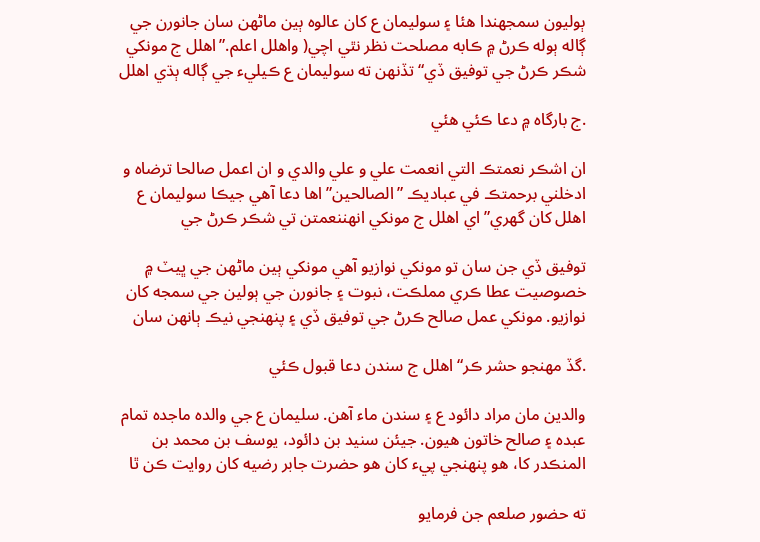ٻوليون سمجهندا هئا ۽ سوليمان ع کان عالوه ٻين ماڻهن سان جانورن جي ڳاله ٻوله ڪرڻ ۾ ڪابه مصلحت نظر نٿي اچي( واهلل اعلم.”اهلل ج مونکي شڪر ڪرڻ جي توفيق ڏي“ تڏنهن ته سوليمان ع ڪيليء جي ڳاله ٻڌي اهلل

.ج بارگاه ۾ دعا ڪئي هئي

ان اشڪر نعمتڪ التي انعمت علي و علي والدي و ان اعمل صالحا ترضاه و ادخلني برحمتڪ في عباديڪ ”الصالحين” اها دعا آهي جيڪا سوليمان ع اهلل کان گهري” اي اهلل ج مونکي انهننعمتن تي شڪر ڪرڻ جي

توفيق ڏي جن سان تو مونکي نوازيو آهي مونکي ٻين ماڻهن جي ڀيٽ ۾ خصوصيت عطا ڪري مملڪت، نبوت ۽ جانورن جي ٻولين جي سمجه کان نوازيو. مونکي عمل صالح ڪرڻ جي توفيق ڏي ۽ پنهنجي نيڪ ٻانهن سان

.گڏ مهنجو حشر ڪر“ اهلل ج سندن دعا قبول ڪئي

والدين مان مراد دائود ع ۽ سندن ماء آهن. سليمان ع جي والده ماجده تمام عبده ۽ صالح خاتون هيون. جيئن سنيد بن دائود، يوسف بن محمد بن المنڪدر کا، هو پنهنجي پيء کان هو حضرت جابر رضيه کان روايت ڪن ٿا

ته حضور صلعم جن فرمايو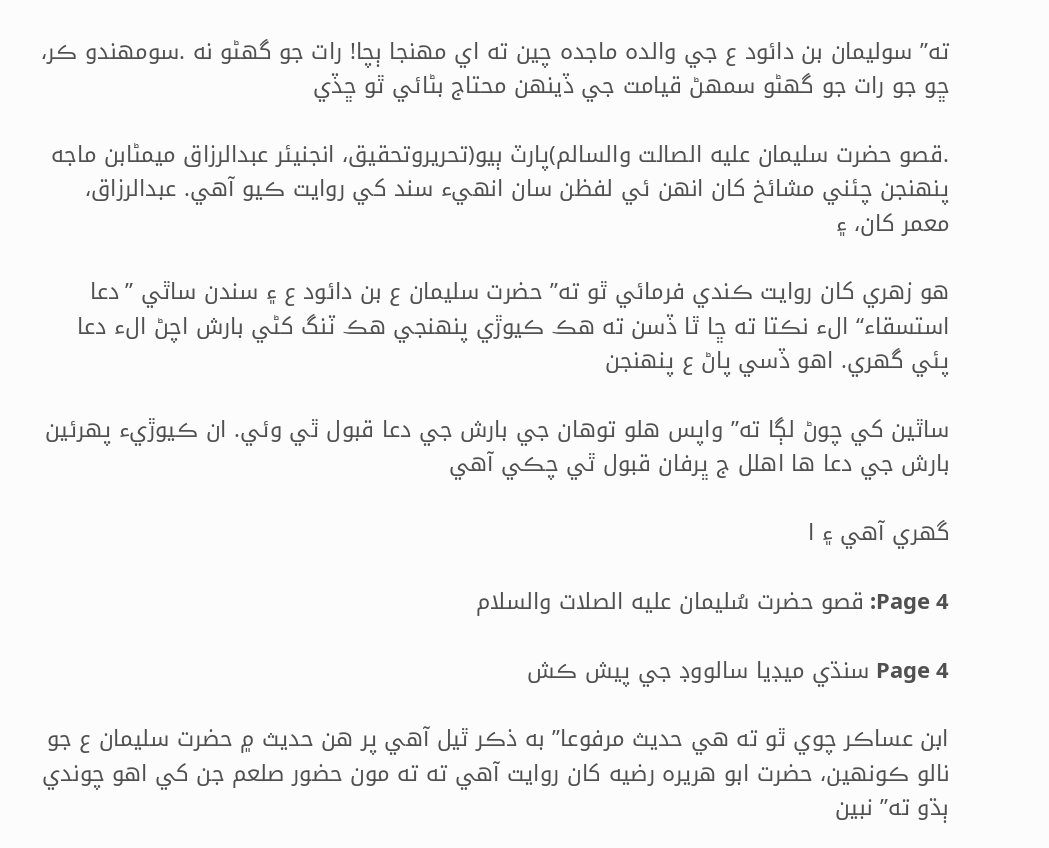ته” سوليمان بن دائود ع جي والده ماجده چين ته اي مهنجا ٻچا! رات جو گهڻو نه .سومهندو ڪر، ڇو جو رات جو گهڻو سمهڻ قيامت جي ڏينهن محتاج بڻائي ٿو ڇڏي

.قصو حضرت سليمان عليه الصالت والسالم)پارٽ ٻيو(تحريروتحقيق، انجنيئر عبدالرزاق ميمڻابن ماجه پنهنجن چئني مشائخ کان انهن ئي لفظن سان انهيء سند کي روايت ڪيو آهي. عبدالرزاق، معمر کان، ۽

هو زهري کان روايت ڪندي فرمائي ٿو ته” حضرت سليمان ع بن دائود ع ۽ سندن ساٿي ”دعا استسقاء“ الء نڪتا ته ڇا ٿا ڏسن ته هڪ ڪيوڙي پنهنجي هڪ ٽنگ کڻي بارش اچڻ الء دعا پئي گهري. اهو ڏسي پاڻ ع پنهنجن

ساٿين کي چوڻ لڳا ته” واپس هلو توهان جي بارش جي دعا قبول ٿي وئي. ان ڪيوڙيء پهرئين بارش جي دعا ها اهلل ج ڀرفان قبول ٿي چڪي آهي

گهري آهي ۽ ا

Page 4: قصو حضرت سُليمان عليه الصلات والسلام

Page 4 سنڌي ميڊيا سالووڊ جي پيش ڪش

ابن عساڪر چوي ٿو ته هي حديث مرفوعا” به ذڪر ٿيل آهي پر هن حديث ۾ حضرت سليمان ع جو نالو ڪونهين، حضرت ابو هريره رضيه کان روايت آهي ته ته مون حضور صلعم جن کي اهو چوندي ٻڌو ته” نبين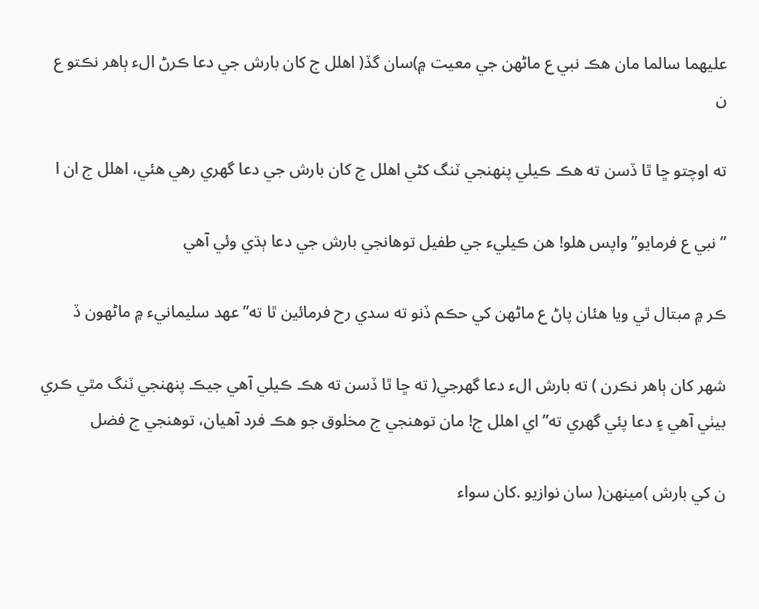عليهما سالما مان هڪ نبي ع ماڻهن جي معيت ۾)سان گڏ( اهلل ج کان بارش جي دعا ڪرڻ الء ٻاهر نڪتو ع ن

ته اوچتو ڇا ٿا ڏسن ته هڪ ڪيلي پنهنجي ٽنگ کڻي اهلل ج کان بارش جي دعا گهري رهي هئي، اهلل ج ان ا

”نبي ع فرمايو” واپس هلو! هن ڪيليء جي طفيل توهانجي بارش جي دعا ٻڌي وئي آهي

ڪر ۾ مبتال ٿي ويا هئان پاڻ ع ماڻهن کي حڪم ڏنو ته سدي رح فرمائين ٿا ته” عهد سليمانيء ۾ ماڻهون ڏ

شهر کان ٻاهر نڪرن ) ته بارش الء دعا گهرجي( ته ڇا ٿا ڏسن ته هڪ ڪيلي آهي جيڪ پنهنجي ٽنگ مٿي ڪري بيٺي آهي ۽ دعا پئي گهري ته” اي اهلل ج! مان توهنجي ج مخلوق جو هڪ فرد آهيان، توهنجي ج فضل

ن کي بارش )مينهن( سان نوازيو .کان سواء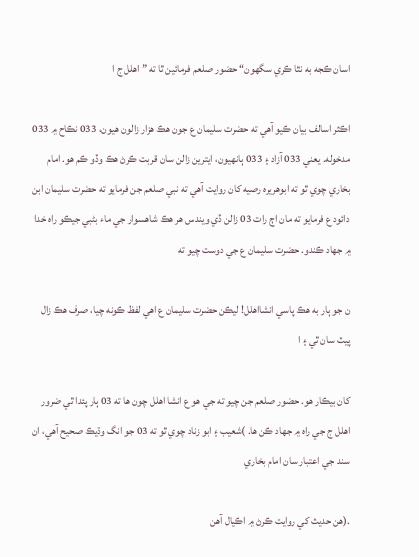اسان ڪجه به نٿا ڪري سگهون“ حضور صلعم فرمائين ٿا ته ” اهلل ج ا

اڪثر اسالف بيان ڪيو آهي ته حضرت سليمان ع جون هڪ هزار زالون هيون، 033 نڪاح ۾ 033 مدخوله. يعني 033 آزاد ۽ 033 ٻانهيون، ايترين زالن سان قربت ڪرڻ هڪ وڏو ڪم هو. امام بخاري چوي ٿو ته ابوهريره رصيه کان روايت آهي ته نبي صلعم جن فرمايو ته حضرت سليمان ابن دائود ع فرمايو ته مان اڄ رات 03 زالن ڏي ويندس هر هڪ شاهسوار جي ماء بڻبي جيڪو راه خدا ۾ جهاد ڪندو. حضرت سليمان ع جي دوست چيو ته

ن جو ٻار به هڪ پاسي انشااهلل! ليڪن حضرت سليمان ع اهي لفظ ڪونه چيا، صرف هڪ زال پيٽ سان ٿي ۽ ا

کان بيڪار هو. حضور صلعم جن چيو ته جي هو ع انشا اهلل چون ها ته 03 ٻار پئدا ٿي ضرور اهلل ج جي راه ۾ جهاد ڪن ها. )شعيب ۽ ابو زناد چوي ٿو ته 03 جو انگ وڌيڪ صحيح آهي، ان سند جي اعتبار سان امام بخاري

.(هن حديث کي روايت ڪرڻ ۾ اڪيال آهن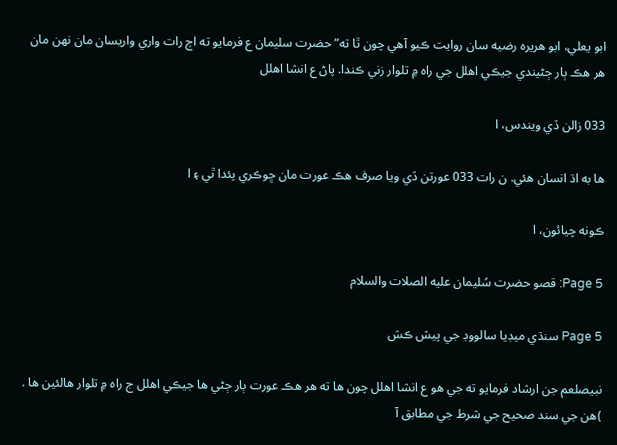ابو يعلي، ابو هريره رضيه سان روايت ڪيو آهي چون ٿا ته” حضرت سليمان ع فرمايو ته اڄ رات واري واريسان مان نهن مان هر هڪ ٻار ڄڻيندي جيڪي اهلل جي راه ۾ تلوار زني ڪندا. پاڻ ع انشا اهلل

033 زالن ڏي ويندس، ا

ها به اڌ انسان هئي. ن رات 033 عورتن ڏي ويا صرف هڪ عورت مان ڇوڪري پئدا ٿي ۽ ا

ڪونه چيائون، ا

Page 5: قصو حضرت سُليمان عليه الصلات والسلام

Page 5 سنڌي ميڊيا سالووڊ جي پيش ڪش

نبيصلعم جن ارشاد فرمايو ته جي هو ع انشا اهلل چون ها ته هر هڪ عورت ٻار ڄڻي ها جيڪي اهلل ج راه ۾ تلوار هالئين ها . )هن جي سند صحيح جي شرط جي مطابق آ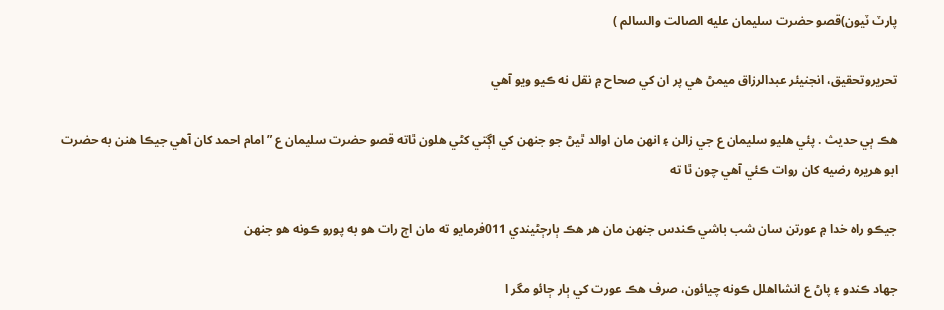پارٽ ٽيون)قصو حضرت سليمان عليه الصالت والسالم )

تحريروتحقيق، انجنيئر عبدالرزاق ميمڻ هي پر ان کي صحاح ۾ نقل نه ڪيو ويو آهي

هڪ ٻي حديث . پئي هليو سليمان ع جي زالن ۽ انهن مان اوالد ٿيڻ جو جنهن کي اڳتي کڻي هلون ٿاته قصو حضرت سليمان ع ” امام احمد کان آهي جيڪا هنن به حضرت ابو هريره رضيه کان روات ڪئي آهي چون ٿا ته

جيڪو راه خدا ۾ عورتن سان شب باشي ڪندس جنهن مان هر هڪ ٻارڄڻيندي 011فرمايو ته مان اڄ رات هو به پورو ڪونه هو جنهن

جهاد ڪندو ۽ پاڻ ع انشااهلل ڪونه چيائون، صرف هڪ عورت کي ٻار ڄائو مگر ا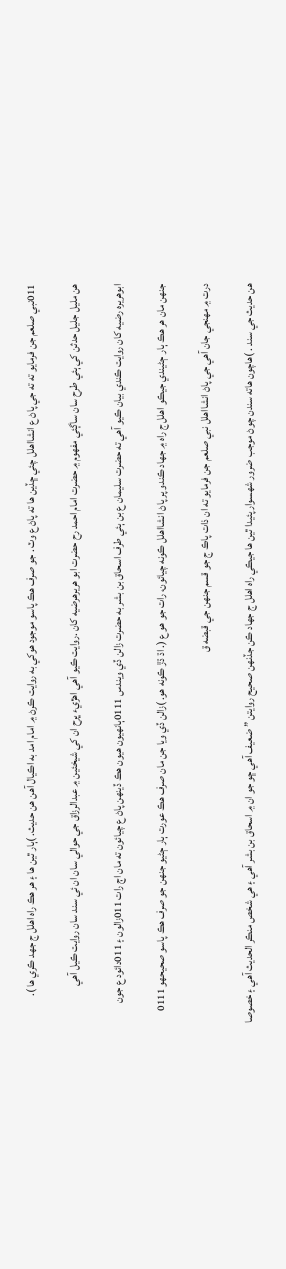011نبي صلعم جن فرمايو ته ته جي پاڻ ع انشااهلل چئي ڇڏين ها ته پاڻ ع وٽ . جو صرف هڪ پاسو موجود هوکي به روايت ڪرڻ ۾ امام امد به اڪيال آهن هن حديث. )ٻار ٿين ها ۽ هر هڪ راه اهلل ج جهد ڪري ها ).

هن مليل جليل حدثن کي ٻئي طرح سان ساڳئي مفهوم ۾ حضرت امام احمد رح حضرت ابو هريرهرضيه کان .روايت ڪيو آهي اهڙيء ڀرح ان کي شيخئين ۾ عبدالرزاق جي حوالي سان ان ئي سند سان روايت ڪيل آهي

ابوهريره رضيه کان روايت ڪندي بيان ڪيو آهي ته حضرت سليمان ع بن ٻئي طرف اسحاق بن بشر به حضرت زالن ڏي ويندس 0111ٻانهيون هيون هڪ ڏينهن پاڻ ع چيائون ته مان اڄ رات 011زالون ۽ 011دائود ع جون

جنهن مان هر هڪ ٻار ڄڻيندي جيڪو اهلل ج راه ۾ جهاد ڪندو پر پاڻ انشااهلل ڪونه چيائون، رات جو هو ع (. اڌ ڌڙ ڪونه هو. )زالن ڏي ويا جن مان صرف هڪ عورت ٻار ڄڻيو جنهن جو صرف هڪ پاسو صحيحهو 0111

درت ۾ مهنجي جان آهي جي پاڻ انشااهلل نبي صلعم جن فرمايو ته ان ذات پاڪ ج جو قسم جنهن جي قبضه ق

هن حديث جي سند . )هاچون هاته سندن چوڻ موجب ضرور شهسوار پئيدا ٿين ها جيڪي راه اهلل ج جهاد ڪن جڏنهن صحيح روايتن ” ضعيف آهي ڇو جو ان ۾ اسحاق بن بشر آهي ۽ هي شخص منڪر الحديث آهي ۽ خصوصا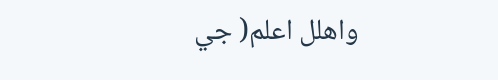واهلل اعلم( جي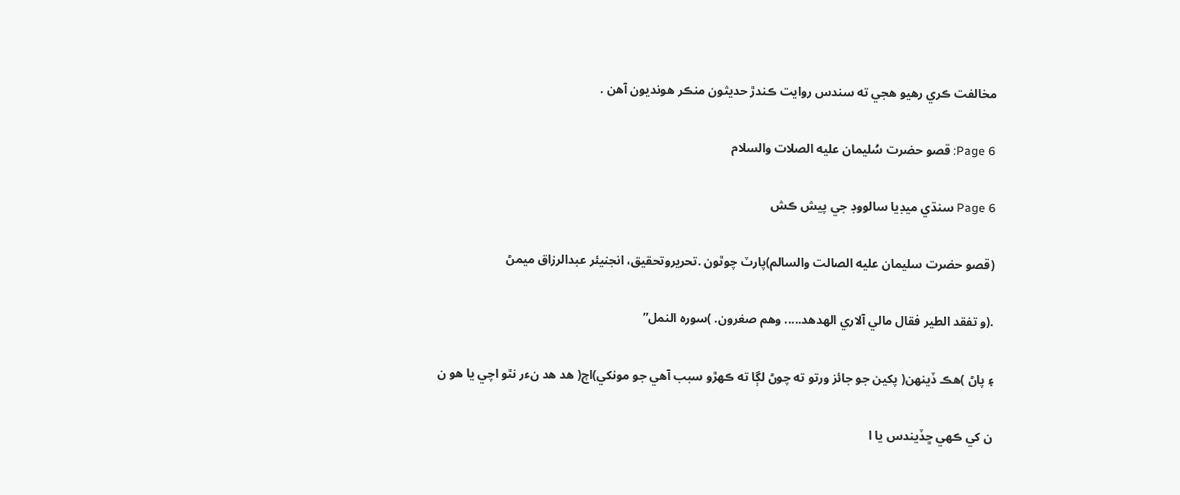مخالفت ڪري رهيو هجي ته سندس روايت ڪندڙ حديثون منڪر هونديون آهن .

Page 6: قصو حضرت سُليمان عليه الصلات والسلام

Page 6 سنڌي ميڊيا سالووڊ جي پيش ڪش

(قصو حضرت سليمان عليه الصالت والسالم)پارٽ چوٿون .تحريروتحقيق، انجنيئر عبدالرزاق ميمڻ

.(و تفقد الطير فقال مالي آلاري الهدهد..... وهم صغرون. )سوره النمل”

۽ پاڻ )هڪ ڏينهن( پکين جو جائز ورتو ته چوڻ لڳا ته ڪهڙو سبب آهي جو مونکي)اڄ( هد هد نءر نٿو اچي يا هو ن

ن کي ڪهي ڇڏيندس يا ا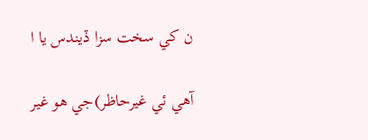ن کي سخت سزا ڏيندس يا ا

آهي ئي غيرحاظر)جي هو غير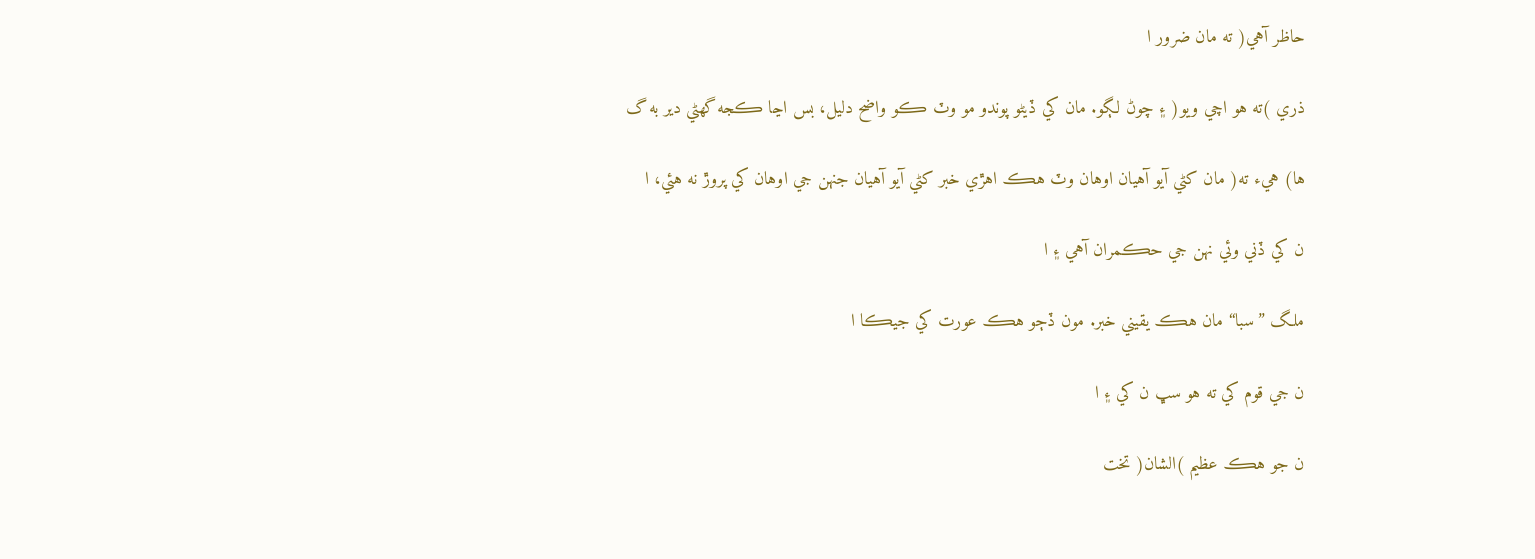حاظر آهي( ته مان ضرور ا

ذري )ته هو اچي ويو( ۽ چوڻ لڳو. مان کي ڏيڻو پوندو مو وٽ ڪو واضح دليل، بس اڃا ڪجه گهڻي دير به گ

ها) هيء ته( مان کڻي آيو آهيان اوهان وٽ هڪ اهڙي خبر کڻي آيو آهيان جنهن جي اوهان کي پروڙ نه هئي، ا

ن کي ڏني وئي نهن جي حڪمران آهي ۽ ا

ملگ ”سبا“ مان هڪ يقيني خبر. مون ڏڄو هڪ عورت کي جيڪا ا

ن جي قوم کي ته هو سڀ ن کي ۽ ا

ن جو هڪ عظيم )الشان( تخت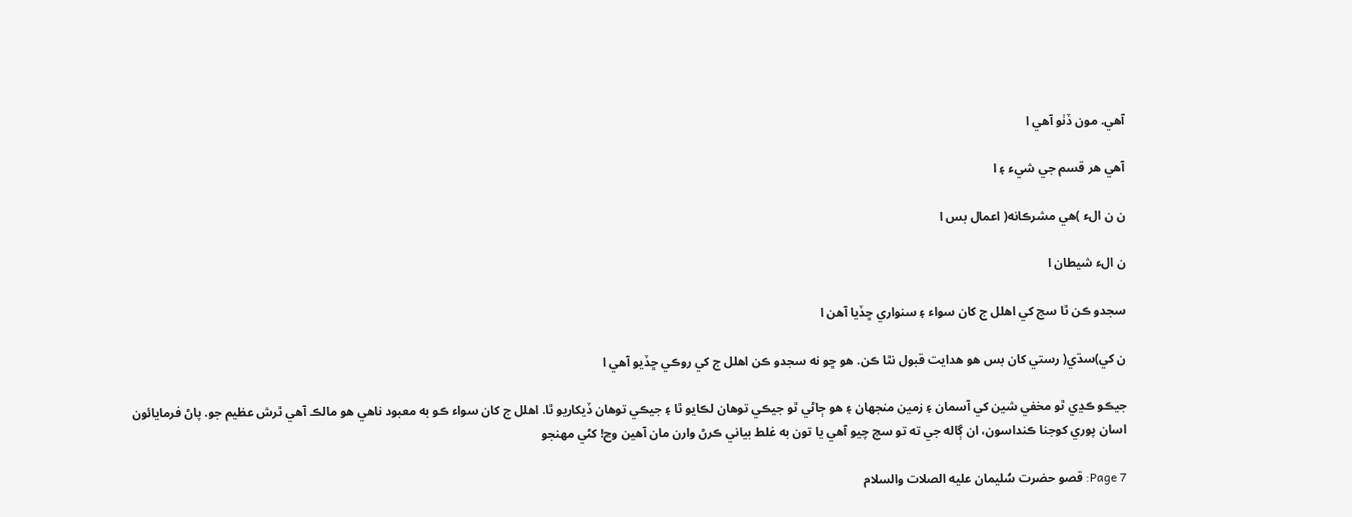آهي. مون ڏٺو آهي ا

آهي هر قسم جي شيء ۽ ا

ن ن الء )هي مشرڪانه( اعمال بس ا

ن الء شيطان ا

سجدو ڪن ٿا سج کي اهلل ج کان سواء ۽ سنواري ڇڏيا آهن ا

ن کي)سڌي( رستي کان بس هو هدايت قبول نٿا ڪن. هو ڇو نه سجدو ڪن اهلل ج کي روڪي ڇڏيو آهي ا

جيڪو ڪڍي ٿو مخفي شين کي آسمان ۽ زمين منجهان ۽ هو ڄاڻي ٿو جيڪي توهان لڪايو ٿا ۽ جيڪي توهان ڏيکاريو ٿا. اهلل ج کان سواء ڪو به معبود ناهي هو مالڪ آهي ٿرش عظيم جو. پاڻ فرمايائون اسان پوري کوجنا ڪنداسون، ان ڳاله جي ته تو سچ چيو آهي يا تون به غلط بياني ڪرڻ وارن مان آهين وڃ! کڻي مهنجو

Page 7: قصو حضرت سُليمان عليه الصلات والسلام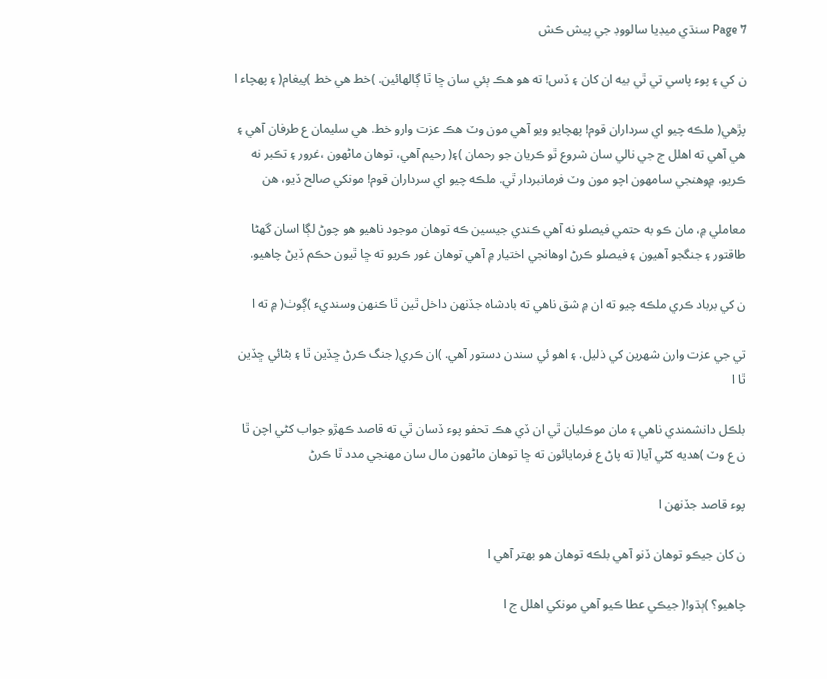Page 7 سنڌي ميڊيا سالووڊ جي پيش ڪش

ن کي ۽ پوء پاسي تي ٿي بيه ان کان ۽ ڏس! ته هو هڪ ٻئي سان ڇا ٿا ڳالهائين. )خط هي خط )پيغام( ۽ پهچاء ا

پڙهي( ملڪه چيو اي سرداران قوم! پهچايو ويو آهي مون وٽ هڪ عزت وارو خط. هي سليمان ع طرفان آهي ۽ هي آهي ته اهلل ج جي نالي سان شروع ٿو ڪريان جو رحمان )۽( رحيم آهي، توهان ماڻهون ،غرور ۽ تڪبر نه ڪريو، ۾وهنجي سامهون اچو مون وٽ فرمانبردار ٿي. ملڪه چيو اي سرداران قوم! مونکي صالح ڏيو، هن

معاملي ۾، مان ڪو به حتمي فيصلو نه آهي ڪندي جيسين ڪه توهان موجود ناهيو هو چوڻ لڳا اسان گهڻا طاقتور ۽ جنگجو آهيون ۽ فيصلو ڪرڻ اوهانجي اختيار ۾ آهي توهان غور ڪريو ته ڇا ٿيون حڪم ڏيڻ چاهيو.

ن کي برباد ڪري ملڪه چيو ته ان ۾ شق ناهي ته بادشاه جڏنهن داخل ٿين ٿا ڪنهن وسنديء )ڳوٺ( ۾ ته ا

تي جي عزت وارن شهرين کي ذليل. ۽ اهو ئي سندن دستور آهي. )ان ڪري( جنگ ڪرڻ ڇڏين ٿا ۽ بڻائي ڇڏين ٿا ا

بلڪل دانشمندي ناهي ۽ مان موڪليان ٿي ان ڏي هڪ تحفو پوء ڏسان ٿي ته قاصد ڪهڙو جواب کڻي اچن ٿا ن ع وٽ )هديه کڻي آيا( ته پاڻ ع فرمايائون ته ڇا توهان ماڻهون مال سان مهنجي مدد ٿا ڪرڻ

پوء قاصد جڏنهن ا

ن کان جيڪو توهان ڏنو آهي بلڪه توهان هو بهتر آهي ا

چاهيو؟ )ٻڌو!( جيڪي عطا ڪيو آهي مونکي اهلل ج ا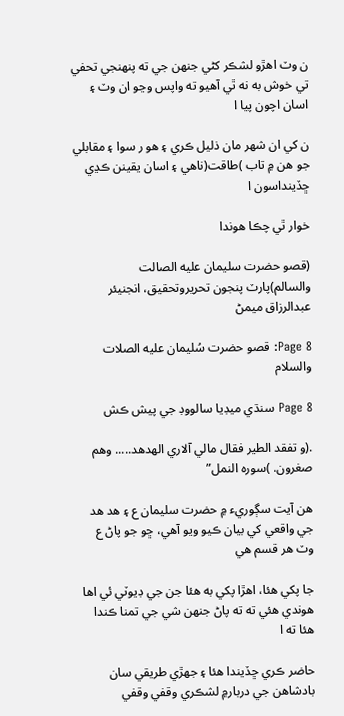ن وٽ اهڙو لشڪر کڻي جنهن جي ته پنهنجي تحفي تي خوش به نه ٿي آهيو ته واپس وڃو ان وٽ ۽ اسان اچون پيا ا

ن کي ان شهر مان ذليل ڪري ۽ هو ر سوا ۽ مقابلي جو هن ۾ تاب )طاقت(ناهي ۽ اسان يقينن ڪڍي ڇڏينداسون ا

خوار ٿي چڪا هوندا

(قصو حضرت سليمان عليه الصالت والسالم)پارٽ پنجون تحريروتحقيق، انجنيئر عبدالرزاق ميمڻ

Page 8: قصو حضرت سُليمان عليه الصلات والسلام

Page 8 سنڌي ميڊيا سالووڊ جي پيش ڪش

.(و تفقد الطير فقال مالي آلاري الهدهد..... وهم صغرون. )سوره النمل”

هن آيت سڳوريء ۾ حضرت سليمان ع ۽ هد هد جي واقعي کي بيان ڪيو ويو آهي، ڇو جو پاڻ ع وٽ هر قسم هي

جا پکي هئا، اهڙا پکي به هئا جن جي ڊيوٽي ئي اها هوندي هئي ته ته پاڻ جنهن شي جي تمنا ڪندا هئا ته ا

حاضر ڪري ڇڏيندا هئا ۽ جهڙي طريقي سان بادشاهن جي دربار۾ لشڪري وقفي وقفي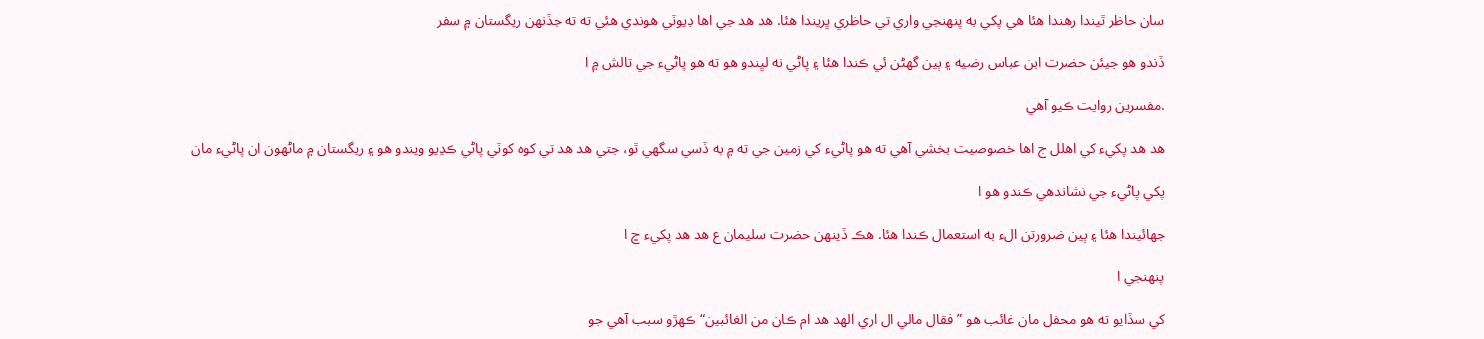سان حاظر ٿيندا رهندا هئا هي پکي به پنهنجي واري تي حاظري ڀريندا هئا. هد هد جي اها ڊيوٽي هوندي هئي ته ته جڏنهن ريگستان ۾ سفر

ڏندو هو جيئن حضرت ابن عباس رضيه ۽ ٻين گهڻن ئي ڪندا هئا ۽ پاڻي نه لڀندو هو ته هو پاڻيء جي تالش ۾ ا

.مفسرين روايت ڪيو آهي

هد هد پکيء کي اهلل ج اها خصوصيت بخشي آهي ته هو پاڻيء کي زمين جي ته ۾ به ڏسي سگهي ٿو، جتي هد هد تي کوه کوٽي پاڻي ڪڍيو ويندو هو ۽ ريگستان ۾ ماڻهون ان پاڻيء مان

پکي پاڻيء جي نشاندهي ڪندو هو ا

جهائيندا هئا ۽ ٻين ضرورتن الء به استعمال ڪندا هئا. هڪ ڏينهن حضرت سليمان ع هد هد پکيء ڇ ا

پنهنجي ا

کي سڏايو ته هو محفل مان غائب هو ”فقال مالي ال اري الهد هد ام ڪان من الغائبين“ ڪهڙو سبب آهي جو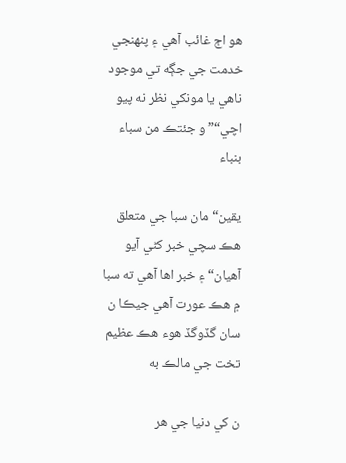هو اڄ غائب آهي ۽ پنهنجي خدمت جي جڳه تي موجود ناهي يا مونکي نظر نه پيو اچي“”و جئتڪ من سباء بنباء

يقين“ مان سبا جي متعلق هڪ سچي خبر کڻي آيو آهيان“ ۽ خبر اها آهي ته سبا ۾ هڪ عورت آهي جيڪا ن سان گڏوگڏ هوء هڪ عظيم تخت جي مالڪ به

ن کي دنيا جي هر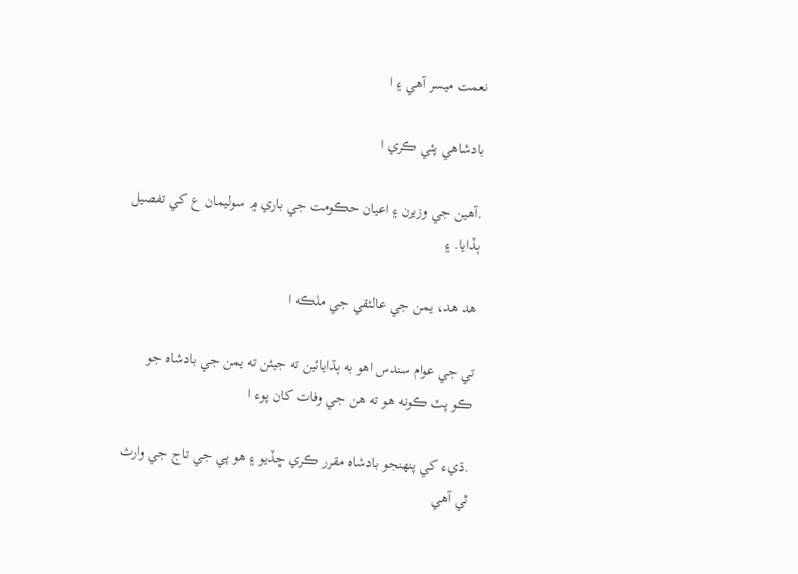نعمت ميسر آهي ۽ ا

بادشاهي پئي ڪري ا

.آهين جي وزيرن ۽ اعيان حڪومت جي باري ۾ سوليمان ع کي تفصيل ٻڏايا. ۽

هد هد، يمن جي عالئقي جي ملڪه ا

تي جي عوام سندس اهو به ٻڌايائين ته جيئن ته يمن جي بادشاه جو ڪو پٽ ڪونه هو ته هن جي وفات کان پوء ا

.ڌيء کي پنهنجو بادشاه مقرر ڪري ڇڏيو ۽ هو پي جي تاج جي وارث ٿي آهي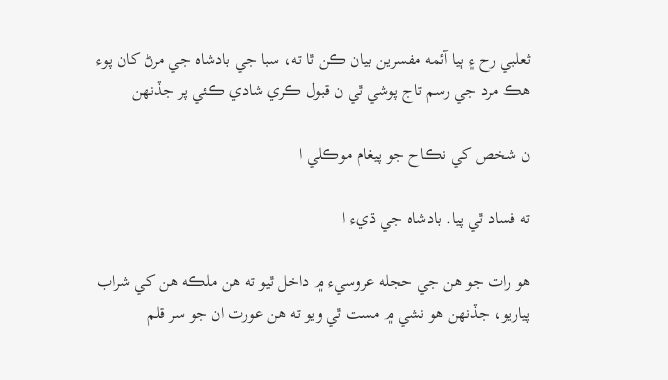ثعلبي رح ۽ ٻيا آئمه مفسرين بيان ڪن ٿا ته، سبا جي بادشاه جي مرڻ کان پوء هڪ مرد جي رسم تاج پوشي ٿي ن قبول ڪري شادي ڪئي پر جڏنهن

ن شخص کي نڪاح جو پيغام موڪلي ا

ته فساد ٿي پيا. بادشاه جي ڌيء ا

هو رات جو هن جي حجله عروسيء ۾ داخل ٿيو ته هن ملڪه هن کي شراب پياريو، جڏنهن هو نشي ۾ مست ٿي ويو ته هن عورت ان جو سر قلم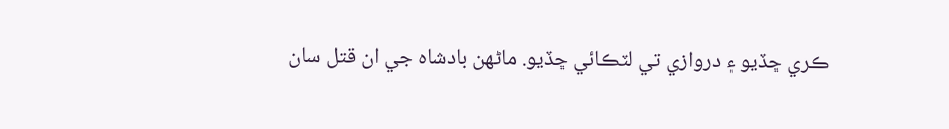ڪري ڇڏيو ۽ دروازي تي لٽڪائي ڇڏيو. ماڻهن بادشاه جي ان قتل سان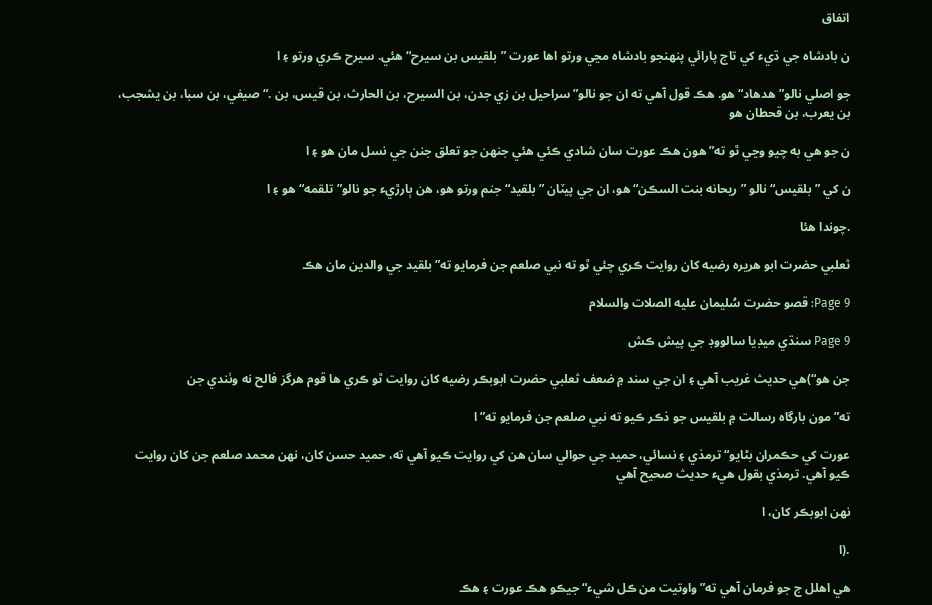اتفاق

ن بادشاه جي ڌيء کي تاج پارائي پنهنجو بادشاه مڃي ورتو اها عورت ”بلقيس بن سيرح“ هئي. سيرح ڪري ورتو ۽ ا

جو اصلي نالو”هدهاد“ هو. هڪ قول آهي ته ان جو نالو”سراحيل بن زي جدن، بن السيرح، بن الحارث، بن قيس، بن .“صيفي، بن سبا، بن يشجب، بن يعرب، بن قحطان هو

ن جو هي به چيو وڃي ٿو ته” هون هڪ عورت سان شادي ڪئي هئي جنهن جو تعلق جنن جي نسل مان هو ۽ ا

ن کي ”بلقيس“ نالو ”ريحانه بنت السڪن“ هو، ان جي پيٽان ”بلقيد“ جنم ورتو هو، هن ٻارڙيء جو نالو”تلقمه“ هو ۽ ا

.چوندا هئا

ثعلبي حضرت ابو هريره رضيه کان روايت ڪري چئي ٿو ته نبي صلعم جن فرمايو ته” بلقيد جي والدين مان هڪ

Page 9: قصو حضرت سُليمان عليه الصلات والسلام

Page 9 سنڌي ميڊيا سالووڊ جي پيش ڪش

جن هو“)هي حديث غريب آهي ۽ ان جي سند ۾ ضعف ثعلبي حضرت ابوبڪر رضيه کان روايت ٿو ڪري ها قوم هرگز فالح نه وٺندي جن

ته” مون بارگاه رسالت ۾ بلقيس جو ذڪر ڪيو ته نبي صلعم جن فرمايو ته” ا

عورت کي حڪمران بڻايو“ ترمذي ۽ نسائي، حميد جي حوالي سان هن کي روايت ڪيو آهي ته، حميد حسن کان، نهن محمد صلعم جن کان روايت ڪيو آهي. ترمذي بقول هيء حديث صحيح آهي

نهن ابوبڪر کان، ا

.(ا

هي اهلل ج جو فرمان آهي ته” واوتيت من ڪل شيء“ جيڪو هڪ عورت ۽ هڪ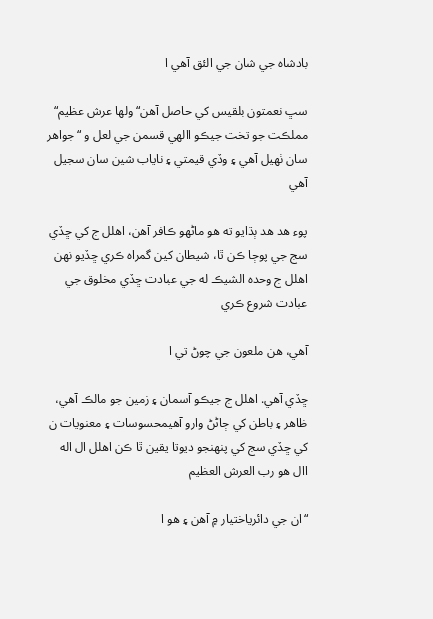بادشاه جي شان جي الئق آهي ا

سڀ نعمتون بلقيس کي حاصل آهن“ ولها عرش عظيم“ مملڪت جو تخت جيڪو االهي قسمن جي لعل و “جواهر سان ٺهيل آهي ۽ وڏي قيمتي ۽ ناياب شين سان سجيل آهي

پوء هد هد ٻڌايو ته هو ماڻهو ڪافر آهن، اهلل ج کي ڇڏي سج جي پوڄا ڪن ٿا، شيطان کين گمراه ڪري ڇڏيو نهن اهلل ج وحده الشيڪ له جي عبادت ڇڏي مخلوق جي عبادت شروع ڪري

آهي، هن ملعون جي چوڻ تي ا

ڇڏي آهي. اهلل ج جيڪو آسمان ۽ زمين جو مالڪ آهي، ظاهر ۽ باطن کي ڄاڻڻ وارو آهيمحسوسات ۽ معنويات ن کي ڇڏي سج کي پنهنجو ديوتا يقين ٿا ڪن اهلل ال اله اال هو رب العرش العظيم

“ان جي دائرياختيار ۾ آهن ۽ هو ا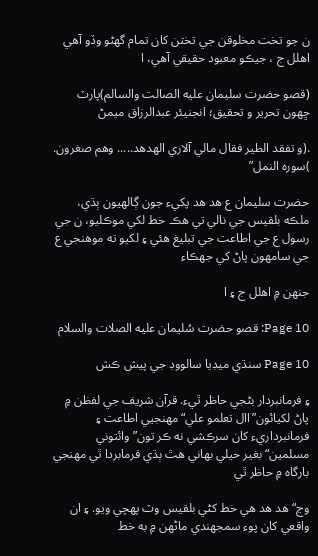ن جو تخت مخلوقن جي تختن کان تمام گهڻو وڏو آهي اهلل ج ، جيڪو معبود حقيقي آهي، ا

(قصو حضرت سليمان عليه الصالت والسالم)پارٽ ڇهون تحرير و تحقيق؛ انجنيئر عبدالرزاق ميمڻ

.(و تفقد الطير فقال مالي آلاري الهدهد..... وهم صغرون. )سوره النمل”

حضرت سليمان ع هد هد پکيء جون ڳالهيون ٻڌي، ملڪه بلقيس جي نالي تي هڪ خط لکي موڪليو، ن جي رسول ع جي اطاعت جي تبليغ هئي ۽ لکيو ته موهنجي ع جي سامهون پاڻ کي جهڪاء

جنهن ۾ اهلل ج ۽ ا

Page 10: قصو حضرت سُليمان عليه الصلات والسلام

Page 10 سنڌي ميڊيا سالووڊ جي پيش ڪش

۽ فرمانبردار بڻجي حاظر ٿيء. قرآن شريف جي لفظن ۾ پاڻ لکيائون”اال تعلمو علي“ مهنجيي اطاعت ۽ فرمانبرداريء کان سرڪشي نه ڪر تون” وائتوني مسلمين“ بغير حيلي بهاني هٿ ٻڌي فرمابردا ٿي مهنجي بارگاه ۾ حاظر ٿي

وڃ“ هد هد هي خط کڻي بلقيس وٽ پهچي ويو. ۽ ان واقعي کان پوء سمجهندي ماڻهن ۾ به خط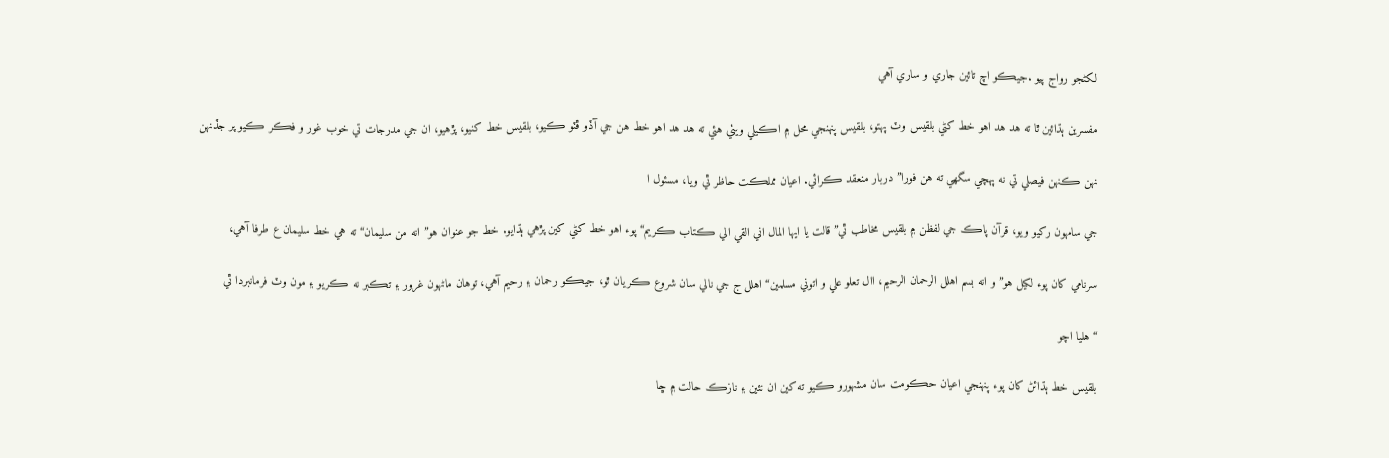لکڻجو رواج پيو .جيڪو اچ تائين جاري و ساري آهي

مفسرين ٻڌائين ٿا ته هد هد اهو خط کڻي بلقيس وٽ پهتو، بلقيس پنهنجي محل ۾ اڪيلي ويٺي هئي ته هد هد اهو خط هن جي آڏو ڦٽو ڪيو، بلقيس خط کنيو، پڙهيو، ان جي مدرجات تي خوب غور و فڪر ڪيو پر جڏنهن

نهن ڪنهن فيصلي تي نه پهچي سگهي ته هن فورا” دربار منعقد ڪرائي. اعيان مملڪت حاظر ٿي ويا، مسئول ا

جي سامهون رکيو ويو، قرآن پاڪ جي لفظن ۾ بلقيس مخاطب ٿي”قالت يا ايها المال اني القي الي ڪتاب ڪريم“ پوء اهو خط کڻي کين پڙهي ٻڌايو. خط جو عنوان هو” انه من سليمان“ ته هي خط سليمان ع طرفا آهي،

سرنامي کان پوء لکيل هو” و انه بسم اهلل الرحمان الرحيم، اال تعلو علي و اتوني مسلمين“ اهلل ج جي نالي سان شروع ڪريان ٿو، جيڪو رحمان ۽ رحيم آهي، توهان ماڻهون غرور ۽ تڪبر نه ڪريو ۽ مون وٽ فرمانبردا ٿي

“هليا اچو

بلقيس خط ٻڌائڻ کان پوء پنهنجي اعيان حڪومت سان مشهورو ڪيو ته کين ان نئين ۽ نازڪ حالت ۾ ڇا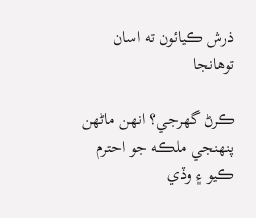ذرش ڪيائون ته اسان توهانجا

ڪرڻ گهرجي؟ انهن ماڻهن پنهنجي ملڪه جو احترم ڪيو ۽ وڏي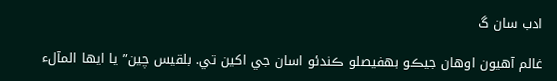ادب سان گ

غالم آهيون اوهان جيڪو بهفيصلو ڪندئو اسان جي اکين تي. بلقيس چين” يا ايها المآلء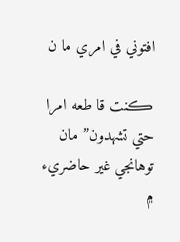افتوني في امري ما ن

ڪنت قا طعه امرا حتي تشهدون” مان توهانجي غير حاضريء ۾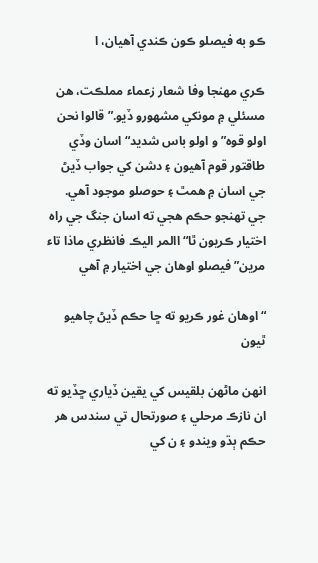ڪو به فيصلو ڪون ڪندي آهيان، ا

ڪري مهنجا وفا شعار زعماء مملڪت، هن مسئلي ۾ مونکي مشهورو ڏيو.” قالوا نحن اولو قوه” و اولو باس شديد“ اسان وڏي طاقتور قوم آهيون ۽ دشن کي جواب ڏيڻ جي اسان ۾ همٿ ۽ حوصلو موجود آهي. جي تهنجو حڪم هجي ته اسان جنگ جي راه اختيار ڪريون ٿا“ االمر اليڪ فانظري ماذا تاء مرين” فيصلو اوهان جي اختيار ۾ آهي

“اوهان غور ڪريو ته ڇا حڪم ڏيڻ چاهيو ٿيون

انهن ماڻهن بلقيس کي يقين ڏياري ڇڏيو ته ان نازڪ مرحلي ۽ صورتحال تي سندس هر حڪم ٻڌو ويندو ۽ ن کي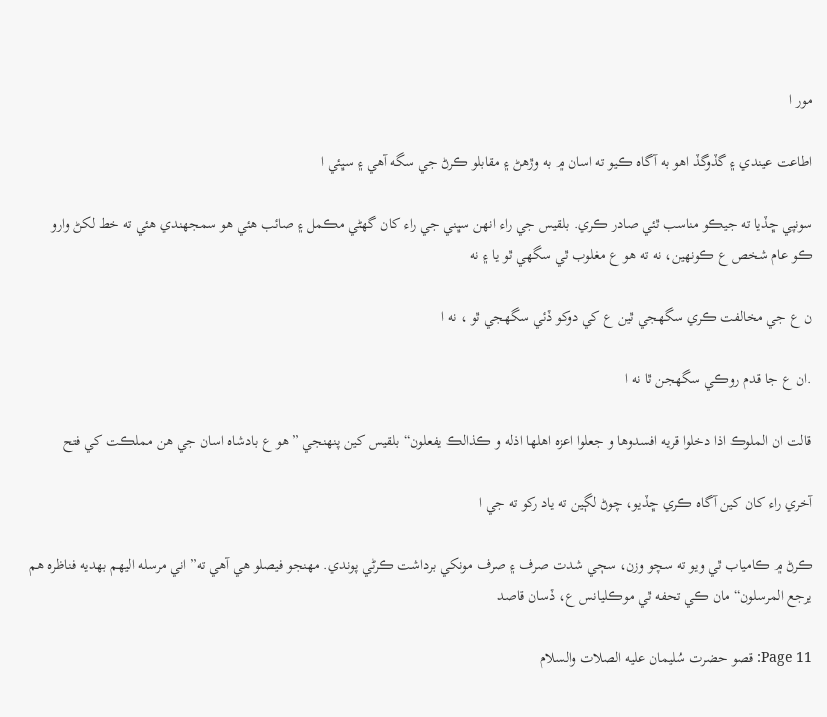مور ا

اطاعت عيندي ۽ گڏوگڏ اهو به آگاه ڪيو ته اسان ۾ به وڙهڻ ۽ مقابلو ڪرڻ جي سگه آهي ۽ سڀئي ا

سونپي ڇڏيا ته جيڪو مناسب ٿئي صادر ڪري. بلقيس جي راء انهن سڀني جي راء کان گهڻي مڪمل ۽ صائب هئي هو سمجهندي هئي ته خط لکڻ وارو ڪو عام شخص ع ڪونهين، نه ته هو ع مغلوب ٿي سگهي ٿو يا ۽ نه

ن ع جي مخالفت ڪري سگهجي ٿين ع کي دوکو ڏئي سگهجي ٿو ، نه ا

.ان ع جا قدم روڪي سگهجن ٿا نه ا

قالت ان الملوڪ اذا دخلوا قريه افسدوها و جعلوا اعزه اهلها اذله و ڪذالڪ يفعلون“ بلقيس کين پنهنجي ”هو ع بادشاه اسان جي هن مملڪت کي فتح

آخري راء کان کين آگاه ڪري ڇڏيو، چوڻ لڳين ته ياد رکو ته جي ا

ڪرڻ ۾ ڪامياب ٿي ويو ته سچو وزن، سڄي شدت صرف ۽ صرف مونکي برداشت ڪرڻي پوندي. مهنجو فيصلو هي آهي ته” اني مرسله اليهم بهديه فناظره هم يرجع المرسلون“ مان ڪي تحفه ٿي موڪليانس ع، ڏسان قاصد

Page 11: قصو حضرت سُليمان عليه الصلات والسلام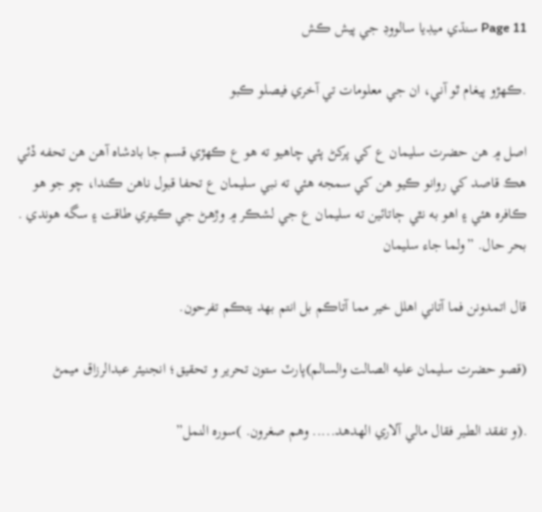Page 11 سنڌي ميڊيا سالووڊ جي پيش ڪش

.ڪهڙو پيغام ٿو آني، ان جي معلومات تي آخري فيصلو ڪبو

اصل ۾ هن حضرت سليمان ع کي پرکڻ پئي چاهيو ته هو ع ڪهڙي قسم جا بادشاه آهن هن تحفه ڏئي هڪ قاصد کي روانو ڪيو هن کي سمجه هئي ته نبي سليمان ع تحفا قبول ناهن ڪندا، چو جو هو ڪافره هئي ۽ اهو به نٿي ڄاتائين ته سليمان ع جي لشڪر ۾ وڙهڻ جي ڪيتري طاقت ۽ سگه هوندي . بحر حال. ”ولما جاء سليمان

قال اتمدونن فما آتاني اهلل خير مما آتاڪم بل انتم بهد يتڪم تفرحون.

(قصو حضرت سليمان عليه الصالت والسالم)پارٽ ستون تحرير و تحقيق؛ انجنيئر عبدالرزاق ميمڻ

.(و تفقد الطير فقال مالي آلاري الهدهد..... وهم صغرون. )سوره النمل”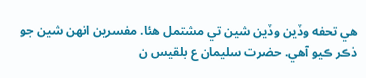هي تحفه وڏين وڏين شين تي مشتمل هئا. مفسرين انهن شين جو ذڪر ڪيو آهي. حضرت سليمان ع بلقيس ن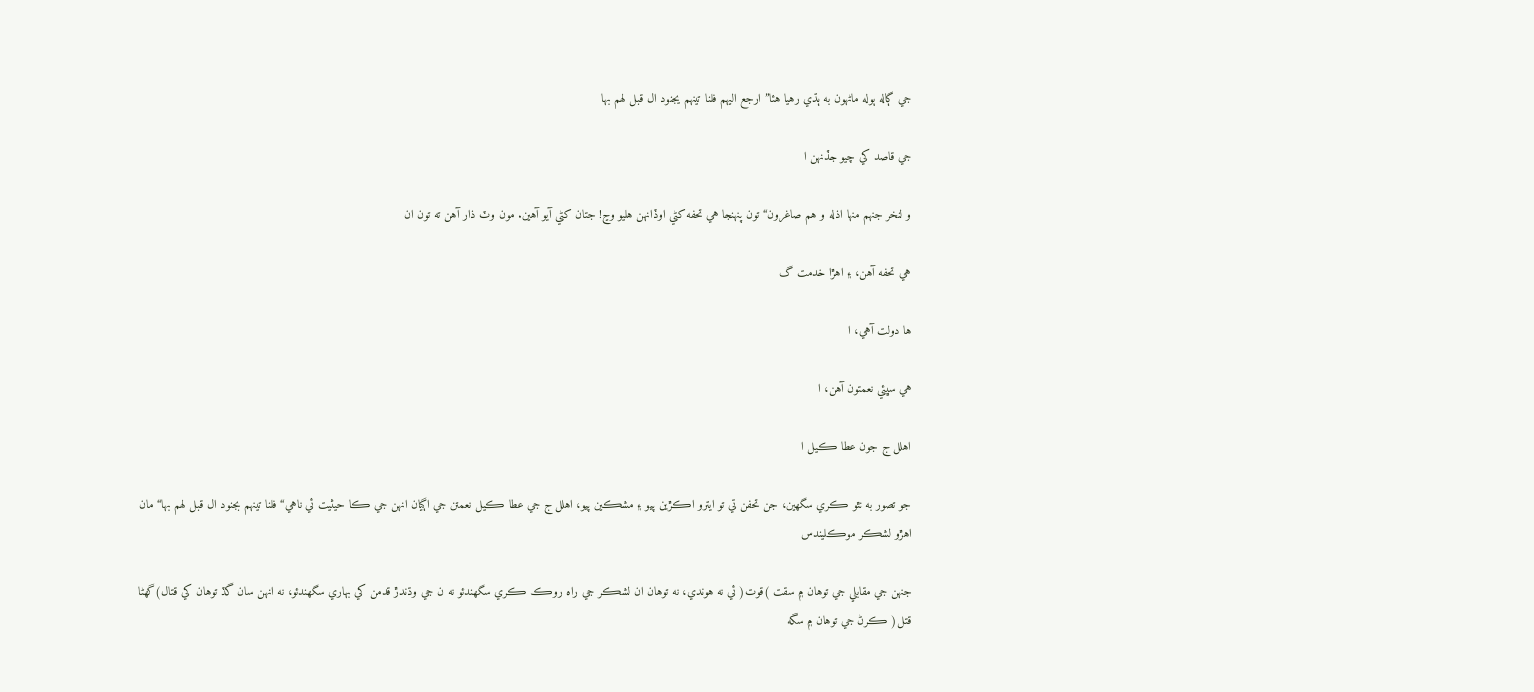جي ڳاله ٻوله ماڻهون به ٻڌي رهيا هئا” ارجع اليهم فلنا تينهم يجنود ال قبل لهم بها

جي قاصد کي چيو جڏنهن ا

و لنخر جنهم منها اذله و هم صاغرون“ تون پنهنجا هي تحفه کڻي اوڏانهن هليو وڃ! جتان کڻي آيو آهين. مون وٽ ذار آهن ته تون ان

هي تحفه آهن، ۽ اهڙا خدمت گ

ها دولت آهي، ا

هي سڀئي نعمتون آهن، ا

اهلل ج جون عطا ڪيل ا

جو تصور به نٿو ڪري سگهين، جن تحفن تي تو ايترو اڪڙين پيو ۽ مشڪين پيو، اهلل ج جي عطا ڪيل نعمتن جي اڳيان انهن جي ڪا حيثيت ئي ناهي“ فلنا تينهم بجنود ال قبل لهم بها“ مان اهڙو لشڪر موڪليندس

جنهن جي مقابلي جي توهان ۾ سقت )قوت( ئي نه هوندي، نه توهان ان لشڪر جي راه روڪ ڪري سگهندئو نه ن جي وڌندڙ قدمن کي بهاري سگهندئو، نه انهن سان گڏ توهان کي قتال)گهڻا قتل( ڪرڻ جي توهان ۾ سگه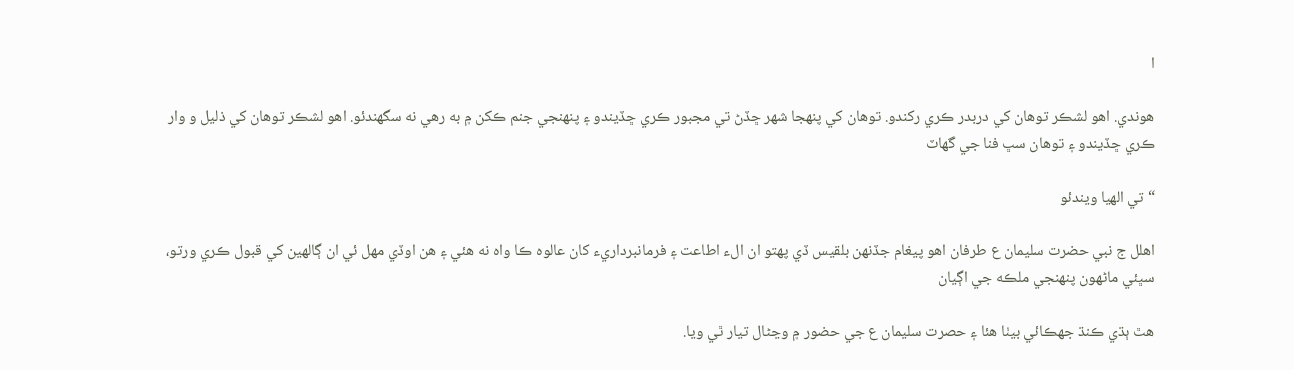ا

هوندي. اهو لشڪر توهان کي دربدر ڪري رکندو. توهان کي پنهجا شهر ڇڏڻ تي مجبور ڪري ڇڏيندو ۽ پنهنجي جنم ڪکن ۾ به رهي نه سگهندئو. اهو لشڪر توهان کي ذليل و وار ڪري ڇڏيندو ۽ توهان سڀ فنا جي گهاٽ

“تي الهيا ويندئو

اهلل ج نبي حضرت سليمان ع طرفان اهو پيغام جڏنهن بلقيس ڏي پهتو ان الء اطاعت ۽ فرمانبرداريء کان عالوه ڪا واه نه هئي ۽ هن اوڏي مهل ئي ان ڳالهين کي قبول ڪري ورتو، سڀئي ماڻهون پنهنجي ملڪه جي اڳيان

هٿ ٻڌي ڪنڌ جهڪائي بيٺا هئا ۽ حصرت سليمان ع جي حضور ۾ وڃڻال تيار ٿي ويا.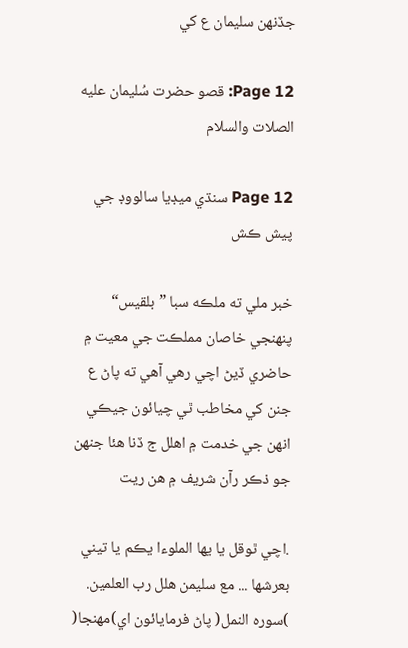جڏنهن سليمان ع کي

Page 12: قصو حضرت سُليمان عليه الصلات والسلام

Page 12 سنڌي ميڊيا سالووڊ جي پيش ڪش

خبر ملي ته ملڪه سبا ”بلقيس“ پنهنجي خاصان مملڪت جي معيت ۾ حاضري ڏيڻ اچي رهي آهي ته پاڻ ع جنن کي مخاطب ٿي چيائون جيڪي انهن جي خدمت ۾ اهلل ج ڏنا هئا جنهن جو ذڪر رآن شريف ۾ هن ريت

.اچي ٿوقل يا يها الملوءا يڪم يا تيني بعرشها ... مع سليمن هلل رب العلمين. )سوره النمل( پاڻ فرمايائون اي)مهنجا(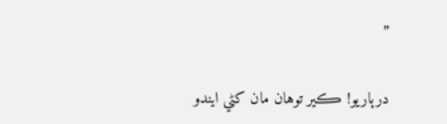”

درٻاريو! ڪير توهان مان کڻي ايندو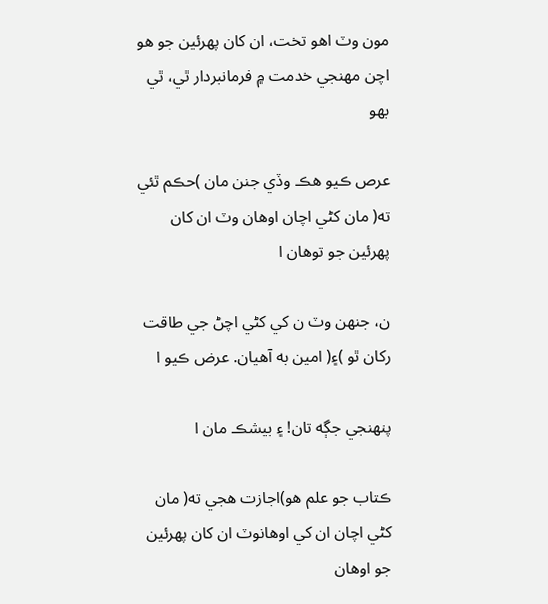مون وٽ اهو تخت، ان کان پهرئين جو هو اچن مهنجي خدمت ۾ فرمانبردار ٿي، ٿي بهو

عرص ڪيو هڪ وڏي جنن مان )حڪم ٿئي ته( مان کڻي اچان اوهان وٽ ان کان پهرئين جو توهان ا

ن، جنهن وٽ ن کي کڻي اچڻ جي طاقت رکان ٿو )۽( امين به آهيان. عرض ڪيو ا

پنهنجي جڳه تان! ۽ بيشڪ مان ا

ڪتاب جو علم هو)اجازت هجي ته( مان کڻي اچان ان کي اوهانوٽ ان کان پهرئين جو اوهان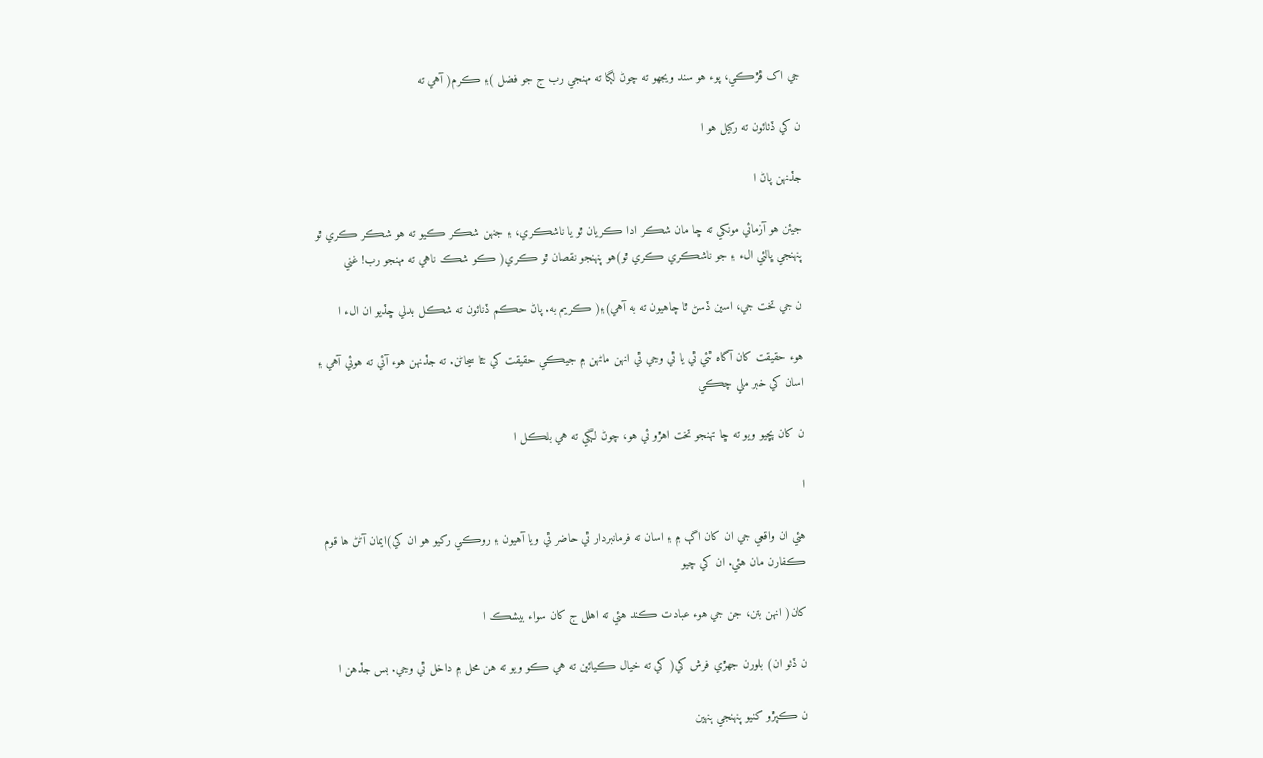جي اک ڦڙڪي، پوء هو سند ويجهو ته چوڻ لڳا ته مهنجي رب ج جو فضل )۽ ڪرم( آهي ته

ن کي ڏٺائون ته رکيل هو ا

جڏنهن پاڻ ا

جيئن هو آزمائي مونکي ته ڇا مان شڪر ادا ڪريان ٿو يا ناشڪري، ۽ جنهن شڪر ڪيو ته هو شڪر ڪري ٿو پنهنجي ڀالئي الء ۽ جو ناشڪري ڪري ٿو)هو پنهنجو نقصان ٿو ڪري( ڪو شڪ ناهي ته مهنجو رب! غني

ن جي تخت جي، اسين ڏسڻ ٿا چاهيون ته به آهي)۽( ڪريم به. پاڻ حڪم ڏنائون ته شڪل بدلي ڇڏيو ان الء ا

هوء حقيقت کان آگاه ٿئي ٿي يا ٿي وڃي ٿي انهن ماڻهن ۾ جيڪي حقيقت کي نٿا سڃاڻن. ته جڏنهن هوء آئي ته هوئي آهي ۽ اسان کي خبر ملي چڪي

ن کان پڇيو ويو ته ڇا تهنجو تخت اهڙو ئي هو، چوڻ لڳي ته هي بلڪل ا

ا

هئي ان واقعي جي ان کان اڳ ۾ ۽ اسان ته فرمانبردار ٿي حاضر ٿي ويا آهيون ۽ روڪي رکيو هو ان کي)ايمان آڻڻ ها قوم ڪفارن مان هئي. ان کي چيو

کان( انهن بتن، جن جي هوء عبادت ڪند هئي ته اهلل ج کان سواء بيشڪ ا

ن ڏٺو ان) بلورن جهڙي فرش کي( کي ته خيال ڪيائين ته هي ڪو ويو ته هن محل ۾ داخل ٿي وڃي. بس جڏهن ا

ن ڪپڙو کنيو پنهنجي ٻنهين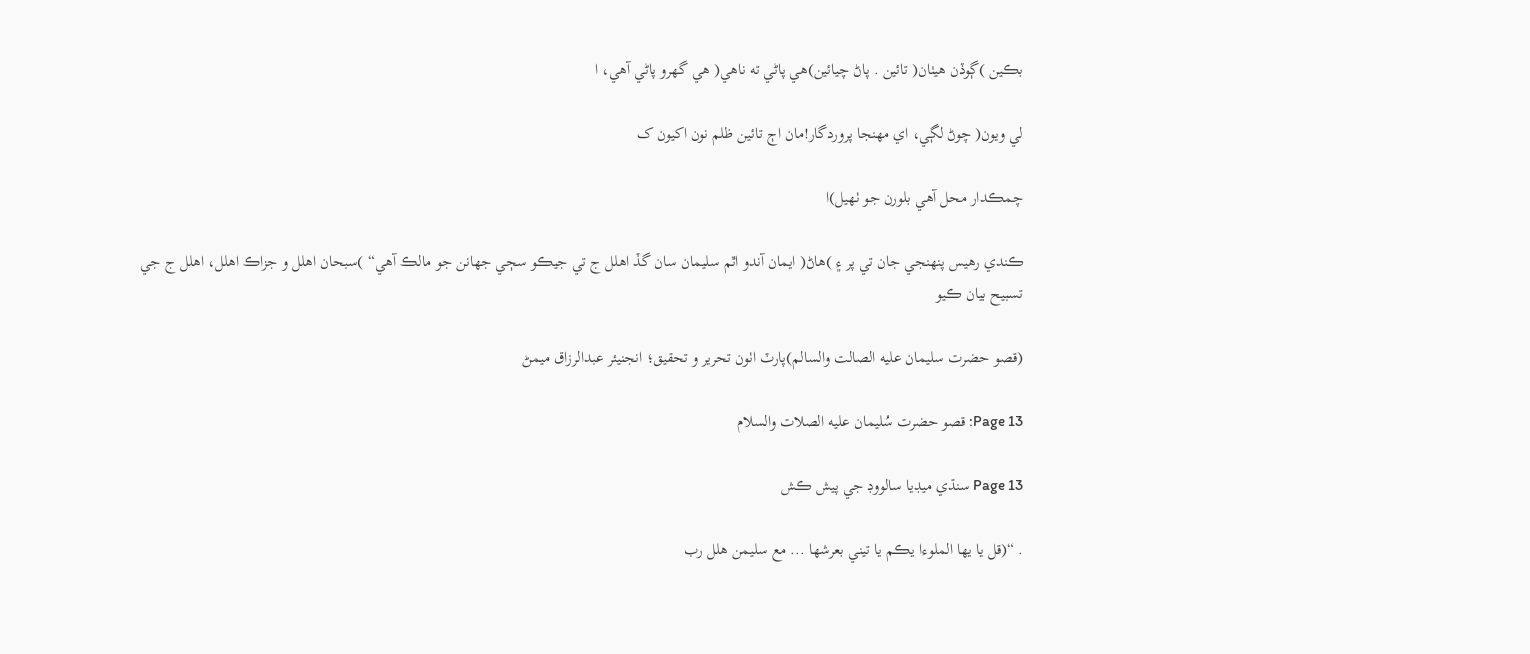بڪين )ڳوڏن هيٺان( تائين . پاڻ چيائين)هي پاڻي ته ناهي( هي گهرو پاڻي آهي، ا

لي ويون( چوڻ لڳي، اي مهنجا پروردگار!مان اڄ تائين ظلم نون اکيون ک

چمڪدار محل آهي بلورن جو ٺهيل)ا

ڪندي رهيس پنهنجي جان تي پر ۽ )هاڻ( ايمان آندو اٿم سليمان سان گڏ اهلل ج تي جيڪو سڄي جهانن جو مالڪ آهي“ )سبحان اهلل و جزاڪ اهلل، اهلل ج جي تسبيح بيان ڪيو

(قصو حضرت سليمان عليه الصالت والسالم)پارٽ اٺون تحرير و تحقيق؛ انجنيئر عبدالرزاق ميمڻ

Page 13: قصو حضرت سُليمان عليه الصلات والسلام

Page 13 سنڌي ميڊيا سالووڊ جي پيش ڪش

. “(قل يا يها الملوءا يڪم يا تيني بعرشها ... مع سليمن هلل رب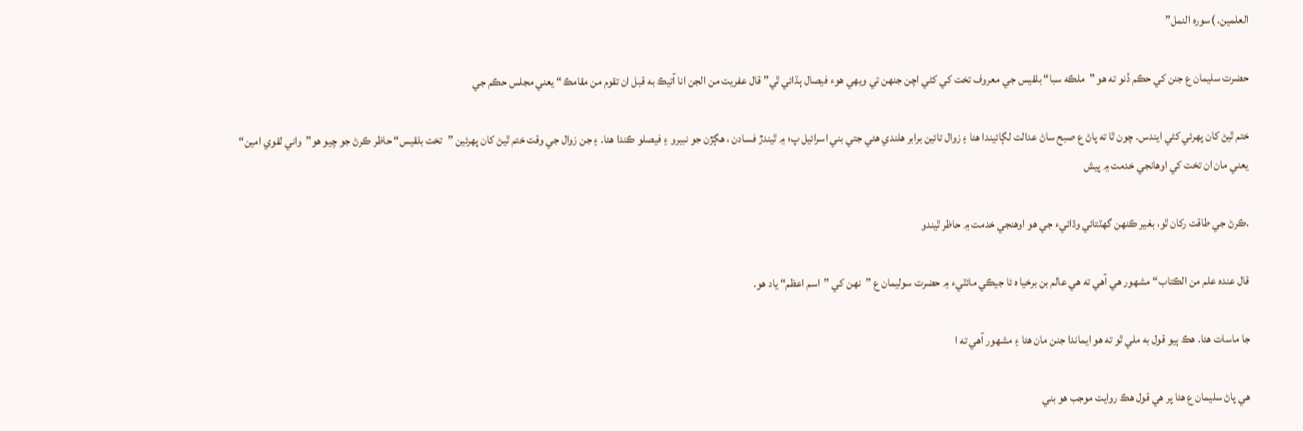العلمين. )سوره النمل”

حضرت سليمان ع جنن کي حڪم ڏنو ته هو ”ملڪه سبا“ بلقيس جي معروف تخت کي کڻي اچن جنهن تي ويهي هوء فيصال ٻڌائي ٿي” قال عفريت من الجن انا آتيڪ به قبل ان تقوم من مقامڪ“ يعني مجلس حڪم جي

ختم ٿيڻ کان پهرئي کڻي ايندس. چون ٿا ته پاڻ ع صبح ساڻ عدالت لڳائيندا هئا ۽ زوال تائين برابر هلندي هئي جتي بني اسرائيل پ؛ ۾ ٿيندڙ فسادن ، هڳڙن جو نبيرو ۽ فيصلو ڪندا هئا. ۽ جن زوال جي وقت ختم ٿيڻ کان پهرئين ”تخت بلقيس“ حاظر ڪرڻ جو چيو هو”واني لقوي امين“ يعني مان ان تخت کي اوهانجي خدمت ۾ پيش

.ڪرڻ جي طاقت رکان ٿو، بغير ڪنهن گهٽتائي وڌائيء جي هو اوهنجي خدمت ۾ حاظر ٿيندو

قال عنده علم من الڪتاب“ مشهور هي آهي ته هي عالم بن برخيا ه ئا جيڪي مائٽيء ۾ حضرت سوليمان ع ”نهن کي ”اسم اعظم“ ياد هو.

جا ماسات هئا. هڪ ٻيو قول به ملي ٿو ته هو ايماندا جنن مان هئا ۽ مشهور آهي ته ا

هي پاڻ سليمان ع هئا پر هي قول هڪ روايت موجب هو بني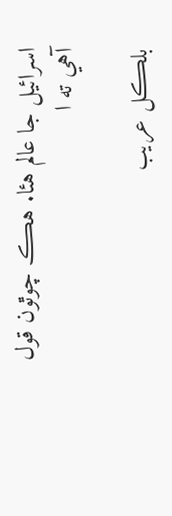اسرائيل جا عالم هئا. هڪ چوٿون قول آهي ته ا

بلڪل عريب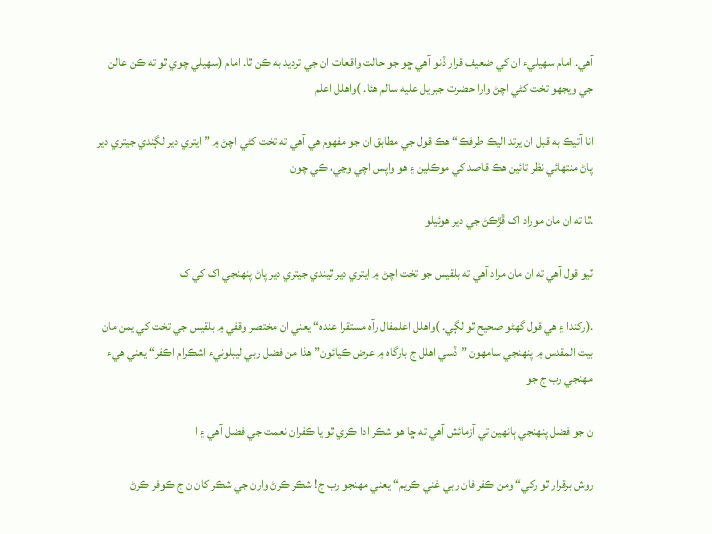آهي. امام سهيليء ان کي ضعيف قرار ڏنو آهي ڇو جو حالت واقعات ان جي ترديد به ڪن ٿا. امام (سهيلي چوي ٿو ته ڪن عالن جي ويجهو تخت کڻي اچڻ وارا حضرت جبريل عليه سالم هئا. )واهلل اعلم

انا آتيڪ به قبل ان يرتد اليڪ طرفڪ“ هڪ قول جي مطابق ان جو مفهوم هي آهي ته تخت کڻي اچڻ ۾ ”ايتري دير لڳندي جيتري دير پاڻ منتهائي نظر تائين هڪ قاصد کي موڪلين ۽ هو واپس اچي وڃي، ڪي چون

.ٿا ته ان مان موراد اک ڦڙڪڻ جي دير هوئيلو

ٽيو قول آهي ته ان مان مراد آهي ته بلقيس جو تخت اچڻ ۾ ايتري دير ٿيندي جيتري دير پاڻ پنهنجي اک کي ک

.(رکندا ۽ هي قول گهڻو صحيح ٿو لڳي. )واهلل اعلمفال رآه مستقرا عنده“ يعني ان مختصر وقفي ۾ بلقيس جي تخت کي يمن مان بيت المقدس ۾ پنهنجي سامهون ”ڏسي اهلل ج بارگاه ۾ عرض ڪيائون” هذا من فضل ربي ليبلونيء اشڪرام اڪفر“ يعني هيء مهنجي رب ج جو

ن جو فضل پنهنجي ٻانهين تي آزمائش آهي ته ڇا هو شڪر ادا ڪري ٿو يا ڪفران نعمت جي فضل آهي ۽ ا

روش برقرار ٿو رکي“ ومن ڪفر فان ربي غني ڪريم“ يعني مهنجو رب ج! شڪر ڪرڻ وارن جي شڪر کان ن ج ڪوفر ڪرڻ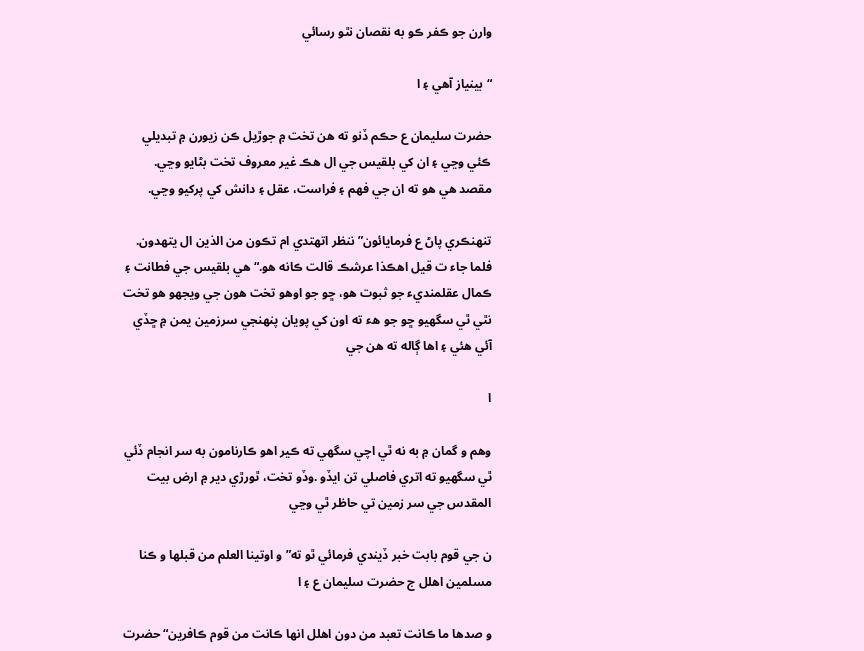وارن جو ڪفر ڪو به نقصان نٿو رسائي

“بينياز آهي ۽ ا

حضرت سليمان ع حڪم ڏنو ته هن تخت ۾ جوڙيل ڪن زيورن ۾ تبديلي ڪئي وڃي ۽ ان کي بلقيس جي ال هڪ غير معروف تخت بڻايو وڃي. مقصد هي هو ته ان جي فهم ۽ فراست، عقل ۽ دانش کي پرکيو وڃي.

تنهنڪري پاڻ ع فرمايائون” ننظر اتهتدي ام تڪون من الذين ال يتهدون. فلما جاء ت قيل اهڪذا عرشڪ قالت ڪانه هو.“ هي بلقيس جي فطانت ۽ ڪمال عقلمنديء جو ثبوت هو، ڇو جو اوهو تخت هون جي ويجهو هو تخت نٿي ٿي سگهيو ڇو جو هء ته اون کي پويان پنهنجي سرزمين يمن ۾ ڇڏي آئي هئي ۽ اها ڳاله ته هن جي

ا

وهم و گمان ۾ به نه ٿي اچي سگهي ته ڪير اهو ڪارنامون به سر انجام ڏئي ٿي سگهيو ته اتري فاصلي تن ايڏو .وڏو تخت، ٿورڙي دير ۾ ارض بيت المقدس جي سر زمين تي حاظر ٿي وڃي

ن جي قوم بابت خبر ڏيندي فرمائي ٿو ته” و اوتينا العلم من قبلها و ڪنا مسلمين اهلل ج حضرت سليمان ع ۽ ا

و صدها ما ڪانت تعبد من دون اهلل انها ڪانت من قوم ڪافرين“ حضرت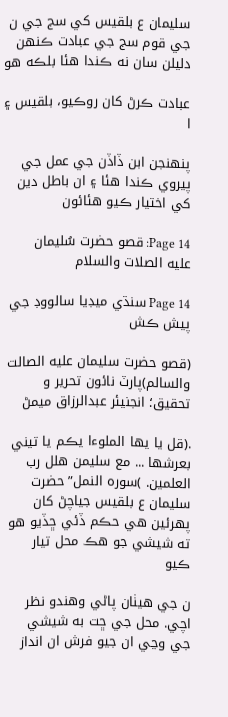سليمان ع بلقيس کي سج جي ن جي قوم سج جي عبادت ڪنهن دليلن سان نه ڪندا هئا بلڪه هو

عبادت ڪرڻ کان روڪيو، بلقيس ۽ ا

پنهنجن ابن ڏاڏن جي عمل جي پيروي ڪندا هئا ۽ ان باطل دين کي اختيار ڪيو هئائون

Page 14: قصو حضرت سُليمان عليه الصلات والسلام

Page 14 سنڌي ميڊيا سالووڊ جي پيش ڪش

(قصو حضرت سليمان عليه الصالت والسالم)پارٽ نائون تحرير و تحقيق؛ انجنيئر عبدالرزاق ميمڻ

.(قل يا يها الملوءا يڪم يا تيني بعرشها ... مع سليمن هلل رب العلمين. )سوره النمل”حضرت سليمان ع بلقيس جياچڻ کان پهرئين هي حڪم ڏئي ڇڏيو هو ته شيشي جو هڪ محل تيار ڪيو

ن جي هيٺان پاڻي وهندو نظر اچي. محل جي ڇت به شيشي جي وڃي ان جيو فرش ان انداز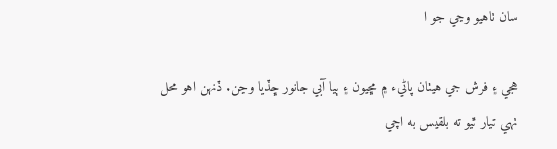سان ٺاهيو وڃي جو ا

هجي ۽ فرش جي هيٺان پاڻيء ۾ مڇيون ۽ ٻيا آبي جانور ڇڏيا وڃن. ڏنهن اهو محل ٺهي تيار ٿيو ته بلقيس به اچي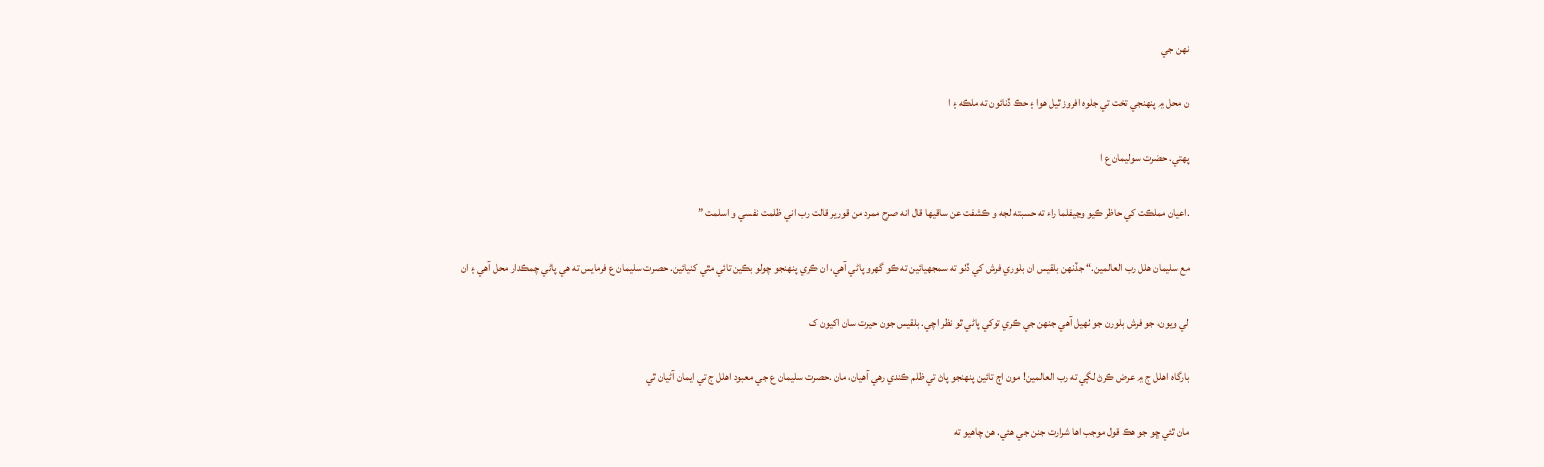نهن جي

ن محل ۾ پنهنجي تخت تي جلوه افروز ٿيل هوا ۽ حڪ ڏنائون ته ملڪه ۽ ا

پهتي. حضرت سوليمان ع ا

.اعيان مملڪت کي حاظر ڪيو وڃيفلما راء ته حسبته لجه و ڪشفت عن ساقيها قال انه صرح ممرد من قورير قالت رب اني ظلمت نفسي و اسلمت ”

مع سليمان هلل رب العالمين.“ جڏنهن بلقيس ان بلوري فرش کي ڏٺو ته سمجهيائين ته ڪو گهرو پاڻي آهي، ان ڪري پنهنجو چولو بڪين تائي مٿي کنيائين. حصرت سليمان ع فرمايس ته هي پاڻي چمڪدار محل آهي ۽ ان

لي ويون، جو فرش بلورن جو ٺهيل آهي جنهن جي ڪري توکي پاڻي ٿو نظر اچي. بلقيس جون حيرت سان اکيون ک

بارگاه اهلل ج ۾ عرض ڪرڻ لڳي ته رب العالمين! مون اڄ تائين پنهنجو پاڻ تي ظلم ڪندي رهي آهيان، مان .حصرت سليمان ع جي معبود اهلل ج تي ايمان آڻيان ٿي

مان ٿئي ڇو جو هڪ قول موجب اها شرارت جنن جي هئي. هن چاهيو ته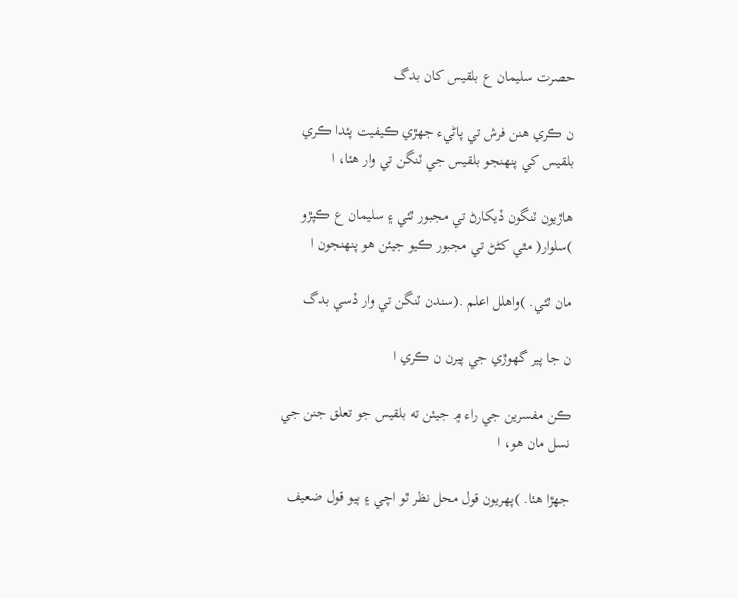حصرت سليمان ع بلقيس کان بدگ

ن ڪري هنن فرش تي پاڻيء جهڙي ڪيفيت پئدا ڪري بلقيس کي پنهنجو بلقيس جي ٽنگن تي وار هئا، ا

هاڙيون ٽنگون ڏيکارڻ تي مجبور ٿئي ۽ سليمان ع ڪپڙو )سلوار( مٿي کڻڻ تي مجبور ڪيو جيئن هو پنهنجون ا

مان ٿئي. )واهلل اعلم .(سندن ٽنگن تي وار ڏسي بدگ

ن جا پير گهوڙي جي پيرن ن ڪري ا

ڪن مفسرين جي راء ۾ جيئن ته بلقيس جو تعلق جنن جي نسل مان هو، ا

جهڙا هئا. )پهريون قول محل نظر ٿو اچي ۽ ٻيو قول ضعيف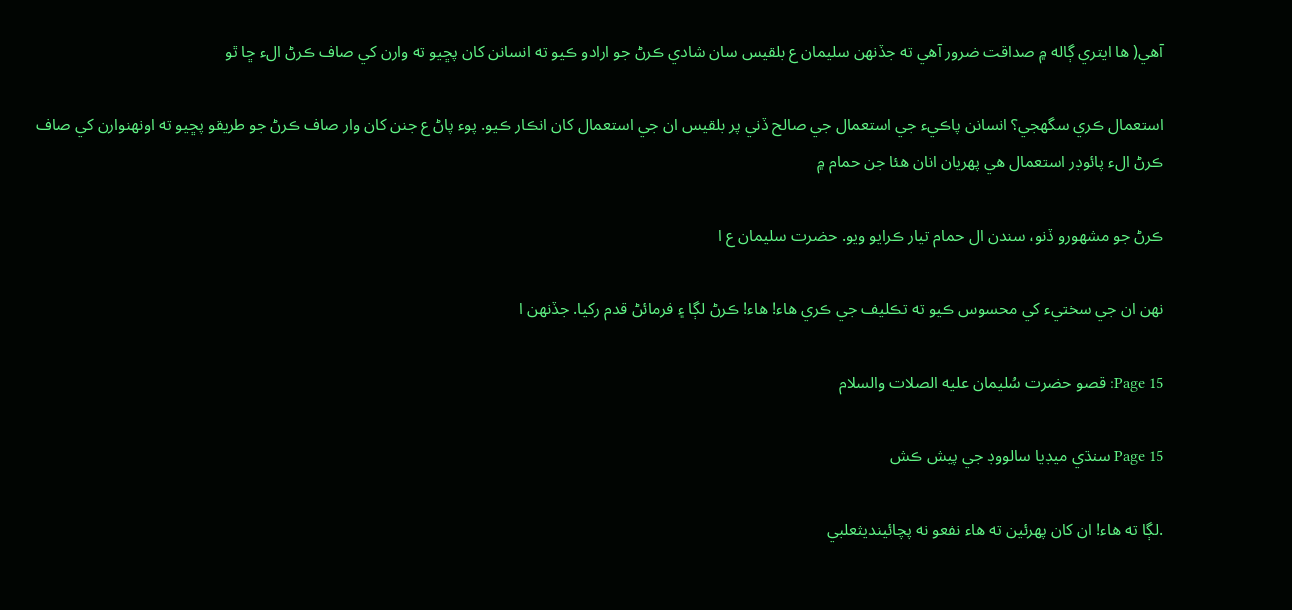آهي( ها ايتري ڳاله ۾ صداقت ضرور آهي ته جڏنهن سليمان ع بلقيس سان شادي ڪرڻ جو ارادو ڪيو ته انسانن کان پڇيو ته وارن کي صاف ڪرڻ الء ڇا ٿو

استعمال ڪري سگهجي؟ انسانن پاڪيء جي استعمال جي صالح ڏني پر بلقيس ان جي استعمال کان انڪار ڪيو. پوء پاڻ ع جنن کان وار صاف ڪرڻ جو طريقو پڇيو ته اونهنوارن کي صاف ڪرڻ الء پائوڊر استعمال هي پهريان انان هئا جن حمام ۾

ڪرڻ جو مشهورو ڏنو، سندن ال حمام تيار ڪرايو ويو. حضرت سليمان ع ا

نهن ان جي سختيء کي محسوس ڪيو ته تڪليف جي ڪري هاء! هاء! ڪرڻ لڳا ۽ فرمائڻ قدم رکيا. جڏنهن ا

Page 15: قصو حضرت سُليمان عليه الصلات والسلام

Page 15 سنڌي ميڊيا سالووڊ جي پيش ڪش

.لڳا ته هاء! ان کان پهرئين ته هاء نفعو نه پچائينديثعلبي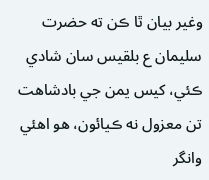وغير بيان ٿا ڪن ته حضرت سليمان ع بلقيس سان شادي ڪئي، کيس يمن جي بادشاهت تن معزول نه ڪيائون، هو اھئي وانگر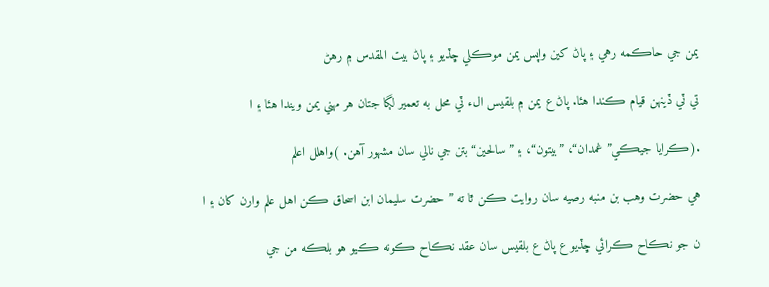يمن جي حاڪمه رهي ۽ پاڻ کين واپس يمن موڪلي ڇڏيو ۽ پاڻ بيت المقدس ۾ رهڻ

تي ٽي ڏينهن قيام ڪندا هئا. پاڻ ع يمن ۾ بلقيس الء ٽي محل به تعمير لڳا جتان هر مهني يمن ويندا هئا ۽ ا

.(ڪرايا جيڪي” غمدان“، ”بيتون“، ۽ ”سالحين“ بتن جي نالي سان مشهور آهن. )واهلل اعلم

هي حضرت وهب بن منبه رصيه سان روايت ڪن ٿا ته ” حضرت سليمان ابن اسحاق ڪن اهل علم وارن کان ۽ ا

ن جو نڪاح ڪرائي ڇڏيو ع پاڻ ع بلقيس سان عقد نڪاح ڪونه ڪيو هو بلڪه من جي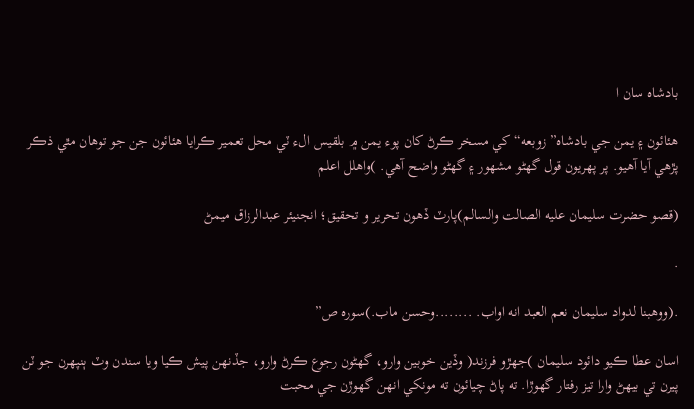بادشاه سان ا

هئائون ۽ يمن جي بادشاه”زوبعه“ کي مسخر ڪرڻ کان پوء يمن ۾ بلقيس الء ٽي محل تعمير ڪرايا هئائون جن جو توهان مٿي ذڪر پڙهي آيا آهيو. پر پهريون قول گهڻو مشهور ۽ گهڻو واضح آهي. )واهلل اعلم

(قصو حضرت سليمان عليه الصالت والسالم)پارٽ ڏهون تحرير و تحقيق؛ انجنيئر عبدالرزاق ميمڻ

.

.(ووهبنا لدواد سليمان نعم العبد انه اواب. ........وحسن ماب.)سوره ص”

اسان عطا ڪيو دائود سليمان )جهڙو فرزند( وڏين خوبين وارو، گهڻون رجوع ڪرڻ وارو، جڏنهن پيش ڪيا ويا سندن وٽ ٻنپهرن جو ٽن پيرن تي بيهڻ وارا تيز رفتار گهوڙا. ته پاڻ چيائون ته مونکي انهن گهوڙن جي محبت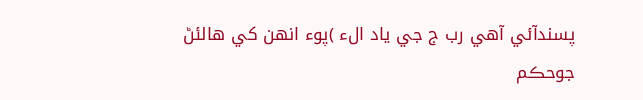پسندآئي آهي رب ج جي ياد الء )پوء انهن کي هالئڻ جوحڪم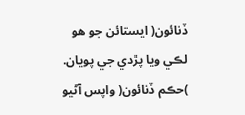ڏنائون( ايستائن جو هو لڪي ويا پڙدي جي پويان. )حڪم ڏنائون( واپس آڻيو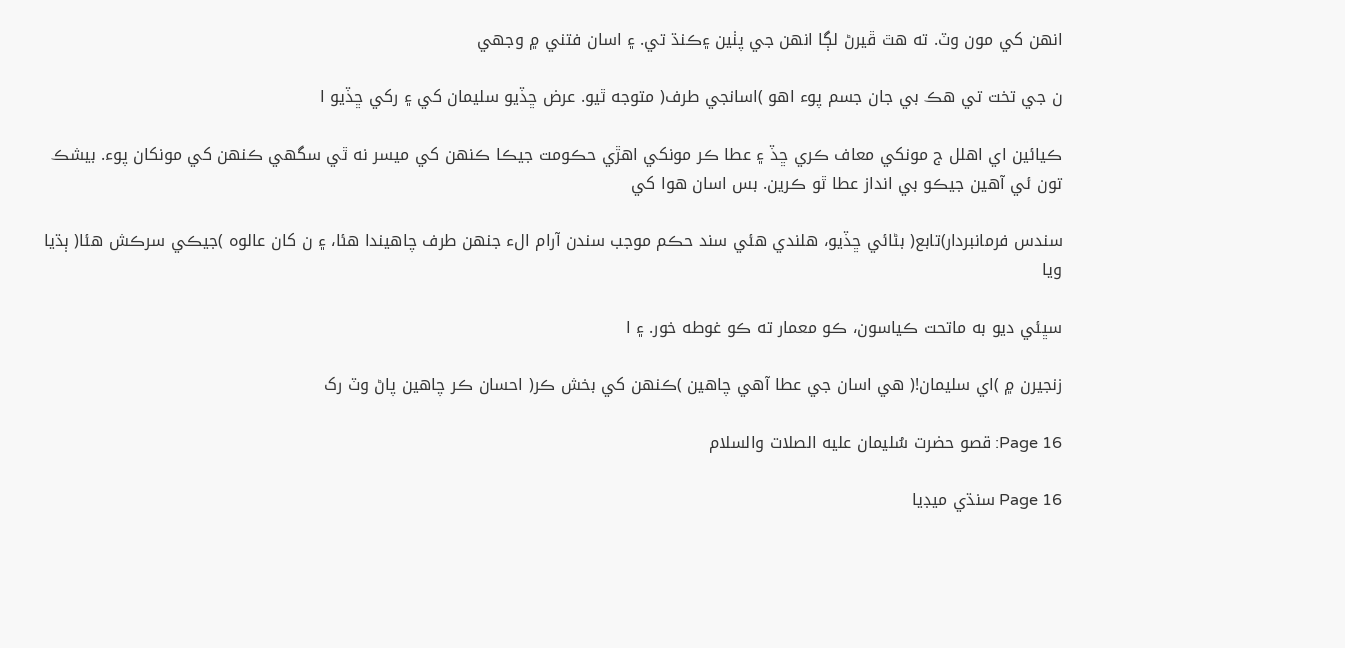انهن کي مون وٽ. ته هٿ ڦيرڻ لڳا انهن جي پٺين ۽ڪنڌ تي. ۽ اسان فتني ۾ وجهي

ن جي تخت تي هڪ بي جان جسم پوء اهو )اسانجي طرف( متوجه ٿيو. عرض ڇڏيو سليمان کي ۽ رکي ڇڏيو ا

ڪيائين اي اهلل ج مونکي معاف ڪري ڇڏ ۽ عطا ڪر مونکي اهڙي حڪومت جيڪا ڪنهن کي ميسر نه ٿي سگهي ڪنهن کي مونکان پوء. بيشڪ تون ئي آهين جيڪو بي انداز عطا ٿو ڪرين. بس اسان هوا کي

سندس فرمانبردار)تابع( بڻائي ڇڏيو، هلندي هئي سند حڪم موجب سندن آرام الء جنهن طرف چاهيندا هئا، ۽ ن کان عالوه )جيڪي سرڪش هئا( ٻڌيا ويا

سڀئي ديو به ماتحت ڪياسون، ڪو معمار ته ڪو غوطه خور. ۽ ا

زنجيرن ۾ )اي سليمان!( هي اسان جي عطا آهي چاهين )ڪنهن کي بخش ڪر( احسان ڪر چاهين پاڻ وٽ رک

Page 16: قصو حضرت سُليمان عليه الصلات والسلام

Page 16 سنڌي ميڊيا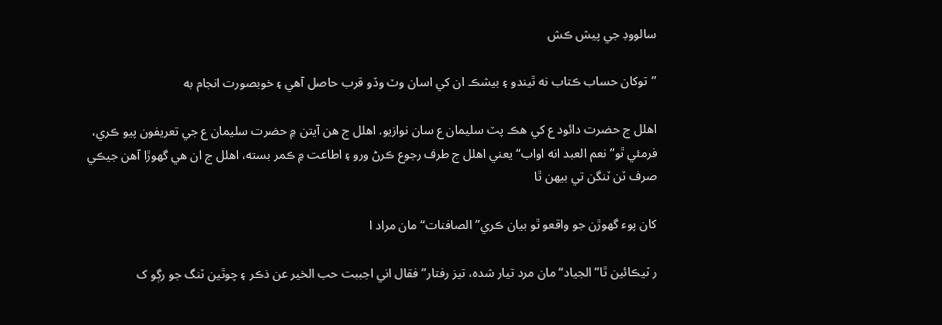سالووڊ جي پيش ڪش

”توکان حساب ڪتاب نه ٿيندو ۽ بيشڪ ان کي اسان وٽ وڏو قرب حاصل آهي ۽ خوبصورت انجام به

اهلل ج حضرت دائود ع کي هڪ پٽ سليمان ع سان نوازيو. اهلل ج هن آيتن ۾ حضرت سليمان ع جي تعريفون پيو ڪري، فرمئي ٿو” نعم العبد انه اواب“ يعني اهلل ج طرف رجوع ڪرڻ ورو ۽ اطاعت ۾ ڪمر بسته، اهلل ج ان هي گهوڙا آهن جيڪي صرف ٽن ٽنگن تي بيهن ٿا

کان پوء گهوڙن جو واقعو ٿو بيان ڪري” الصافنات“ مان مراد ا

ر ٽيڪائين ٿا”الجياد“ مان مرد تيار شده، تيز رفتار” فقال اني اجببت حب الخير عن ذڪر ۽ چوٿين ٽنگ جو رڳو ک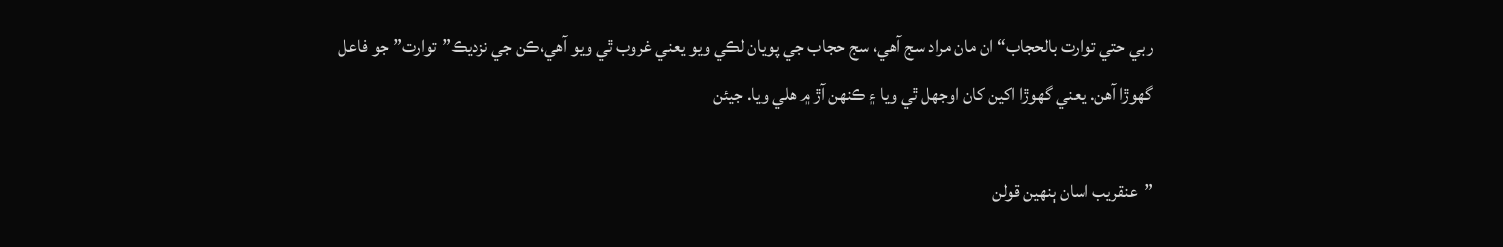ربي حتي توارت بالحجاب“ ان مان مراد سج آهي، سج حجاب جي پويان لڪي ويو يعني غروب ٿي ويو آهي،ڪن جي نزديڪ”توارت” جو فاعل گهوڙا آهن. يعني گهوڙا اکين کان اوجهل ٿي ويا ۽ ڪنهن آڙ ۾ هلي ويا. جيئن

”عنقريب اسان ٻنهين قولن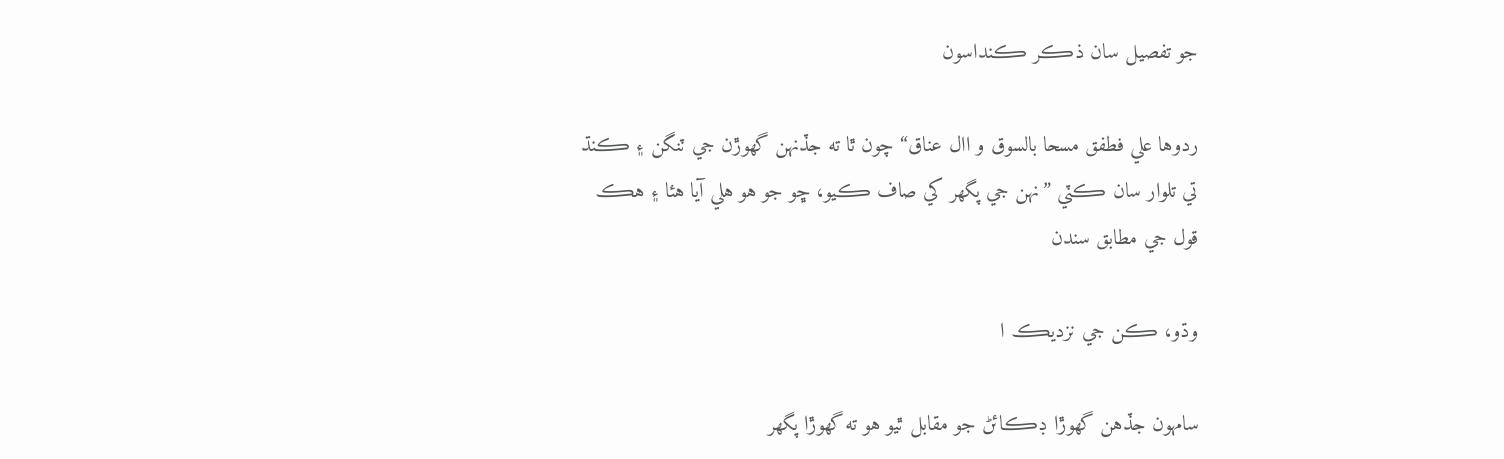جو تفصيل سان ذڪر ڪنداسون

ردوها علي فطفق مسحا بالسوق و اال عناق“ چون ٿا ته جڏنهن گهوڙن جي ٽنگن ۽ ڪنڌ تي تلوار سان ڪٽي ”نهن جي پگهر کي صاف ڪيو، ڇو جو هو هلي آيا هئا ۽ هڪ قول جي مطابق سندن

وڌو، ڪن جي نزديڪ ا

سامهون جڏهن گهوڙا ڊڪائڻ جو مقابل ٿيو هو ته گهوڙا پگهر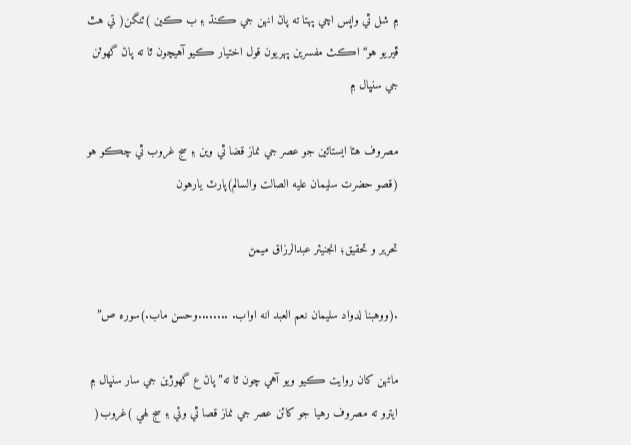۾ شل ٿي واپس اچي پهتا ته پاڻ انهن جي ڪنڌ ۽ ب ڪين )ٽنگن( تي هٿ ڦيريو هو“ اڪث مفسرين پهريون قول اختيار ڪيو آهيچون ٿا ته پاڻ گهوٽن جي سنڀال ۾

مصروف هئا ايستائين جو عصر جي نماز قضا ٿي وين ۽ سج غروب ٿي چڪو هو (قصو حضرت سليمان عليه الصالت والسالم)پارٽ يارهون

تحرير و تحقيق؛ انجنيئر عبدالرزاق ميمڻ

.(ووهبنا لدواد سليمان نعم العبد انه اواب. ........وحسن ماب.)سوره ص”

ماڻهن کان روايت ڪيو ويو آهي چون ٿا ته” پاڻ ع گهوڙين جي سار سنڀال ۾ ايترو ته مصروف رهيا جو کائن عصر جي نماز قصا ٿي وئي ۽ سج لهي )غروب(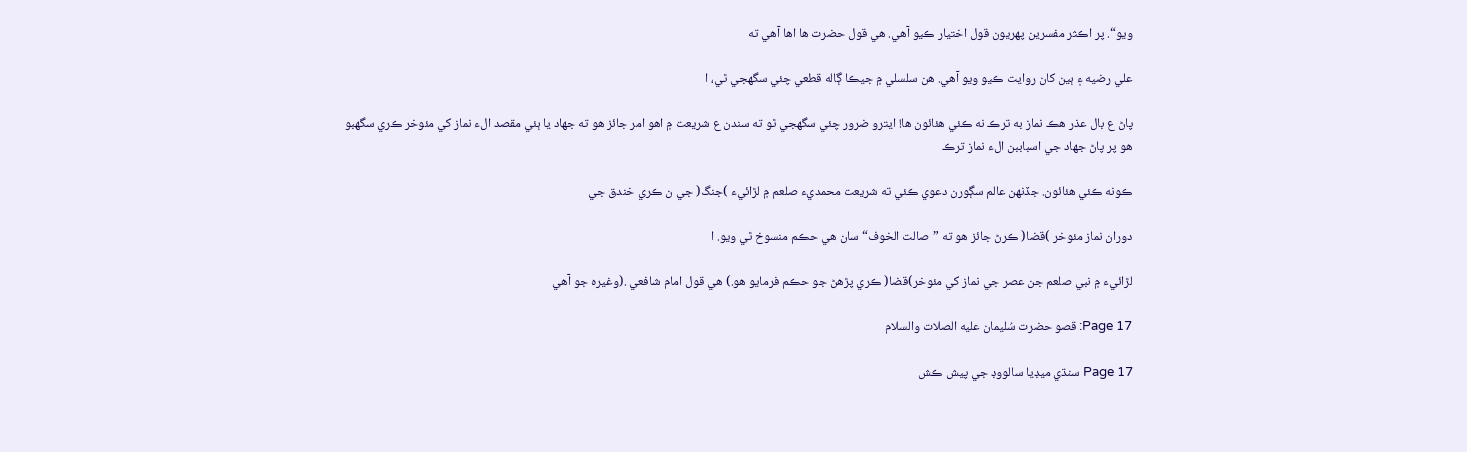ويو“. پر اڪثر مفسرين پهريون قول اختيار ڪيو آهي. هي قول حضرت ها اها آهي ته

علي رضيه ۽ ٻين کان روايت ڪيو ويو آهي. هن سلسلي ۾ جيڪا ڳاله قطعي چئي سگهجي ٿي، ا

پاڻ ع بال عذر هڪ نماز به ترڪ نه ڪئي هئائون ها! ايترو ضرور چئي سگهجي ٿو ته سندن ع شريعت ۾ اهو امر جائز هو ته جهاد يا ٻئي مقصد الء نماز کي مئوخر ڪري سگهبو هو پر پاڻ جهاد جي اسباببن الء نماز ترڪ

ڪونه ڪئي هئائون. جڏنهن عالم سڳورن دعوي ڪئي ته شريعت محمديء صلعم ۾ لڙائيء )جنگ( جي ن ڪري خندق جي

دوران نماز مئوخر )قضا( ڪرڻ جائز هو ته ”صالت الخوف“ سان هي حڪم منسوخ ٿي ويو. ا

لڙائيء ۾ نبي صلعم جن عصر جي نماز کي مئوخر)قضا( ڪري پڙهڻ جو حڪم فرمايو هو.) هي قول امام شافعي .(وغيره جو آهي

Page 17: قصو حضرت سُليمان عليه الصلات والسلام

Page 17 سنڌي ميڊيا سالووڊ جي پيش ڪش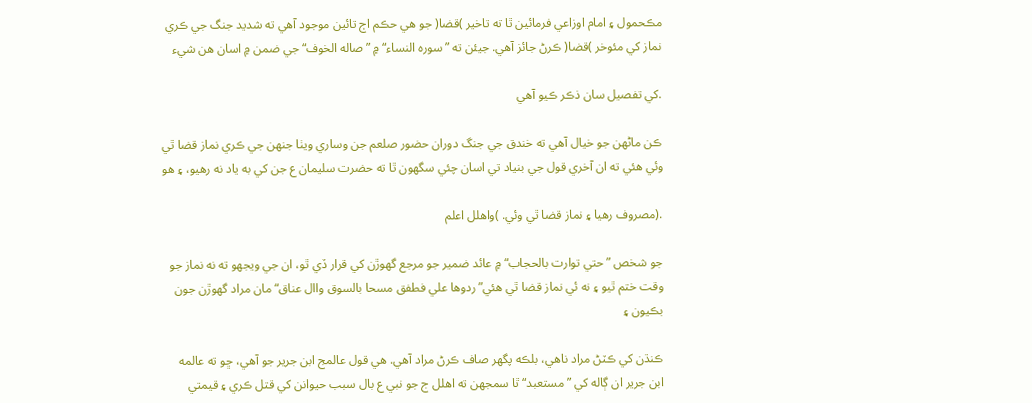مڪحمول ۽ امام اوزاعي فرمائين ٿا ته تاخير )قضا( جو هي حڪم اڄ تائين موجود آهي ته شديد جنگ جي ڪري نماز کي مئوخر )قضا( ڪرڻ جائز آهي. جيئن ته ”سوره النساء“ ۾ ”صاله الخوف“ جي ضمن ۾ اسان هن شيء

.کي تفصيل سان ذڪر ڪيو آهي

ڪن ماڻهن جو خيال آهي ته خندق جي جنگ دوران حضور صلعم جن وساري ويٺا جنهن جي ڪري نماز قضا ٿي وئي هئي ته ان آخري قول جي بنياد تي اسان چئي سگهون ٿا ته حضرت سليمان ع جن کي به ياد نه رهيو، ۽ هو

.(مصروف رهيا ۽ نماز قضا ٿي وئي. )واهلل اعلم

جو شخص ”حتي توارت بالحجاب“ ۾ عائد ضمير جو مرجع گهوڙن کي قرار ڏي ٿو، ان جي ويجهو ته نه نماز جو وقت ختم ٿيو ۽ نه ئي نماز قضا ٿي هئي” ردوها علي فطفق مسحا بالسوق واال عناق“ مان مراد گهوڙن جون بڪيون ۽

ڪنڌن کي ڪٽڻ مراد ناهي، بلڪه پگهر صاف ڪرڻ مراد آهي. هي قول عالمج ابن جرير جو آهي، ڇو ته عالمه ابن جرير ان ڳاله کي ”مستعبد“ ٿا سمجهن ته اهلل ج جو نبي ع بال سبب حيوانن کي قتل ڪري ۽ قيمتي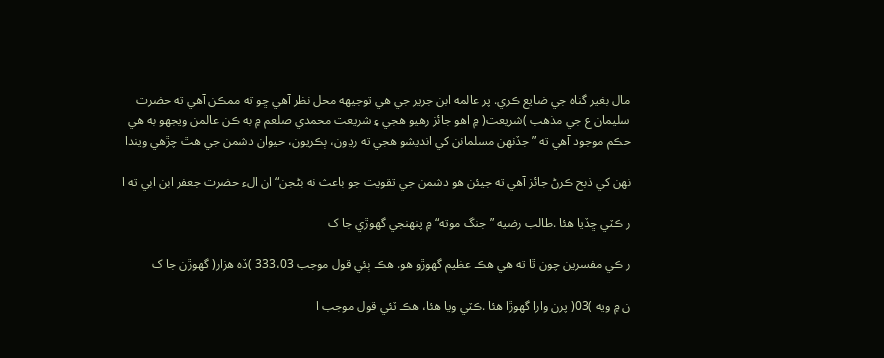مال بغير گناه جي ضايع ڪري. پر عالمه ابن جرير جي هي توجيهه محل نظر آهي ڇو ته ممڪن آهي ته حضرت سليمان ع جي مذهب )شريعت( ۾ اهو جائز رهيو هجي ۽ شريعت محمدي صلعم ۾ به ڪن عالمن ويجهو به هي حڪم موجود آهي ته ”جڏنهن مسلمانن کي انديشو هجي ته رڍون، ٻڪريون، حيوان دشمن جي هٿ چڙهي ويندا

نهن کي ذبح ڪرڻ جائز آهي ته جيئن هو دشمن جي تقويت جو باعث نه بڻجن“ ان الء حضرت جعفر ابن ابي ته ا

ر ڪٽي ڇڏيا هئا .طالب رضيه ” جنگ موته“ ۾ پنهنجي گهوڙي جا ک

ر ڪي مفسرين چون ٿا ته هي هڪ عظيم گهوڙو هو. هڪ ٻئي قول موجب 333،03 )ڏه هزار( گهوڙن جا ک

ن ۾ ويه )03( پرن وارا گهوڙا هئا .ڪٽي ويا هئا، هڪ ٽئي قول موجب ا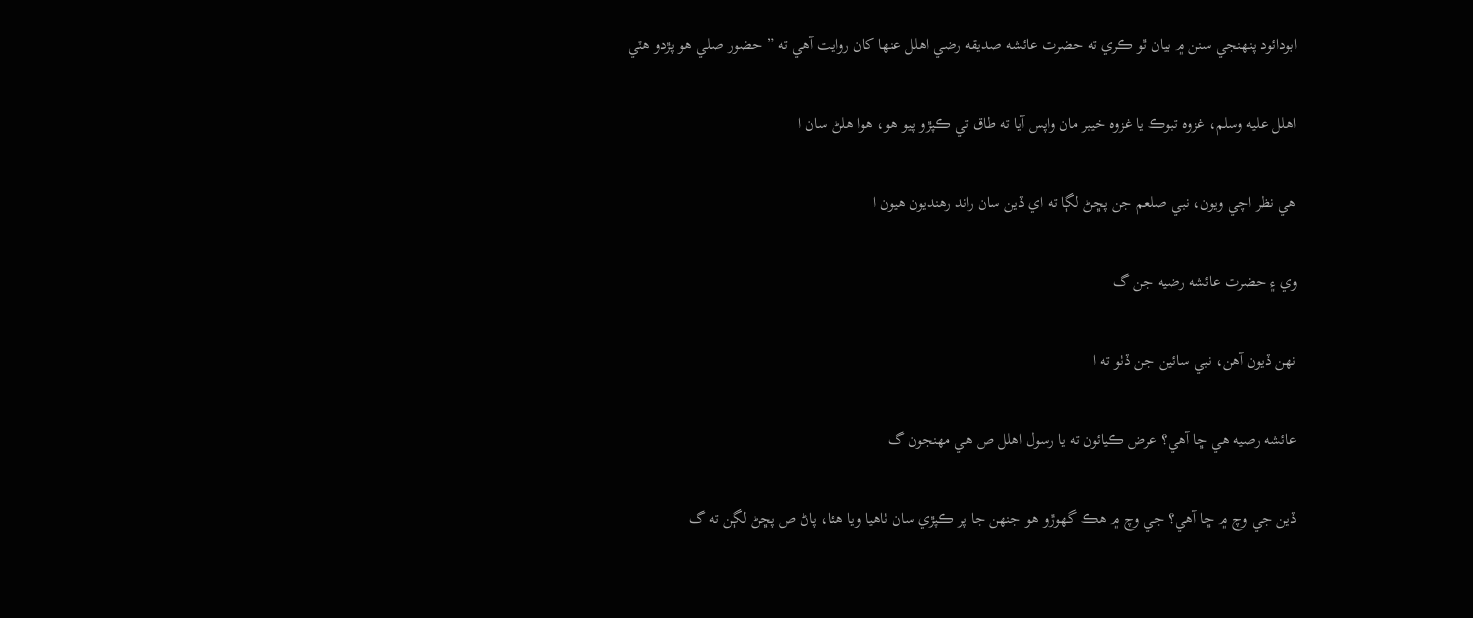ابودائود پنهنجي سنن ۾ بيان ٿو ڪري ته حضرت عائشه صديقه رضي اهلل عنها کان روايت آهي ته ” حضور صلي هو پڙدو هٽي

اهلل عليه وسلم، غزوه تبوڪ يا غزوه خيبر مان واپس آيا ته طاق تي ڪپڙو پيو هو، هوا هلڻ سان ا

هي نظر اچي ويون، نبي صلعم جن پڇڻ لڳا ته اي ڏين سان راند رهنديون هيون ا

وي ۽ حضرت عائشه رضيه جن گ

نهن ڏيون آهن، نبي سائين جن ڏٺو ته ا

عائشه رصيه هي ڇا آهي؟ عرض ڪيائون ته يا رسول اهلل ص هي مهنجون گ

ڏين جي وچ ۾ ڇا آهي؟ جي وچ ۾ هڪ گهوڙو هو جنهن جا پر ڪپڙي سان ٺاهيا ويا هئا، پاڻ ص پڇڻ لڳن ته گ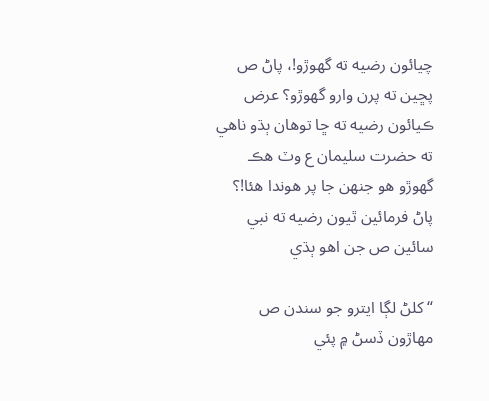چيائون رضيه ته گهوڙو!، پاڻ ص پڇين ته پرن وارو گهوڙو؟ عرض ڪيائون رضيه ته ڇا توهان ٻڌو ناهي ته حضرت سليمان ع وٽ هڪ گهوڙو هو جنهن جا پر هوندا هئا!؟ پاڻ فرمائين ٿيون رضيه ته نبي سائين ص جن اهو ٻڌي

“کلڻ لڳا ايترو جو سندن ص مهاڙون ڏسڻ ۾ پئي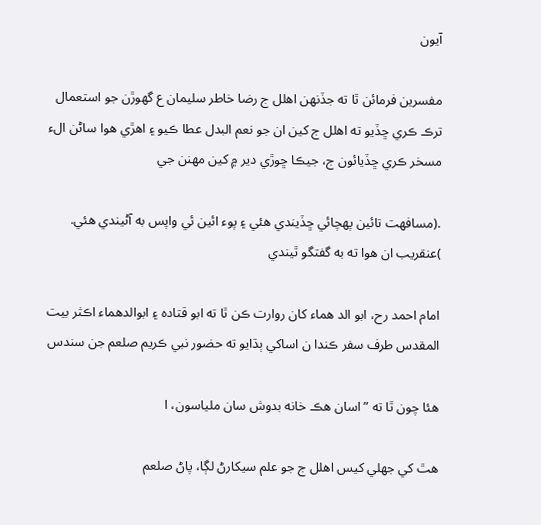آيون

مفسرين فرمائن ٿا ته جڏنهن اهلل ج رضا خاطر سليمان ع گهوڙن جو استعمال ترڪ ڪري ڇڏيو ته اهلل ج کين ان جو نعم البدل عطا ڪيو ۽ اهڙي هوا ساڻن الء مسخر ڪري ڇڏيائون ج، جيڪا ڇوڙي دير ۾ کين مهنن جي

.(مسافهت تائين پهچائي ڇڏيندي هئي ۽ پوء ائين ئي واپس به آڻيندي هئي. )عنقريب ان هوا ته به گفتگو ٿيندي

امام احمد رح، ابو الد هماء کان روارت ڪن ٿا ته ابو قتاده ۽ ابوالدهماء اڪثر بيت المقدس طرف سفر ڪندا ن اساکي ٻڌايو ته حضور نبي ڪريم صلعم جن سندس

هئا چون ٿا ته ” اسان هڪ خانه بدوش سان ملياسون، ا

هٿ کي جهلي کيس اهلل ج جو علم سيکارڻ لڳا، پاڻ صلعم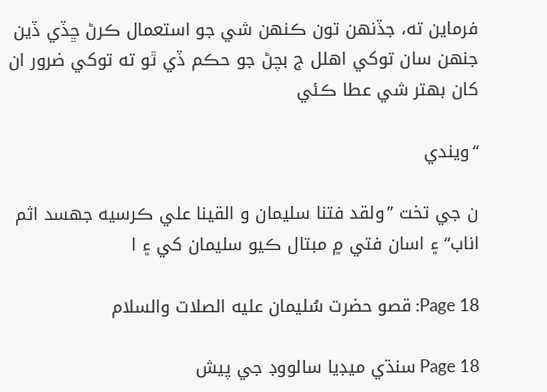فرماين ته، جڏنهن تون ڪنهن شي جو استعمال ڪرڻ ڇڏي ڏين جنهن سان توکي اهلل ج بچڻ جو حڪم ڏي ٿو ته توکي ضرور ان کان بهتر شي عطا ڪئي

“ويندي

ن جي تخت ”ولقد فتنا سليمان و القينا علي ڪرسيه جھسد اثم اناب“ ۽ اسان فتي ۾ مبتال ڪيو سليمان کي ۽ ا

Page 18: قصو حضرت سُليمان عليه الصلات والسلام

Page 18 سنڌي ميڊيا سالووڊ جي پيش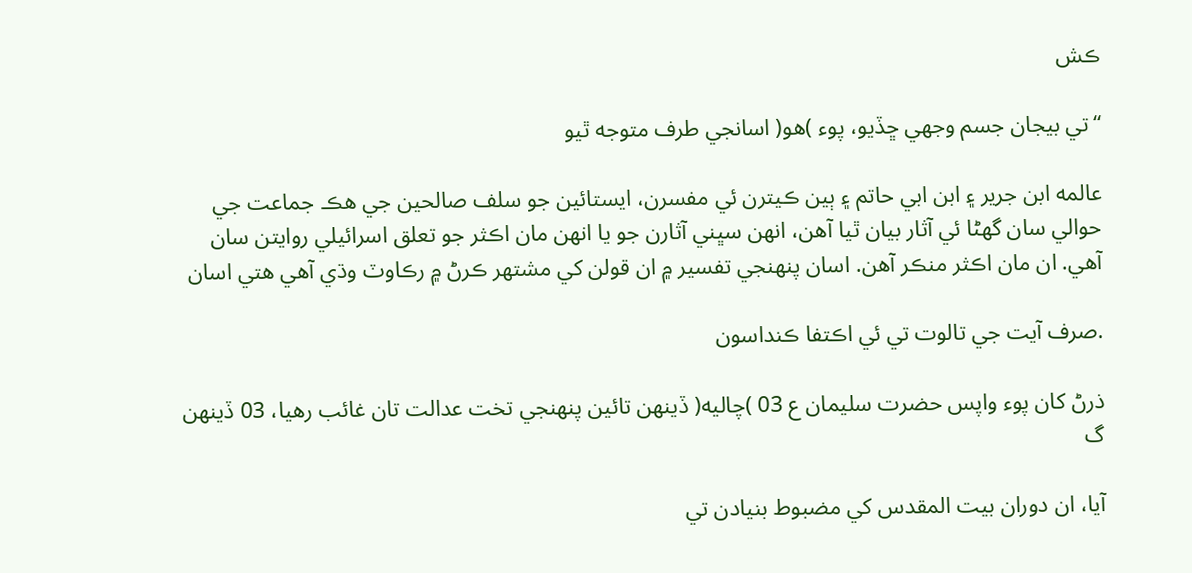ڪش

“تي بيجان جسم وجهي ڇڏيو، پوء )هو( اسانجي طرف متوجه ٿيو

عالمه ابن جرير ۽ ابن ابي حاتم ۽ ٻين ڪيترن ئي مفسرن، ايستائين جو سلف صالحين جي هڪ جماعت جي حوالي سان گهڻا ئي آثار بيان ٿيا آهن، انهن سڀني آثارن جو يا انهن مان اڪثر جو تعلق اسرائيلي روايتن سان آهي. ان مان اڪثر منڪر آهن. اسان پنهنجي تفسير ۾ ان قولن کي مشتهر ڪرڻ ۾ رڪاوٽ وڌي آهي هتي اسان

.صرف آيت جي تالوت تي ئي اڪتفا ڪنداسون

ذرڻ کان پوء واپس حضرت سليمان ع 03 )چاليه( ڏينهن تائين پنهنجي تخت عدالت تان غائب رهيا، 03 ڏينهن گ

آيا، ان دوران بيت المقدس کي مضبوط بنيادن تي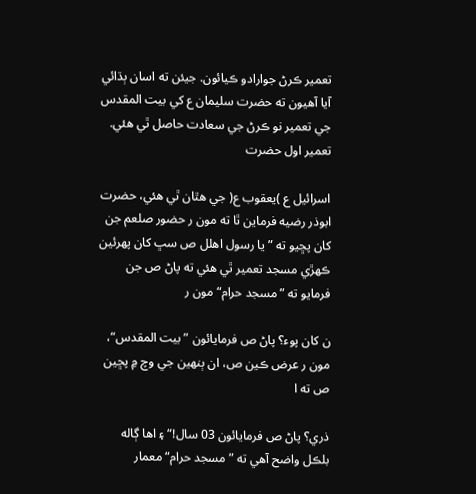تعمير ڪرڻ جوارادو ڪيائون. جيئن ته اسان ٻڌائي آيا آهيون ته حضرت سليمان ع کي بيت المقدس جي تعمير نو ڪرڻ جي سعادت حاصل ٿي هئي. تعمير اول حضرت

اسرائيل ع )يعقوب ع( جي هٿان ٿي هئي، حضرت ابوذر رضيه فرماين ٿا ته مون ر حضور صلعم جن کان پڇيو ته ” يا رسول اهلل ص سڀ کان پهرئين ڪهڙي مسجد تعمير ٿي هئي ته پاڻ ص جن فرمايو ته ”مسجد حرام“ مون ر

ن کان پوء؟ پاڻ ص فرمايائون ” بيت المقدس“، مون ر عرض ڪين ص، ان ٻنهين جي وچ ۾ پڇين ص ته ا

ذري؟ پاڻ ص فرمايائون 03 سال!“ ۽ اها ڳاله بلڪل واضح آهي ته ”مسجد حرام“ معمار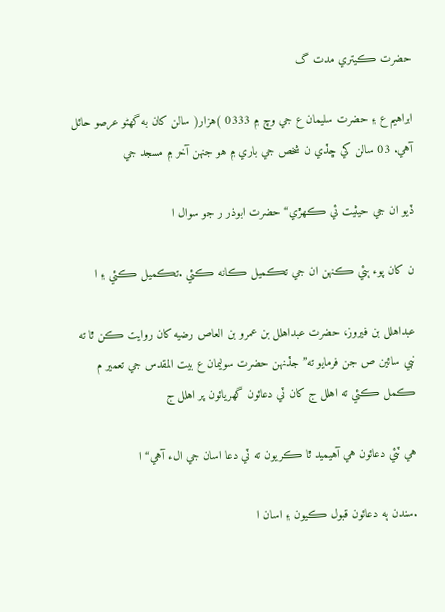حضرت ڪيتري مدت گ

ابراهيم ع ۽ حضرت سليمان ع جي وچ ۾ 0333 )هزار( سالن کان به گهڻو عرصو حائل آهي. 03 سالن کي ڇڏي ن شخص جي باري ۾ هو جنهن آخر ۾ مسجد جي

ڏيو ان جي حيثيت ئي ڪهڙي“ حضرت ابوذر ر جو سوال ا

ن کان پوء ٻئي ڪنهن ان جي تڪميل ڪانه ڪئي .تڪميل ڪئي ۽ ا

عبداهلل بن فيروز، حضرت عبداهلل بن عمرو بن العاص رضيه کان روايت ڪن ٿا ته نبي سائين ص جن فرمايو ته” جڏنهن حضرت سوليمان ع بيت المقدس جي تعمير م ڪمل ڪئي ته اهلل ج کان ٽي دعائون گهريائون پر اهلل ج

هي ٽئي دعائون هي آهيميد ٿا ڪريون ته ٽي دعا اسان جي الء آهي“ ا

.سندن ٻه دعائون قبول ڪيون ۽ اسان ا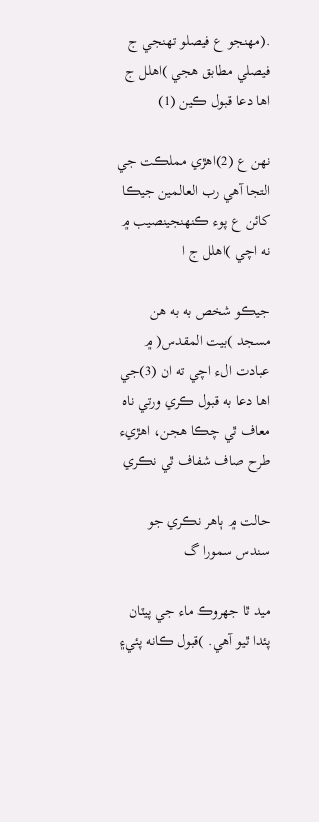.(مهنجو ع فيصلو تهنجي ج فيصلي مطابق هجي )اهلل ج اها دعا قبول ڪين (1)

نهن ع (2)اهڙي مملڪت جي التجا آهي رب العالمين جيڪا کائن ع پوء ڪنهنجينصيب ۾ نه اچي )اهلل ج ا

جيڪو شخص به به هن مسجد )بيت المقدس( ۾ عبادت الء اچي ته ان (3)جي اها دعا به قبول ڪري ورتي ناه معاف ٿي چڪا هجن، اهڙيء طرح صاف شفاف ٿي نڪري

حالت ۾ ٻاهر نڪري جو سندس سمورا گ

ميد ٿا جهروڪ ماء جي پيٽان پئدا ٿيو آهي. )قبول ڪانه پئي۽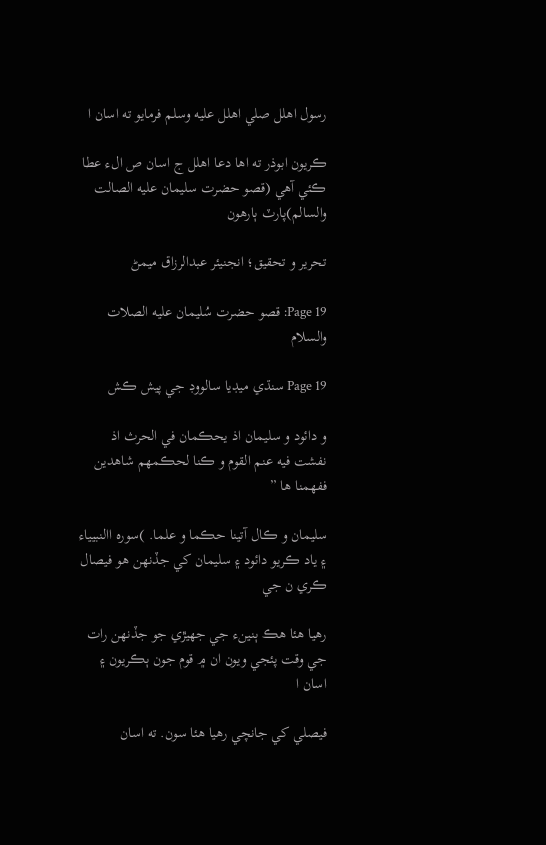رسول اهلل صلي اهلل عليه وسلم فرمايو ته اسان ا

ڪريون ابوذر ته اها دعا اهلل ج اسان ص الء عطا ڪئي آهي (قصو حضرت سليمان عليه الصالت والسالم)پارٽ ٻارهون

تحرير و تحقيق؛ انجنيئر عبدالرزاق ميمڻ

Page 19: قصو حضرت سُليمان عليه الصلات والسلام

Page 19 سنڌي ميڊيا سالووڊ جي پيش ڪش

و دائود و سليمان اذ يحڪمان في الحرث اذ نفشت فيه عنم القوم و ڪنا لحڪمهم شاهدين ففهمنا ها ”

سليمان و ڪال آتينا حڪما و علما. )سوره االنبيياء ۽ ياد ڪريو دائود ۽ سليمان کي جڏنهن هو فيصال ڪري ن جي

رهيا هئا هڪ ٻنينء جي جهيڙي جو جڏنهن رات جي وقت پئجي ويون ان ۾ قوم جون ٻڪريون ۽ اسان ا

فيصلي کي جانچي رهيا هئا سون. ته اسان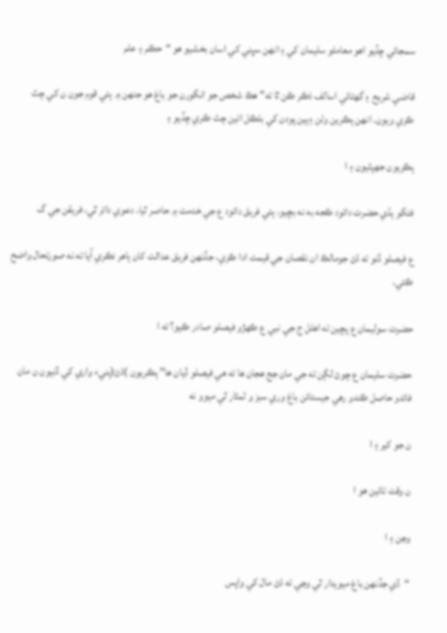سمجائي ڇڏيو اهو معاملو سليمان کي ۽ انهن سڀني کي اسان بخشيو هو “حڪم ۽ علم

قاضي شريح ۽ گهڻائي اسالف ذڪر ڪن ٿا ته” هڪ شخص جو انگورن جو باغ هو جنهن ۾ ٻئي قوم جون ن کي چٽ ڪري ويون. انهن ٻڪرين وڻن ۽ٻين پودن کي بلڪل ائين چٽ ڪري ڇڏيو ۽

ٻڪريون جهپٽيون ۽ ا

فتگو ٻڌي حضرت دائود ڪجه به نه بڇيو، ٻئي فريق دائود ع جي خدمت ۾ حاصر ٿيا، دعوي دائر ٿي، فريقن جي گ

ع فيصلو ڏنو ته ڌڻ جومالڪ ان نقصان جي قيمت ادا ڪري، جڏنهن فريق عدالت کان ٻاهر نڪري آيا ته نه صورتحال واضح ڪئي.

حضرت سوليمان ع پڇين ته اهلل ج جي نبي ع ڪهڙو فيصلو صادر ڪيو؟ ته ا

حضرت سليمان ع چوڻ لڳن ته جي مان جج هجان ها ته هي فيصلو ڏيان ها” ٻڪريون )ڌڻ(ٻنيء واري کي ڏنيون ن مان فائدو حاصل ڪندو رهي جيستائن باغ وري سبز و ٽمٽار ٿي ميوو نه

ن جو کير ۽ ا

ن وقت تائين هو ا

وڃن ۽ ا

“ڏي جڏنهن باغ ميويدار ٿي وڃي ته ڌڻ مال کي واپس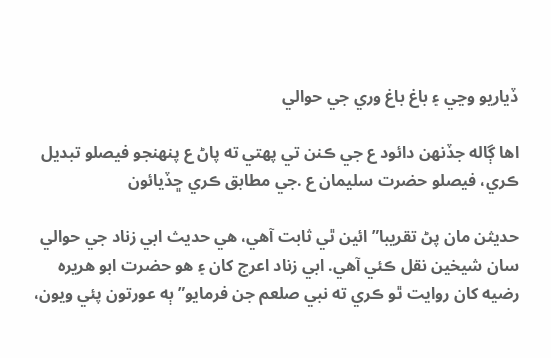ڏياريو وڃي ۽ باغ باغ وري جي حوالي

اها ڳاله جڏنهن دائود ع جي ڪنن تي پهتي ته پاڻ ع پنهنجو فيصلو تبديل ڪري، فيصلو حضرت سليمان ع .جي مطابق ڪري ڇڏيائون

حديثن مان پڻ تقريبا” ائين ٿي ثابت آهي، هي حديث ابي زناد جي حوالي سان شيخين نقل ڪئي آهي. ابي زناد اعرج کان ۽ هو حضرت ابو هريره رضيه کان روايت ٿو ڪري ته نبي صلعم جن فرمايو” ٻه عورتون پئي ويون،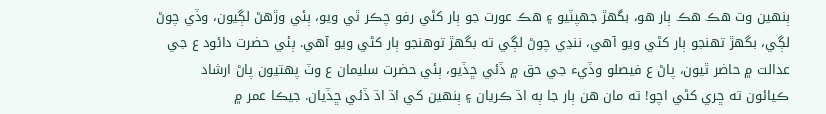ٻنهين وت هڪ هڪ ٻار هو، بگهڙ جهپٽيو ۽ هڪ عورت جو ٻار کڻي رفو چڪر ٿي ويو، ٻئي وڙهڻ لڳيون، وڏي چوڻ لڳي، بگهڙ تهنجو ٻار کڻي ويو آهي، ننڍي چوڻ لڳي ته بگهڙ توهنجو ٻار کڻي ويو آهي. ٻئي حضرت دائود ع جي عدالت ۾ حاضر ٿيون، پاڻ ع فيصلو وڏيء جي حق ۾ ڏئي ڇڏيو، ٻئي حضرت سليمان ع وٽ پهتيون پاڻ ارشاد ڪيائون ته ڇري کڻي اچو! ته مان هن ٻار جا ٻه اڌ ڪريان ۽ ٻنهين کي اڌ اڌ ڏئي ڇڏيان. جيڪا عمر ۾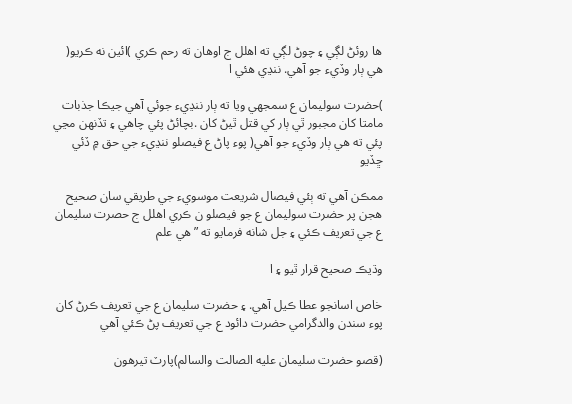ها روئڻ لڳي ۽ چوڻ لڳي ته اهلل ج اوهان ته رحم ڪري )ائين نه ڪريو( هي ٻار وڏيء جو آهي. ننڍي هئي ا

)حضرت سوليمان ع سمجهي ويا ته ٻار ننڍيء جوئي آهي جيڪا جذبات مامتا کان مجبور ٿي ٻار کي قتل ٿيڻ کان .بچائڻ پئي چاهي ۽ تڏنهن مڃي پئي ته هي ٻار وڏيء جو آهي( پوء پاڻ ع فيصلو ننڍيء جي حق ۾ ڏئي ڇڏيو

ممڪن آهي ته ٻئي فيصال شريعت موسويء جي طريقي سان صحيح هجن پر حضرت سوليمان ع جو فيصلو ن ڪري اهلل ج حصرت سليمان ع جي تعريف ڪئي ۽ جل شانه فرمايو ته ” هي علم

وڌيڪ صحيح قرار ٿيو ۽ ا

خاص اسانجو عطا ڪيل آهي. ۽ حضرت سليمان ع جي تعريف ڪرڻ کان پوء سندن والدگرامي حضرت دائود ع جي تعريف پڻ ڪئي آهي

(قصو حضرت سليمان عليه الصالت والسالم)پارٽ تيرهون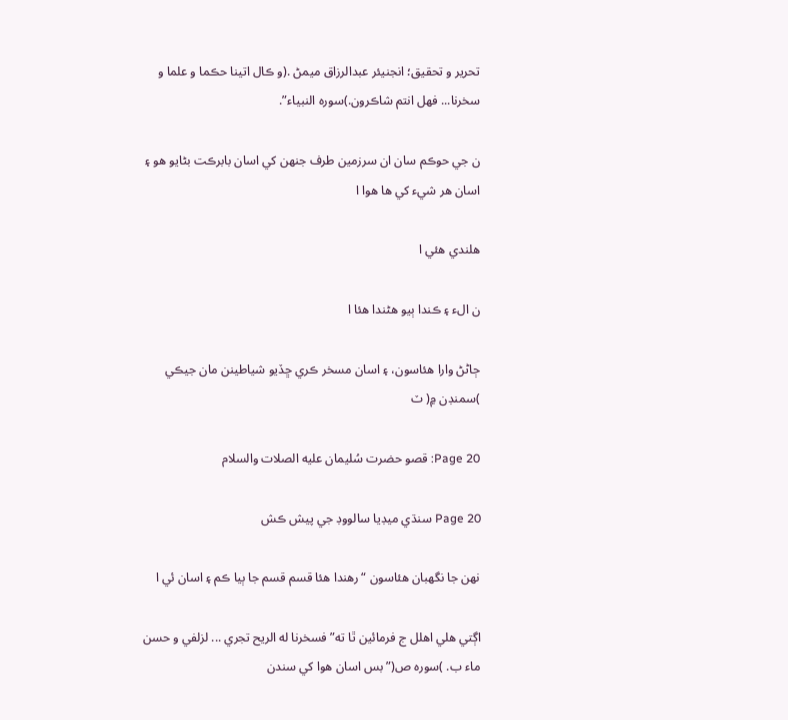تحرير و تحقيق؛ انجنيئر عبدالرزاق ميمڻ .(و ڪال اتينا حڪما و علما و سخرنا... فهل انتم شاڪرون.)سوره النبياء”.

ن جي حوڪم سان ان سرزمين طرف جنهن کي اسان بابرڪت بڻايو هو ۽ اسان هر شيء کي ها هوا ا

هلندي هئي ا

ن الء ۽ ڪندا ٻيو هڻندا هئا ا

ڄاڻڻ وارا هئاسون، ۽ اسان مسخر ڪري ڇڏيو شياطينن مان جيڪي )سمنڊن ۾( ٽ

Page 20: قصو حضرت سُليمان عليه الصلات والسلام

Page 20 سنڌي ميڊيا سالووڊ جي پيش ڪش

نهن جا نگهبان هئاسون “رهندا هئا قسم قسم جا ٻيا ڪم ۽ اسان ئي ا

اڳتي هلي اهلل ج فرمائين ٿا ته” فسخرنا له الريح تجري ... لزلفي و حسن ماء ب. )سوره ص(” بس اسان هوا کي سندن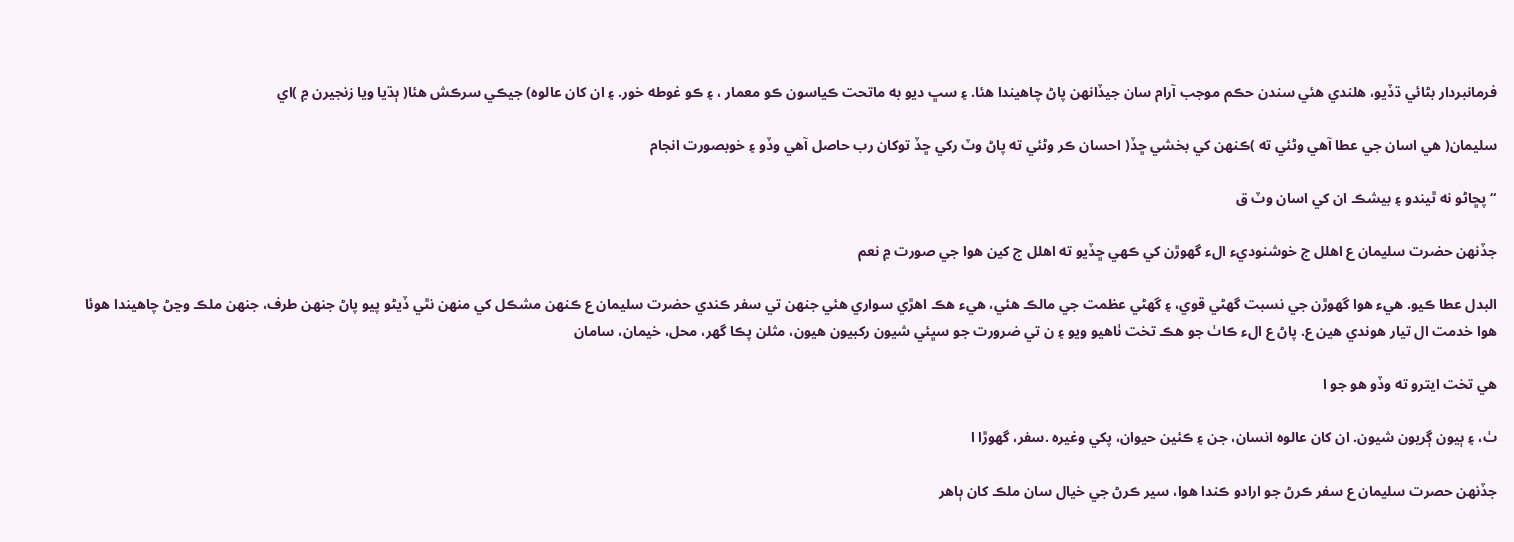فرمانبردار بڻائي ڌڏيو، هلندي هئي سندن حڪم موجب آرام سان جيڏانهن پاڻ چاهيندا هئا. ۽ سڀ ديو به ماتحت ڪياسون ڪو معمار ، ۽ ڪو غوطه خور. ۽ ان کان عالوه) جيڪي سرڪش هئا( ٻڌيا ويا زنجيرن ۾ )اي

سليمان( هي اسان جي عطا آهي وڻئي ته )ڪنهن کي بخشي ڇڏ( احسان ڪر وڻئي ته پاڻ وٽ رکي ڇڏ توکان رب حاصل آهي وڏو ۽ خوبصورت انجام

“پڇاڻو نه ٿيندو ۽ بيشڪ ان کي اسان وٽ ق

جڏنهن حضرت سليمان ع اهلل ج خوشنوديء الء گهوڙن کي ڪهي ڇڏيو ته اهلل ج کين هوا جي صورت ۾ نعم

البدل عطا ڪيو. هيء هوا گهوڙن جي نسبت گهڻي قوي، ۽ گهڻي عظمت جي مالڪ هئي، هيء هڪ اهڙي سواري هئي جنهن تي سفر ڪندي حضرت سليمان ع ڪنهن مشڪل کي منهن نٿي ڏيڻو پيو پاڻ جنهن طرف، جنهن ملڪ وڃڻ چاهيندا هوئا هوا خدمت ال تيار هوندي هين ع. پاڻ ع الء ڪاٺ جو هڪ تخت ٺاهيو ويو ۽ ن تي ضرورت جو سڀئي شيون رکبيون هيون، مثلن پڪا گهر، محل، خيمان، سامان

هي تخت ايترو ته وڏو هو جو ا

ٺ، ۽ ٻيون ڳريون شيون. ان کان عالوه انسان، جن ۽ ڪئين حيوان، پکي وغيره .سفر، گهوڙا ا

جڏنهن حصرت سليمان ع سفر ڪرڻ جو ارادو ڪندا هوا، سير ڪرڻ جي خيال سان ملڪ کان ٻاهر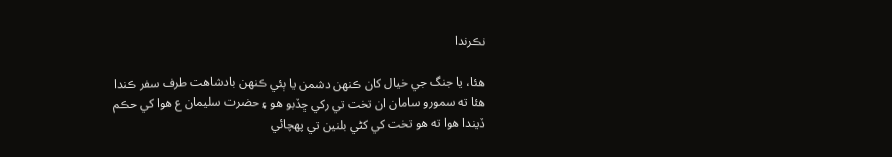نڪرندا

هئا، يا جنگ جي خيال کان ڪنهن دشمن يا ٻئي ڪنهن بادشاهت طرف سفر ڪندا هئا ته سمورو سامان ان تخت تي رکي ڇڏبو هو ۽ حضرت سليمان ع هوا کي حڪم ڏيندا هوا ته هو تخت کي کڻي بلنين تي پهچائي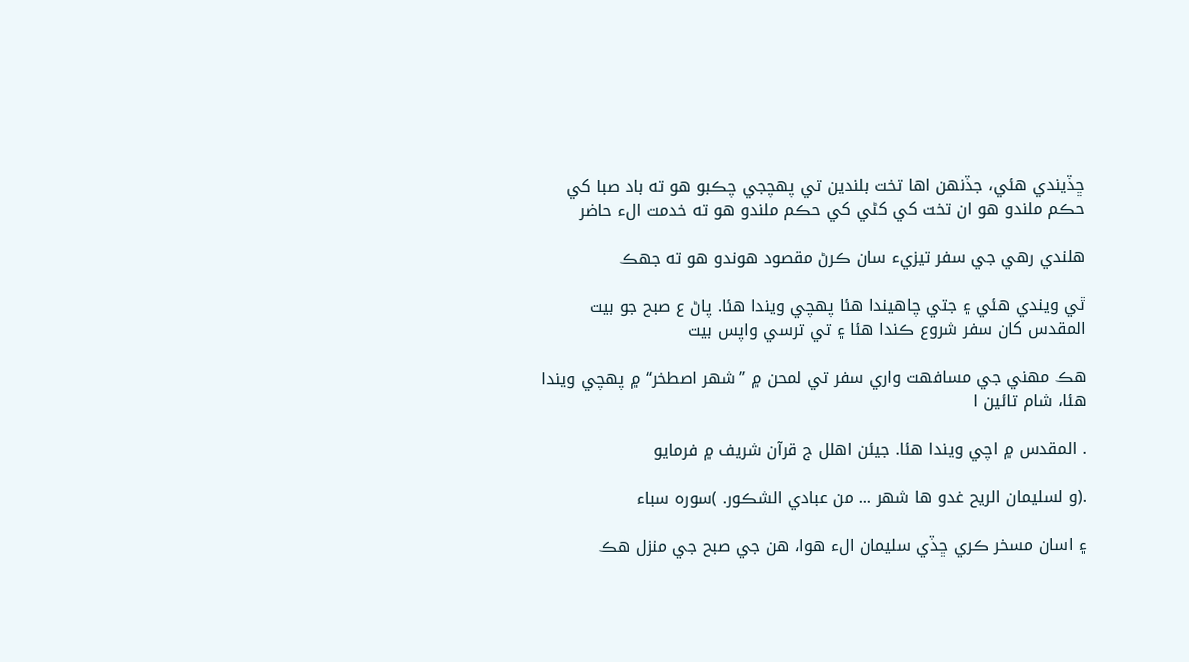ڇڏيندي هئي، جڏنهن اها تخت بلندين تي پهچجي چڪبو هو ته باد صبا کي حڪم ملندو هو ان تخت کي کڻي کي حڪم ملندو هو ته خدمت الء حاضر

هلندي رهي جي سفر تيزيء سان ڪرڻ مقصود هوندو هو ته جهڪ

ٿي ويندي هئي ۽ جتي چاهيندا هئا پهچي ويندا هئا. پاڻ ع صبح جو بيت المقدس کان سفر شروع ڪندا هئا ۽ تي ترسي واپس بيت

هڪ مهني جي مسافهت واري سفر تي لمحن ۾ ”شهر اصطخر“ ۾ پهچي ويندا هئا، شام تائين ا

. المقدس ۾ اچي ويندا هئا. جيئن اهلل ج قرآن شريف ۾ فرمايو

.(و لسليمان الريح غدو ها شهر ... من عبادي الشڪور. )سوره سباء

۽ اسان مسخر ڪري ڇڏي سليمان الء هوا، هن جي صبح جي منزل هڪ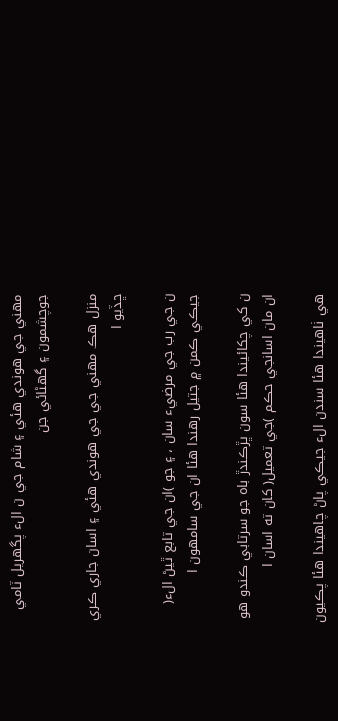مهني جي هوندي هئي ۽ شام جي ن الء پگهريل ٽامي جوچشمون ۽ گهڻائي جن

منزل هڪ مهني جي جي هوندي هئي ۽ اسان جاري ڪري ڇڏيو ا

ن جي رب جي مرضيء سان ، ۽ جو )ان جي تابع ٿيڻ الء( جيڪي ڪمن ۾ جتيل رهندا هئا ان جي سامهون ا

ن کي چکائيندا هئا سون ڀڙڪندڙ باه جو سرتابي ڪندو هو ان مان اسانجي حڪم )جي تعميل( کان ته اسان ا

هي ٺاهيندا هئا سندن الء جيڪي پاڻ چاهيندا هئا پڪيون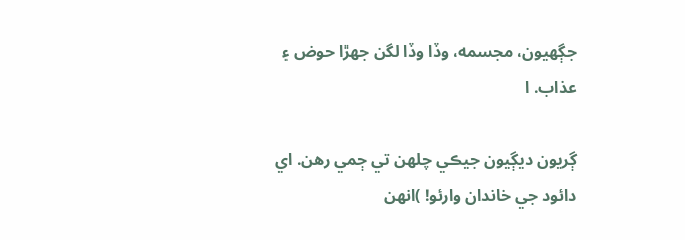جڳهيون، مجسمه، وڏا وڏا لگن جهڙا حوض ۽ عذاب. ا

ڳريون ديڳيون جيڪي چلهن تي ڄمي رهن. اي دائود جي خاندان وارئو! )انهن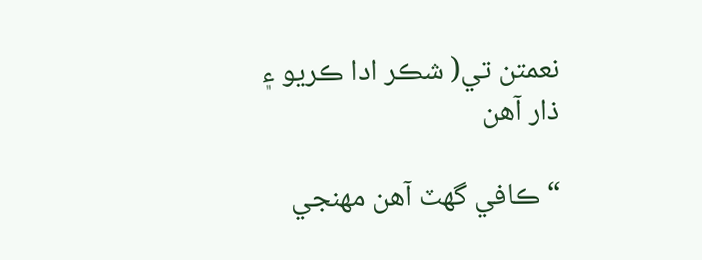نعمتن تي( شڪر ادا ڪريو ۽ ذار آهن

“ڪافي گهٽ آهن مهنجي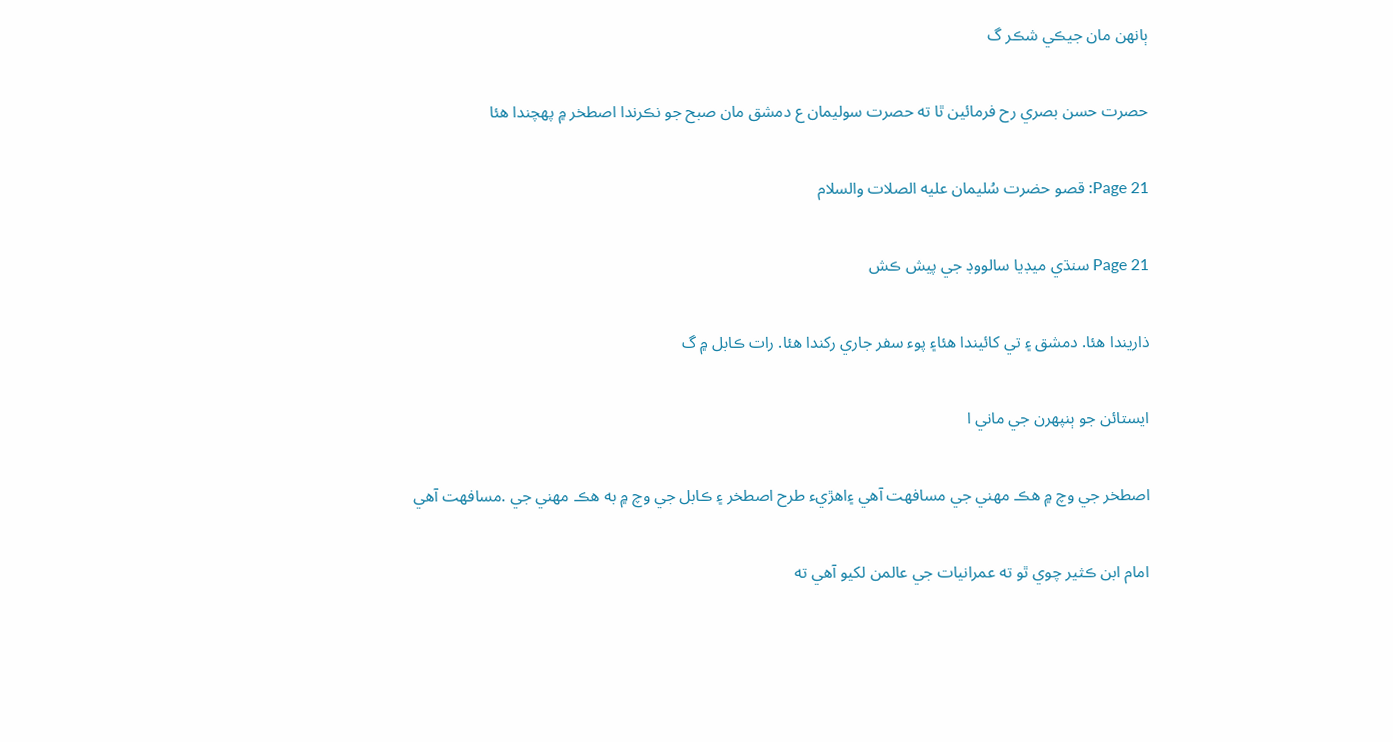ٻانهن مان جيڪي شڪر گ

حصرت حسن بصري رح فرمائين ٿا ته حصرت سوليمان ع دمشق مان صبح جو نڪرندا اصطخر ۾ پهچندا هئا

Page 21: قصو حضرت سُليمان عليه الصلات والسلام

Page 21 سنڌي ميڊيا سالووڊ جي پيش ڪش

ذاريندا هئا. دمشق ۽ تي کائيندا هئا۽ پوء سفر جاري رکندا هئا. رات ڪابل ۾ گ

ايستائن جو ٻنپهرن جي ماني ا

اصطخر جي وچ ۾ هڪ مهني جي مسافهت آهي ۽اهڙيء طرح اصطخر ۽ ڪابل جي وچ ۾ به هڪ مهني جي .مسافهت آهي

امام ابن ڪثير چوي ٿو ته عمرانيات جي عالمن لکيو آهي ته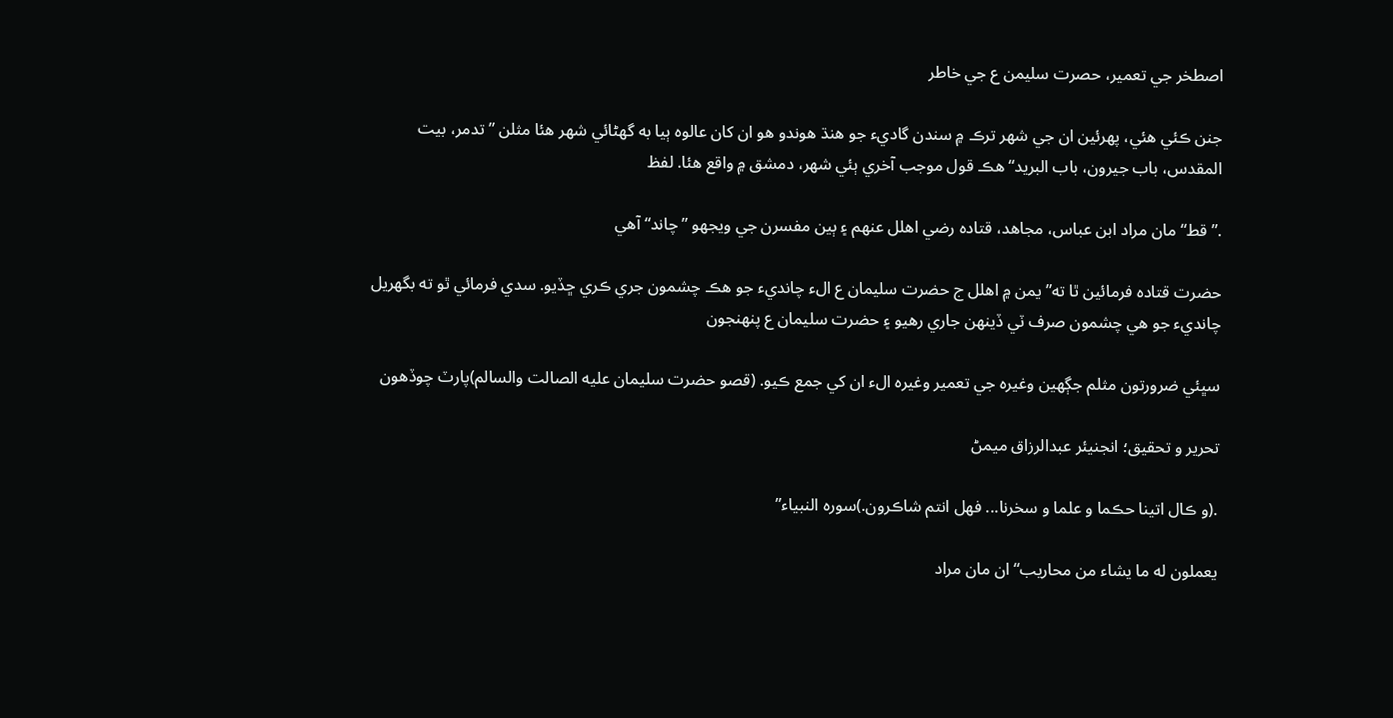اصطخر جي تعمير، حصرت سليمن ع جي خاطر

جنن ڪئي هئي، پهرئين ان جي شهر ترڪ ۾ سندن گاديء جو هنڌ هوندو هو ان کان عالوه ٻيا به گهڻائي شهر هئا مثلن ”تدمر، بيت المقدس، باب جيرون، باب البريد“ هڪ قول موجب آخري ٻئي شهر، دمشق ۾ واقع هئا. لفظ

.”قط“ مان مراد ابن عباس، مجاهد، قتاده رضي اهلل عنهم ۽ ٻين مفسرن جي ويجهو ”چاند“ آهي

حضرت قتاده فرمائين ٿا ته” يمن ۾ اهلل ج حضرت سليمان ع الء چانديء جو هڪ چشمون جري ڪري ڇڏيو. سدي فرمائي ٿو ته بگهريل چانديء جو هي چشمون صرف ٽي ڏينهن جاري رهيو ۽ حضرت سليمان ع پنهنجون

سڀئي ضرورتون مثلم جڳهين وغيره جي تعمير وغيره الء ان کي جمع ڪيو. (قصو حضرت سليمان عليه الصالت والسالم)پارٽ چوڏهون

تحرير و تحقيق؛ انجنيئر عبدالرزاق ميمڻ

.(و ڪال اتينا حڪما و علما و سخرنا... فهل انتم شاڪرون.)سوره النبياء”

يعملون له ما يشاء من محاريب“ ان مان مراد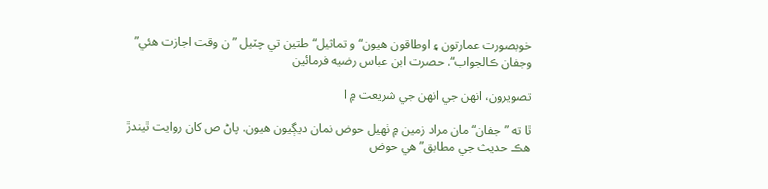خوبصورت عمارتون ۽ اوطاقون هيون“ و تماثيل“ طتين تي چٽيل ”ن وقت اجازت هئي” وجفان ڪالجواب“. حصرت ابن عباس رضيه فرمائين

تصويرون، انهن جي انهن جي شريعت ۾ ا

ٿا ته ”جفان“ مان مراد زمين ۾ ٺهيل حوض نمان ديڳيون هيون. پاڻ ص کان روايت ٿيندڙ هڪ حديث جي مطابق” هي حوض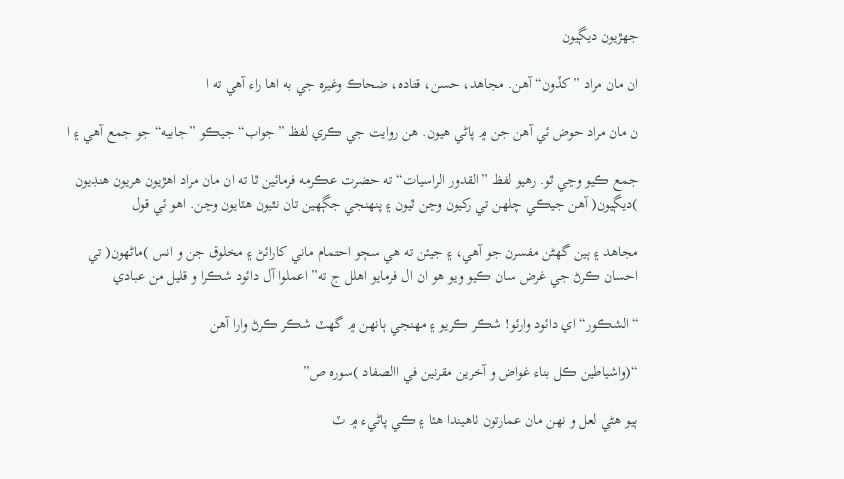جهڙيون ديڳيون

ان مان مراد ”کڏون“ آهن. مجاهد، حسن، قتاده، ضحاڪ وغيره جي به اها راء آهي ته ا

ن مان مراد حوض ئي آهن جن ۾ پاڻي هيون. هن روايت جي ڪري لفظ ”جواب“ جيڪو ”جابيه“ جو جمع آهي ۽ ا

جمع ڪيو وڃي ٿو. رهيو لفظ ”القدور الراسيات“ ته حضرت عڪرمه فرمائين ٿا ته ان مان مراد اهڙيون ھريون هنڊيون )ديڳيون( آهن جيڪي چلهن تي رکيون وڃن ٿيون ۽ پنهنجي جڳهين تان نٿيون هٽايون وڃن. اهو ئي قول

مجاهد ۽ ٻين گهڻن مفسرن جو آهي، ۽ جيئن ته هي سڄو احتمام ماني کارائڻ ۽ مخلوق جن و انس )ماڻهون( تي احسان ڪرڻ جي غرض سان ڪيو ويو هو ان ال فرمايو اهلل ج ته” اعملوا آل دائود شڪرا و قليل من عبادي

“الشڪور“ اي دائود وارئو! شڪر ڪريو ۽ مهنجي ٻانهن ۾ گهٽ شڪر ڪرڻ وارا آهن

“(واشياطين ڪل بناء غواض و آخرين مقرنين في االصفاد )سوره ص”

ٻيو هڻي لعل و نهن مان عمارتون ٺاهيندا هئا ۽ ڪي پاڻيء ۾ ٽ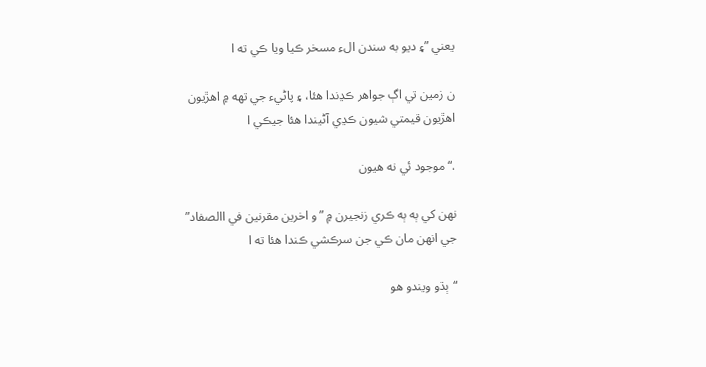يعني ”۽ ديو به سندن الء مسخر ڪيا ويا ڪي ته ا

ن زمين تي اڳ جواهر ڪڍندا هئا، ۽ پاڻيء جي تهه ۾ اهڙيون اهڙيون قيمتي شيون ڪڍي آڻيندا هئا جيڪي ا

.“موجود ئي نه هيون

نهن کي ٻه ٻه ڪري زنجيرن ۾ ”و اخرين مقرنين في االصفاد” جي انهن مان ڪي جن سرڪشي ڪندا هئا ته ا

“ٻڌو ويندو هو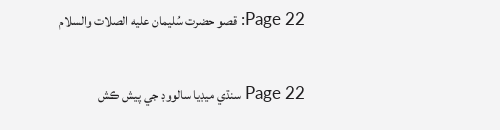Page 22: قصو حضرت سُليمان عليه الصلات والسلام

Page 22 سنڌي ميڊيا سالووڊ جي پيش ڪش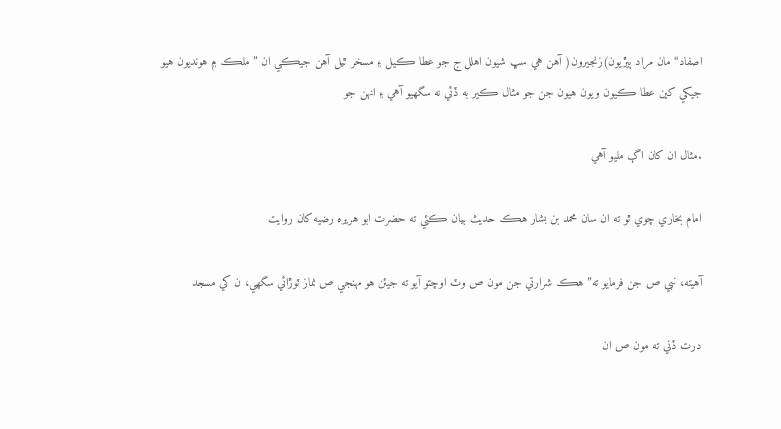اصفاد“ مان مراد ٻيڙيون)زنجيرون( آهن هي سڀ شيون اهلل ج جو عطا ڪيل ۽ مسخر ٿيل آهن جيڪي ان ”ملڪ ۾ هونديون هيو جيکي کين عطا ڪيون ويون هيون جن جو مثال ڪير به ڏئي نه سگهيو آهي ۽ انهن جو

.مثال ان کان اڳ مليو آهي

امام بخاري چوي ٿو ته ان سان محمد بن بشار هڪ حديث بيان ڪئي ته حضرت ابو هريره رضيه کان روايت

آهيته، نبي ص جن فرمايو ته” هڪ شرارتي جن مون ص وٽ اوچتو آيو ته جيئن هو مهنجي ص نماز ٽوڙائي سگهي، ن کي مسجد

درت ڏني ته مون ص ان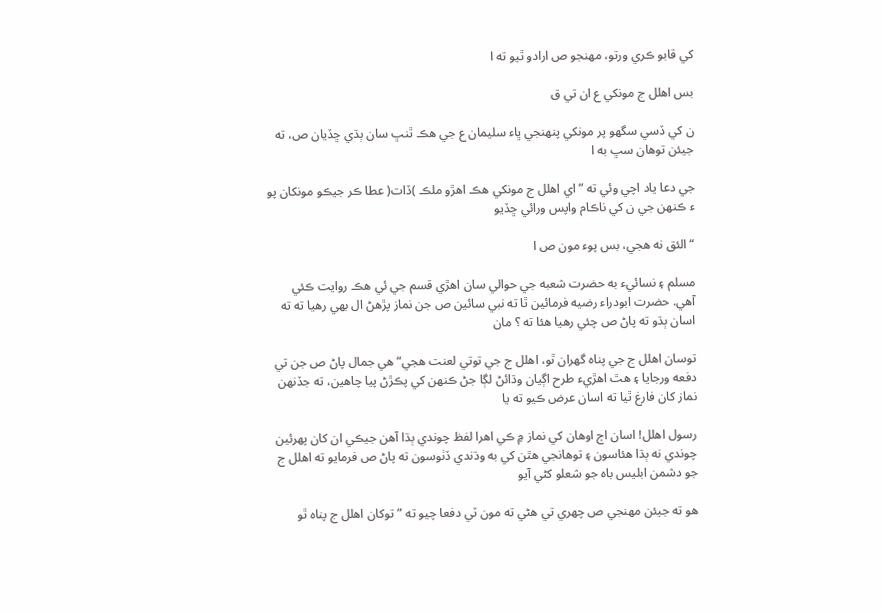کي قابو ڪري ورتو، مهنجو ص ارادو ٿيو ته ا

بس اهلل ج مونکي ع ان تي ق

ن کي ڏسي سگهو پر مونکي پنهنجي ڀاء سليمان ع جي هڪ ٿنڀ سان ٻڌي ڇڏيان ص، ته جيئن توهان سڀ به ا

جي دعا ياد اچي وئي ته ” اي اهلل ج مونکي هڪ اهڙو ملڪ )ڏات( عطا ڪر جيڪو مونکان پو ء ڪنهن جي ن کي ناڪام واپس ورائي ڇڏيو

“الئق نه هجي، بس پوء مون ص ا

مسلم ۽ نسائيء به حضرت شعبه جي حوالي سان اهڙي قسم جي ئي هڪ روايت ڪئي آهي. حضرت ابودراء رضيه فرمائين ٿا ته نبي سائين ص جن نماز پڙهڻ ال بهي رهيا ته ته اسان ٻڌو ته پاڻ ص چئي رهيا هئا ته ؟ مان

توسان اهلل ج جي پناه گهران ٿو، اهلل ج جي توتي لعنت هجي“ هي جمال پاڻ ص جن تي دفعه ورجايا ۽ هٿ اهڙيء طرح اڳيان وڌائڻ لڳا جڻ ڪنهن کي پڪڙڻ پيا چاهين، ته جڏنهن نماز کان فارغ ٿيا ته اسان عرض ڪيو ته يا

رسول اهلل! اسان اڄ اوهان کي نماز ۾ ڪي اهرا لفظ چوندي ٻڌا آهن جيڪي ان کان پهرئين چوندي نه ٻڌا هئاسون ۽ توهانجي هٿن کي به وڌندي ڏٺوسون ته پاڻ ص فرمايو ته اهلل ج جو دشمن ابليس باه جو شعلو کڻي آيو

هو ته جيئن مهنجي ص چهري تي هڻي ته مون ٽي دفعا چيو ته ”توکان اهلل ج پناه ٿو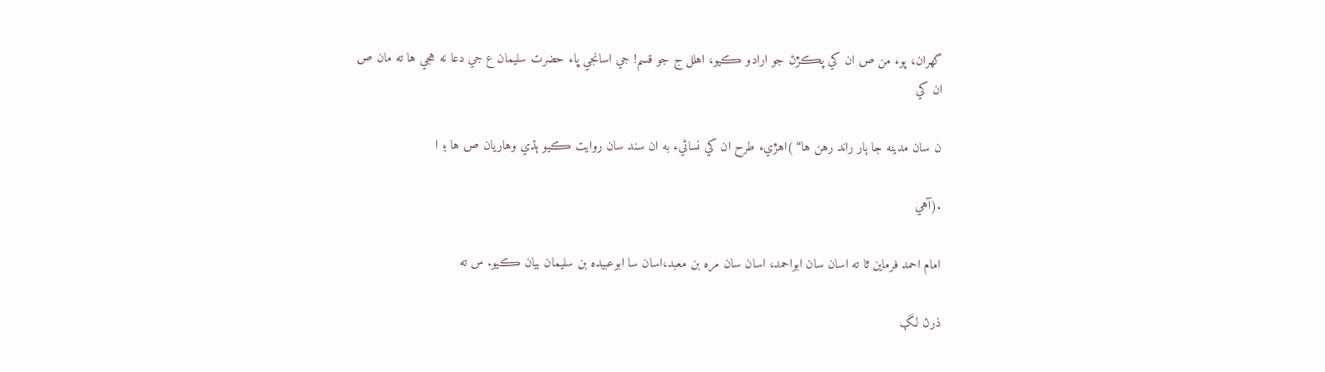گهران، پوء من ص ان کي پڪڙڻ جو ارادو ڪيو، اهلل ج جو قسم! جي اسانجي ڀاء حضرت سليمان ع جي دعا نه هجي ها ته مان ص ان کي

ن سان مدينه جا ٻار راند رهن ها“ )اهڙيء طرح ان کي نسائيء به ان سند سان روايت ڪيو ٻڌي وهاريان ص ها ۽ ا

.(آهي

امام احمد فرماين ٿا ته اسان سان ابواحمد، اسان سان مره بن معبد،اسان سا ابوعبيده بن سليمان بيان ڪيو. س ته

ذرڻ لڳ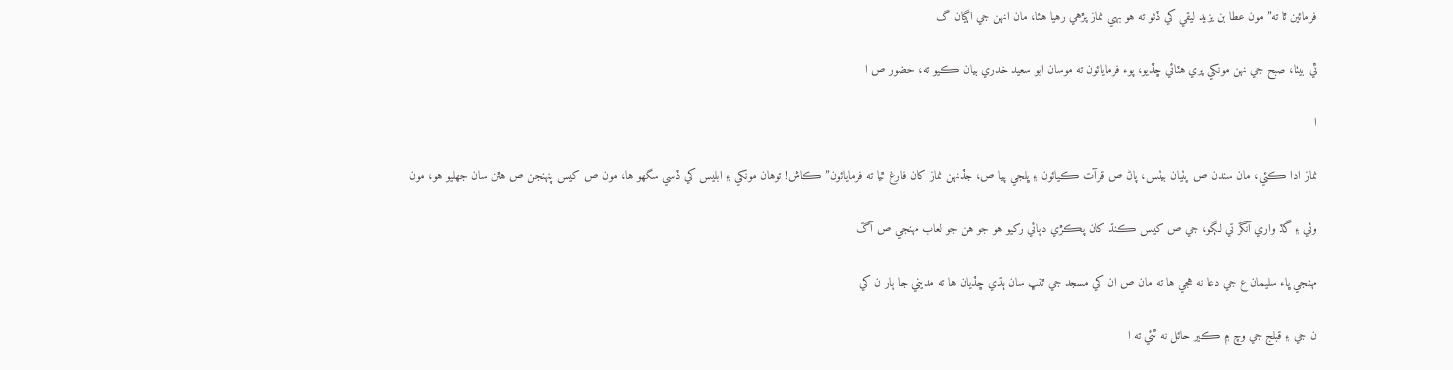فرمائين ٿا ته” مون عطا بن يزيد ليقي کي ڏٺو ته هو بهي نماز پڙهي رهيا هئا، مان انهن جي اڳيان گ

ٿي بيٺا، صبح جي نهن مونکي پري هٽائي ڇڏيو، پوء فرمايائون ته موسان ابو سعيد خدري بيان ڪيو ته، حضور ص ا

ا

نماز ادا ڪئي، مان سندن ص پٺيان بيٺس، پاڻ ص قرآت ڪيائون ۽ ڀلجي پيا ص، جڏنهن نماز کان فارغ ٿيا ته فرمايائون”ڪاش! توهان مونکي ۽ ابليس کي ڏسي سگهو ها، مون ص کيس پنهنجن ص هٿن سان جهليو هو، مون

وٺي ۽ گڏ واري آنڱر تي لڳو، جي ص کيس ڪنڌ کان پڪڙي دٻائي رکيو هو جو هن جو لعاب مهنجي ص آڱ

مهنجي ڀاء سليمان ع جي دعا نه هجي ها ته مان ص ان کي مسجد جي ٿنڀ سان ٻڌي ڇڏيان ها ته مديني جا ٻار ن کي

ن جي ۽ قبلج جي وچ ۾ ڪير حائل نه ٿئي ته ا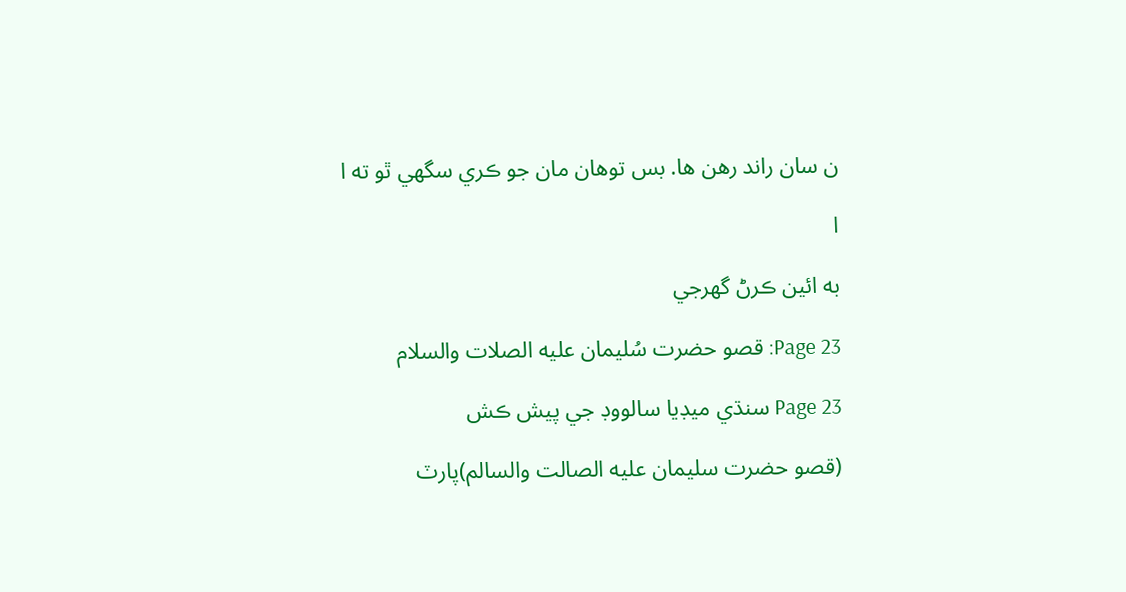ن سان راند رهن ها. بس توهان مان جو ڪري سگهي ٿو ته ا

ا

به ائين ڪرڻ گهرجي

Page 23: قصو حضرت سُليمان عليه الصلات والسلام

Page 23 سنڌي ميڊيا سالووڊ جي پيش ڪش

(قصو حضرت سليمان عليه الصالت والسالم)پارٽ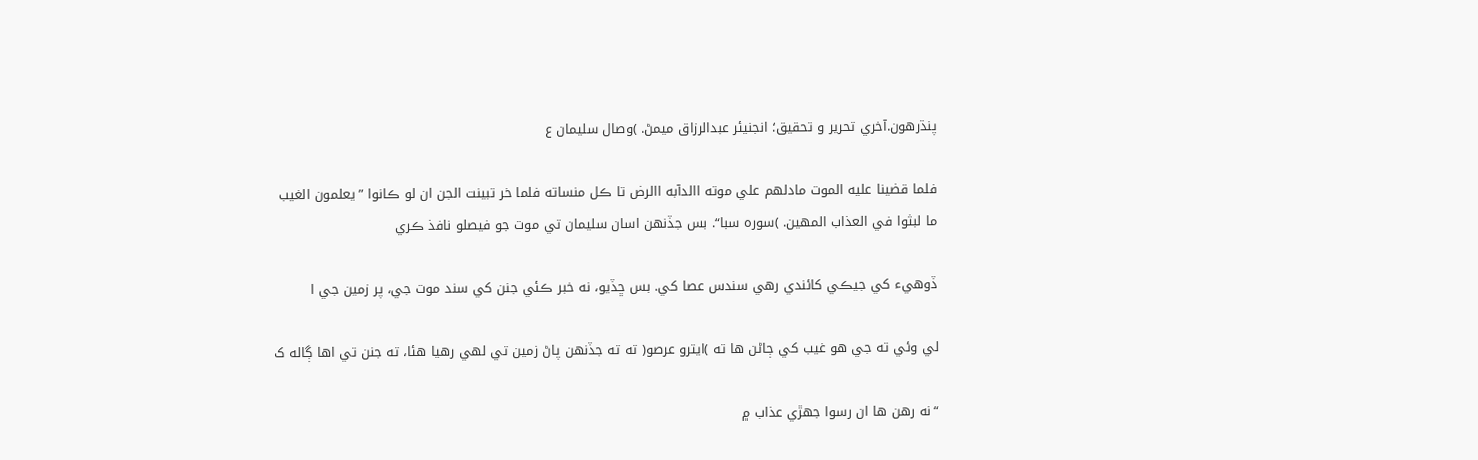پنڌرهون.آخري تحرير و تحقيق؛ انجنيئر عبدالرزاق ميمڻ. )وصال سليمان ع

فلما قضينا عليه الموت مادلهم علي موته االدآبه االرض تا ڪل منساته فلما خر تبينت الجن ان لو ڪانوا ”يعلمون الغيب ما لبثوا في العذاب المهين. )سوره سبا“. بس جڏنهن اسان سليمان تي موت جو فيصلو نافذ ڪري

ڏوهيء کي جيڪي کائندي رهي سندس عصا کي. بس ڇڏيو، نه خبر ڪئي جنن کي سند موت جي، پر زمين جي ا

لي وئي ته جي هو غيب کي ڄاڻن ها ته )ايترو عرصو( ته ته جڏنهن پاڻ زمين تي لهي رهيا هئا، ته جنن تي اها ڳاله ک

“نه رهن ها ان رسوا جهڙي عذاب ۾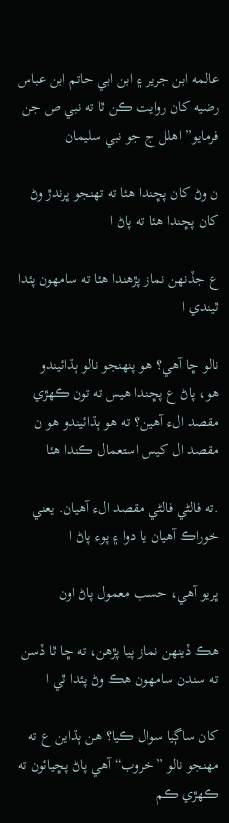عالمه ابن جرير ۽ ابن ابي حاتم ابن عباس رضيه کان روايت ڪن ٿا ته نبي ص جن فرمايو” اهلل ج جو نبي سليمان

ن وڻ کان پڇندا هئا ته تهنجو ڀرندڙ وڻ کان پڇندا هئا ته پاڻ ا

ع جڏنهن نماز پڙهندا هئا ته سامهون پئدا ٿيندي ا

نالو ڇا آهي؟ هو پنهنجو نالو ٻڌائيندو هو، پاڻ ع پڇندا هيس ته تون ڪهڙي مقصد الء آهين؟ ته هو ٻڌائيندو هو ن مقصد ال کيس استعمال ڪندا هئا

.ته فالڻي فالڻي مقصد الء آهيان. يعني خوراڪ آهيان يا دوا ۽ پوء پاڻ ا

ڀريو آهي، حسب معمول پاڻ اون

هڪ ڏينهن نماز پيا پڙهن، ته ڇا ٿا ڏسن ته سندن سامهون هڪ وڻ پئدا ٿي ا

کان ساڳيا سوال ڪيا؟ هن ٻڌاين ع ته مهنجو نالو ”خروب“ آهي پاڻ پڇيائون ته ڪهڙي ڪم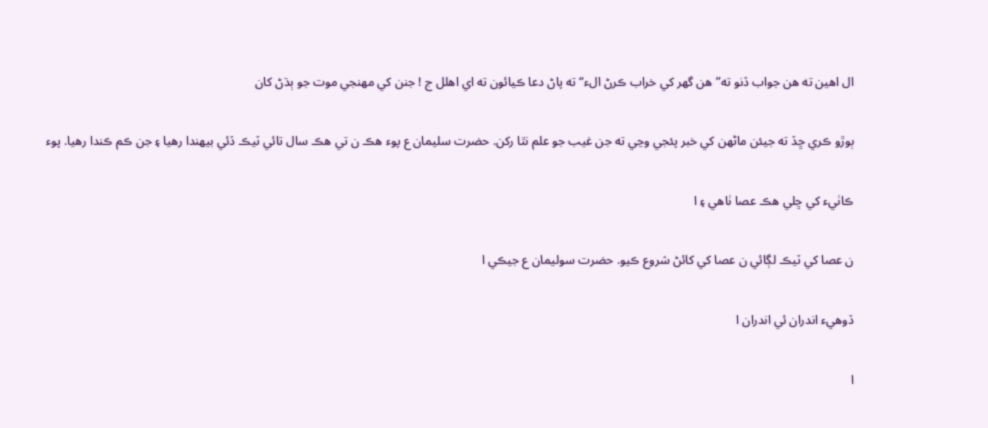ال اهين ته هن جواب ڏنو ته” هن گهر کي خراب ڪرڻ الء“ ته پاڻ دعا ڪيائون ته اي اهلل ج ! جنن کي مهنجي موت جو ٻڌڻ کان

ٻوڙو ڪري ڇڏ ته جيئن ماڻهن کي خبر پئجي وڃي ته جن غيب جو علم نٿا رکن. حضرت سليمان ع پوء هڪ ن تي هڪ سال تائي ٽيڪ ڏئي بيهندا رهيا ۽ جن ڪم ڪندا رهيا. پوء

ڪاٺيء کي ڇلي هڪ عصا ٺاهي ۽ ا

ن عصا کي ٽيڪ لڳائي ن عصا کي کائڻ شروع ڪيو. حضرت سوليمان ع جيڪي ا

ڏوهيء اندران ئي اندران ا

ا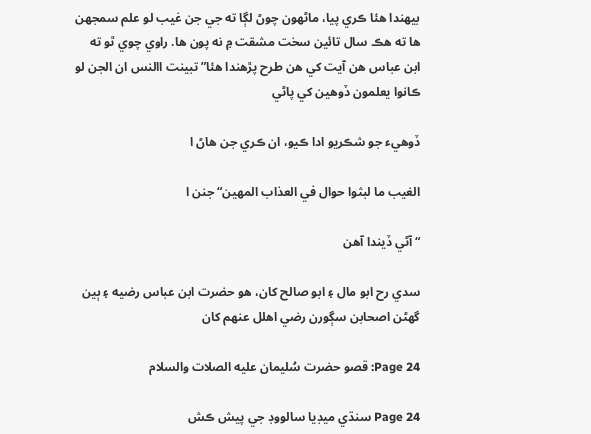بيهندا هئا ڪري پيا، ماڻهون چوڻ لڳا ته جي جن غيب لو علم سمجهن ها ته هڪ سال تائين سخت مشقت ۾ نه پون ها. راوي چوي ٿو ته ابن عباس هن آيت کي هن طرح پڙهندا هئا” تبينت االنس ان الجن لو ڪانوا يعلمون ڏوهين کي پاڻي

ڏوهيء جو شڪريو ادا ڪيو، ان ڪري جن هاڻ ا

الغيب ما لبثوا حوال في العذاب المهين“ جنن ا

“آڻي ڏيندا آهن

سدي رح ابو مال ۽ ابو صالح کان، هو حضرت ابن عباس رضيه ۽ ٻين گهڻن اصحابن سڳورن رضي اهلل عنهم کان

Page 24: قصو حضرت سُليمان عليه الصلات والسلام

Page 24 سنڌي ميڊيا سالووڊ جي پيش ڪش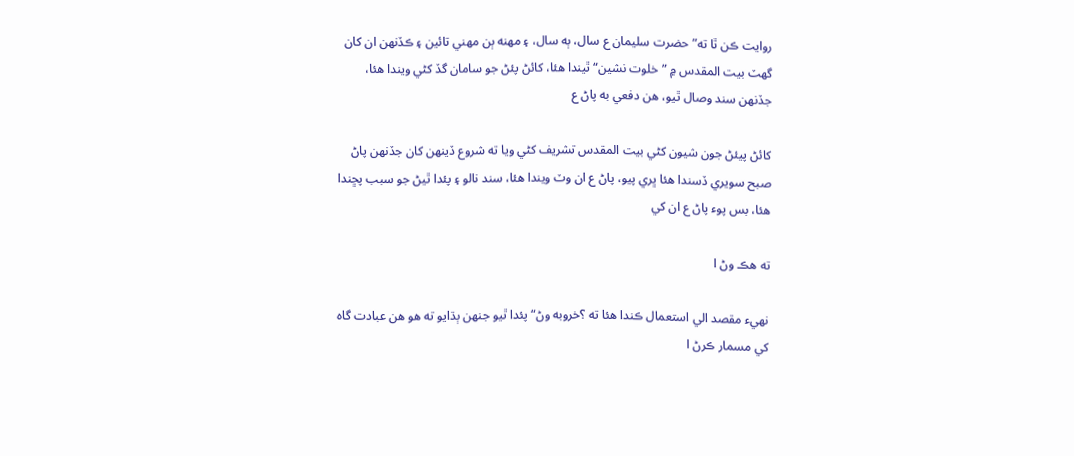روايت ڪن ٿا ته” حضرت سليمان ع سال، ٻه سال، ۽ مهنه ٻن مهني تائين ۽ ڪڏنهن ان کان گهٽ بيت المقدس ۾ ”خلوت نشين“ ٿيندا هئا، کائڻ پئڻ جو سامان گڏ کڻي ويندا هئا، جڏنهن سند وصال ٿيو، هن دفعي به پاڻ ع

کائڻ پيئڻ جون شيون کڻي بيت المقدس تشريف کڻي ويا ته شروع ڏينهن کان جڏنهن پاڻ صبح سويري ڏسندا هئا ڀري پيو، پاڻ ع ان وٽ ويندا هئا، سند نالو ۽ پئدا ٿيڻ جو سبب پڇندا هئا، بس پوء پاڻ ع ان کي

ته هڪ وڻ ا

نهيء مقصد الي استعمال ڪندا هئا ته ؟خروبه وڻ“ پئدا ٿيو جنهن ٻڌايو ته هو هن عبادت گاه کي مسمار ڪرڻ ا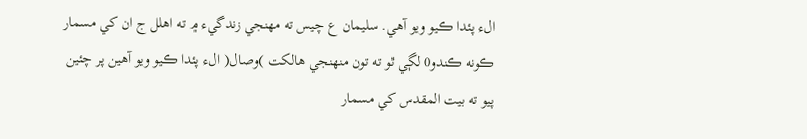الء پئدا ڪيو ويو آهي. سليمان ع چيس ته مهنجي زندگيء ۾ ته اهلل ج ان کي مسمار ڪونه ڪندو0 لڳي ٿو ته تون منهنجي هالکت )وصال( الء پئدا ڪيو ويو آهين پر چئين پيو ته بيت المقدس کي مسمار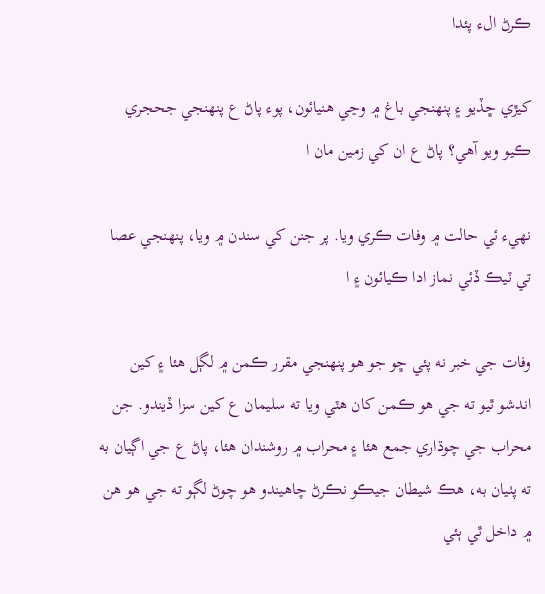ڪرڻ الء پئدا

کيڙي ڇڏيو ۽ پنهنجي باغ ۾ وڃي هنيائون، پوء پاڻ ع پنهنجي جحجري ڪيو ويو آهي؟ پاڻ ع ان کي زمين مان ا

نهيء ئي حالت ۾ وفات ڪري ويا. پر جنن کي سندن ۾ ويا، پنهنجي عصا تي ٽيڪ ڏئي نماز ادا ڪيائون ۽ ا

وفات جي خبر نه پئي ڇو جو هو پنهنجي مقرر ڪمن ۾ لڳل هئا ۽ کين اندشو ٿيو ته جي هو ڪمن کان هٽي ويا ته سليمان ع کين سزا ڏيندو. جن محراب جي چوڌاري جمع هئا ۽ محراب ۾ روشندان هئا، پاڻ ع جي اڳيان به ته پٺيان به، هڪ شيطان جيڪو نڪرڻ چاهيندو هو چوڻ لڳو ته جي هو هن ۾ داخل ٿي ٻئي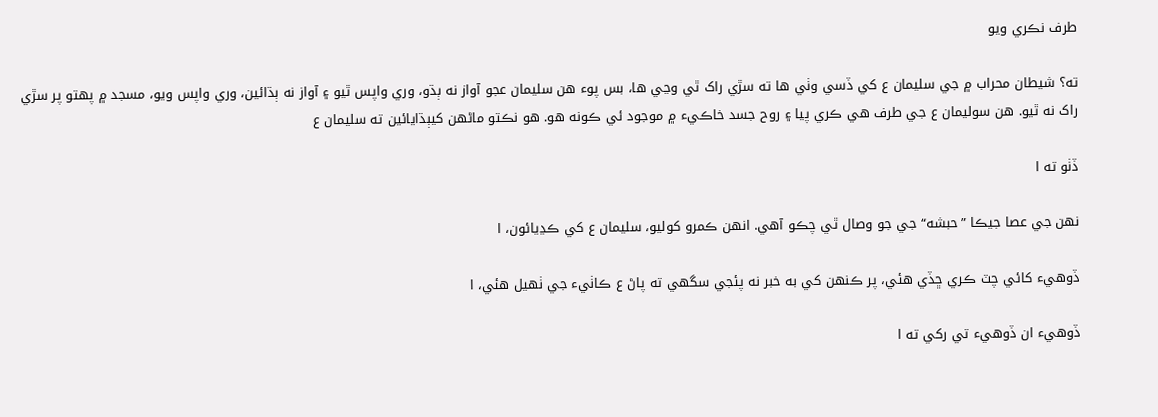طرف نڪري ويو

ته؟ شيطان محراب ۾ جي سليمان ع کي ڏسي وٺي ها ته سڙي راک ٿي وڃي ها، بس پوء هن سليمان عجو آواز نه ٻڌو، وري واپس ٿيو ۽ آواز نه ٻڌائين، وري واپس ويو، مسجد ۾ پهتو پر سڙي راک نه ٿيو. هن سوليمان ع جي طرف هي ڪري پيا ۽ روح جسد خاڪيء ۾ موجود ئي ڪونه هو. هو نڪتو ماڻهن کيٻڌايائين ته سليمان ع

ڏٺو ته ا

نهن جي عصا جيڪا ”حبشه“ جي جو وصال ٿي چڪو آهي. انهن ڪمرو کوليو، سليمان ع کي ڪڍيائون، ا

ڏوهيء کائي چٽ ڪري ڇڏي هئي، پر ڪنهن کي به خبر نه پئجي سگهي ته پاڻ ع ڪاٺيء جي ٺهيل هئي، ا

ڏوهيء ان ڏوهيء تي رکي ته ا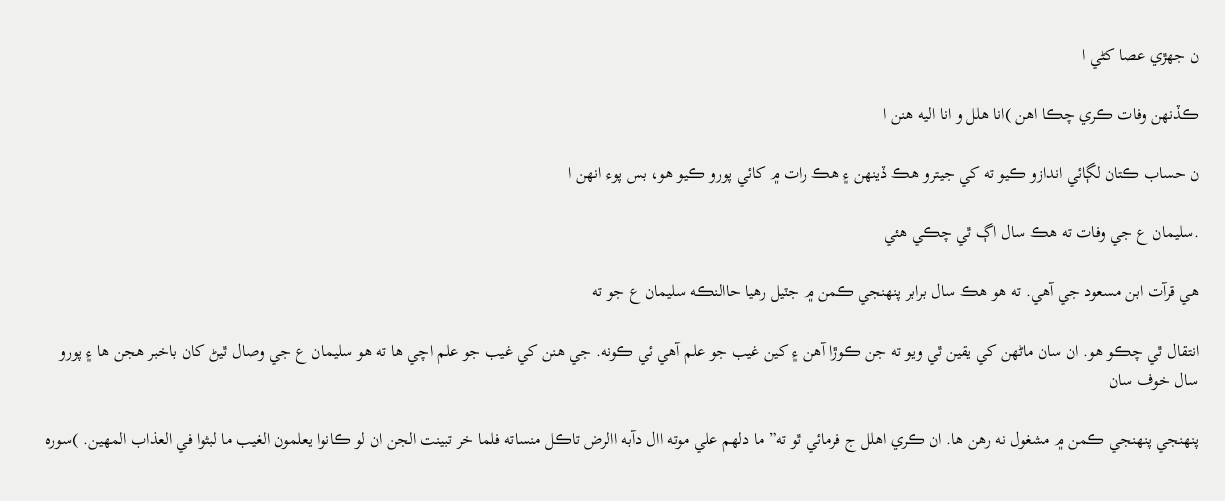ن جهڙي عصا کڻي ا

ڪڏنهن وفات ڪري چڪا اهن )انا هلل و انا اليه هنن ا

ن حساب ڪتان لڳائي اندازو ڪيو ته کي جيترو هڪ ڏينهن ۽ هڪ رات ۾ کائي پورو ڪيو هو، بس پوء انهن ا

.سليمان ع جي وفات ته هڪ سال اڳ ٿي چڪي هئي

هي قرآت ابن مسعود جي آهي. ته هو هڪ سال برابر پنهنجي ڪمن ۾ جٽيل رهيا حاالنڪه سليمان ع جو ته

انتقال ٿي چڪو هو. ان سان ماڻهن کي يقين ٿي ويو ته جن ڪوڙا آهن ۽ کين غيب جو علم آهي ئي ڪونه. جي هنن کي غيب جو علم اچي ها ته هو سليمان ع جي وصال ٿيڻ کان باخبر هجن ها ۽ پورو سال خوف سان

پنهنجي پنهنجي ڪمن ۾ مشغول نه رهن ها. ان ڪري اهلل ج فرمائي ٿو ته” ما دلهم علي موته اال دآبه االرض تاڪل منساته فلما خر تبينت الجن ان لو ڪانوا يعلمون الغيب ما لبثوا في العذاب المهين. )سوره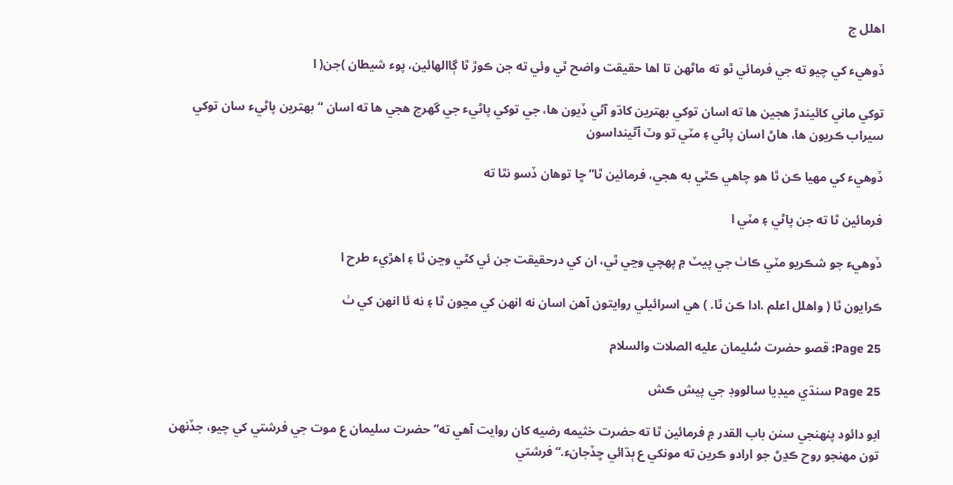اهلل ج

ڏوهيء کي چيو ته جي فرمائي ٿو ته ماڻهن تا اها حقيقت واضح ٿي وئي ته جن ڪوڙ ٿا ڳاالهائين، پوء شيطان )جن( ا

توکي ماني کائيندڙ هجين ها ته اسان توکي بهترين کاڌو آڻي ڏيون ها، جي توکي پاڻيء جي گهرج هجي ها ته اسان “بهترين پاڻيء سان توکي سيراب ڪريون ها، هاڻ اسان پاڻي ۽ مٽي تو وٽ آڻينداسون

ڏوهيء کي مهيا ڪن ٿا هو چاهي ڪٿي به هجي، فرمائين ٿا” ڇا توهان ڏسو نٿا ته

فرمائين ٿا ته جن پاڻي ۽ مٽي ا

ڏوهيء جو شڪريو مٽي ڪاٺ جي پيٽ ۾ پهچي وڃي ٿي، ان کي درحقيقت جن ئي کڻي وڃن ٿا ۽ اهڙيء طرح ا

ڪرايون ٿا ( واهلل اعلم .ادا ڪن ٿا. ) هي اسرائيلي روايتون آهن اسان نه انهن کي مڃون ٿا ۽ نه ئا انهن کي ٺ

Page 25: قصو حضرت سُليمان عليه الصلات والسلام

Page 25 سنڌي ميڊيا سالووڊ جي پيش ڪش

ابو دائود پنهنجي سنن باب القدر ۾ فرمائين ٿا ته حضرت خثيمه رضيه کان روايت آهي ته” حضرت سليمان ع موت جي فرشتي کي چيو، جڏنهن تون مهنجو روح ڪڍڻ جو ارادو ڪرين ته مونکي ع ٻڌائي ڇڏجانء.“ فرشتي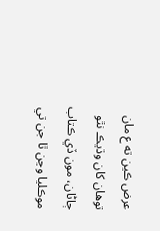عرض ڪين ته ع مان توهان کان وڌيڪ نٿو ڄاڻان، مون ڏي ڪتاب موڪليا وڃن ٿا جن تي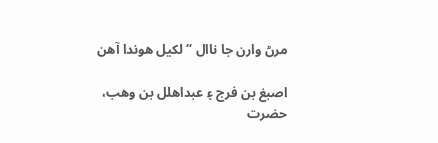مرڻ وارن جا ناال “لکيل هوندا آهن

اصبغ بن فرج ۽ عبداهلل بن وهب، حضرت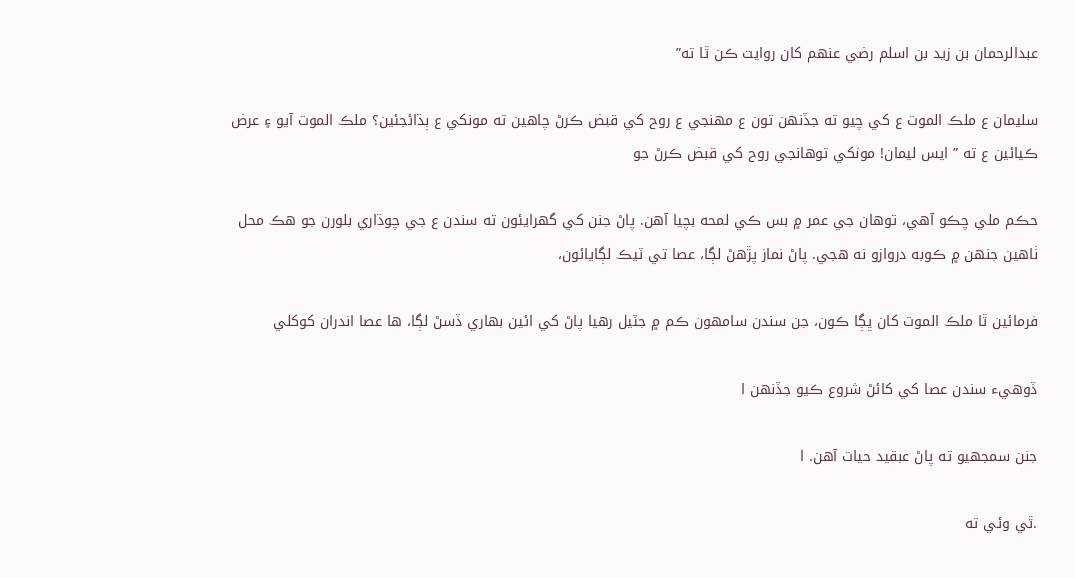عبدالرحمان بن زيد بن اسلم رضي عنهم کان روايت ڪن ٿا ته”

سليمان ع ملڪ الموت ع کي چيو ته جڏنهن تون ع مهنجي ع روح کي قبض ڪرڻ چاهين ته مونکي ع ٻڌائجئين؟ ملڪ الموت آيو ۽ عرض ڪيائين ع ته ” ايس ليمان! مونکي توهانجي روح کي قبض ڪرڻ جو

حڪم ملي چڪو آهي، توهان جي عمر ۾ بس ڪي لمحه بچيا آهن. پاڻ جنن کي گهرايئون ته سندن ع جي چوڌاري بلورن جو هڪ محل ٺاهين جنهن ۾ ڪوبه دروازو نه هجي. پاڻ نماز پڙهڻ لڳا، عصا تي ٽيڪ لڳايائون،

فرمائين ٿا ملڪ الموت کان ڀڳا ڪون، جن سندن سامهون ڪم ۾ جٽيل رهيا پاڻ کي ائين بهاري ڏسڻ لڳا، ها عصا اندران کوکلي

ڏوهيء سندن عصا کي کائڻ شروع ڪيو جڏنهن ا

جنن سمجهيو ته پاڻ عبقيد حيات آهن. ا

.ٿي وئي ته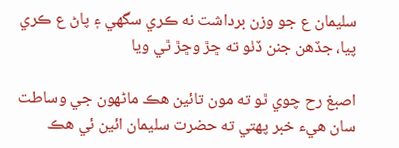سليمان ع جو وزن برداشت نه ڪري سگهي ۽ پاڻ ع ڪري پيا، جڏهن جنن ڏٺو ته ڇڙ وڇڙ ٿي ويا

اصبغ رح چوي ٿو ته مون تائين هڪ ماڻهون جي وساطت سان هيء خبر پهتي ته حضرت سليمان ائين ئي هڪ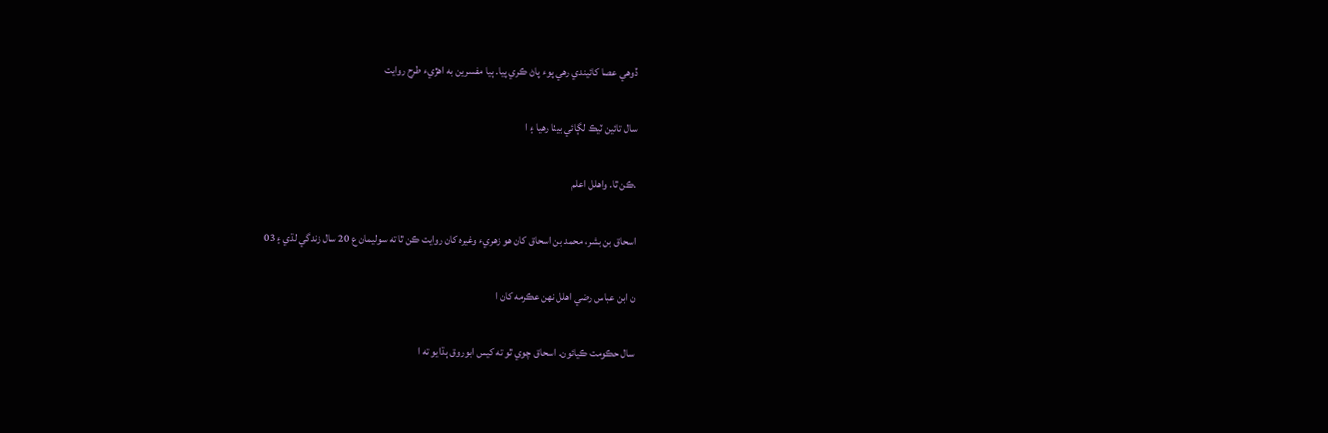ڏوهي عصا کائيندي رهي پوء پاڻ ڪري پيا. ٻيا مفسرين به اهڙيء طرح روايت

سال تائين ٽيڪ لڳائي بيٺا رهيا ۽ ا

.ڪن ٿا. واهلل اعلم

اسحاق بن بشر، محمد بن اسحاق کان هو زهريء وغيره کان روايت ڪن ٿا ته سوليمان ع 20 سال زندگي لڌي ۽ 03

ن ابن عباس رضي اهلل نهن عڪرمه کان ا

سال حڪومت ڪيائون. اسحاق چوي ٿو ته کيس ابوروق ٻڌايو ته ا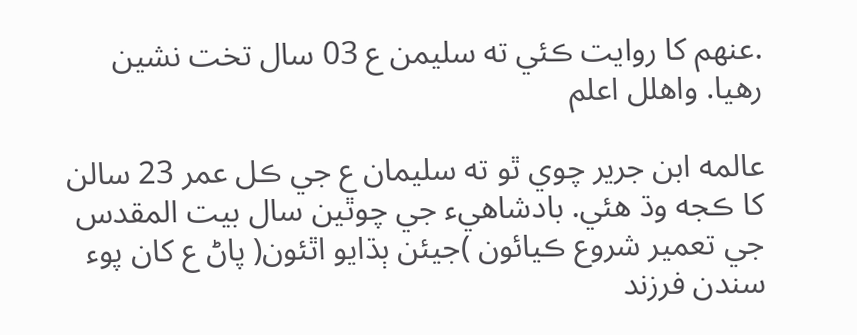.عنهم کا روايت ڪئي ته سليمن ع 03 سال تخت نشين رهيا. واهلل اعلم

عالمه ابن جرير چوي ٿو ته سليمان ع جي ڪل عمر 23 سالن کا ڪجه وڌ هئي. بادشاهيء جي چوٿين سال بيت المقدس جي تعمير شروع ڪيائون )جيئن ٻڌايو اٿئون( پاڻ ع کان پوء سندن فرزند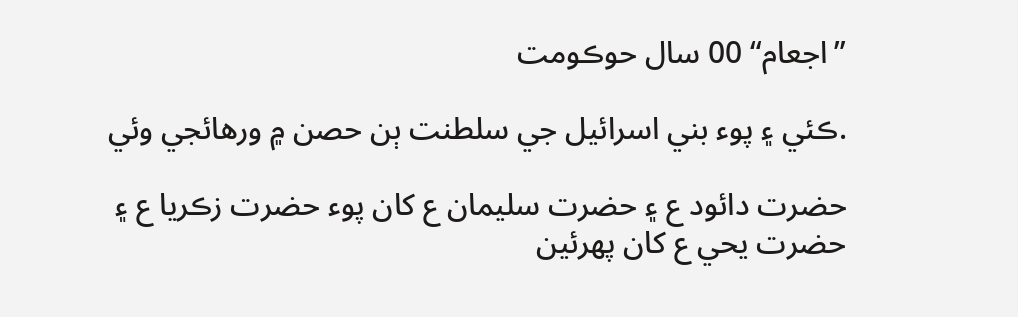”اجعام“ 00 سال حوڪومت

.ڪئي ۽ پوء بني اسرائيل جي سلطنت ٻن حصن ۾ ورهائجي وئي

حضرت دائود ع ۽ حضرت سليمان ع کان پوء حضرت زڪريا ع ۽ حضرت يحي ع کان پهرئين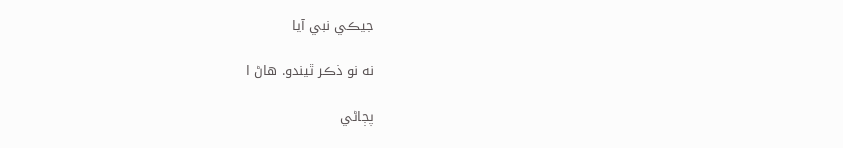جيڪي نبي آيا

نه نو ذڪر ٿيندو. هاڻ ا

پڄاڻي